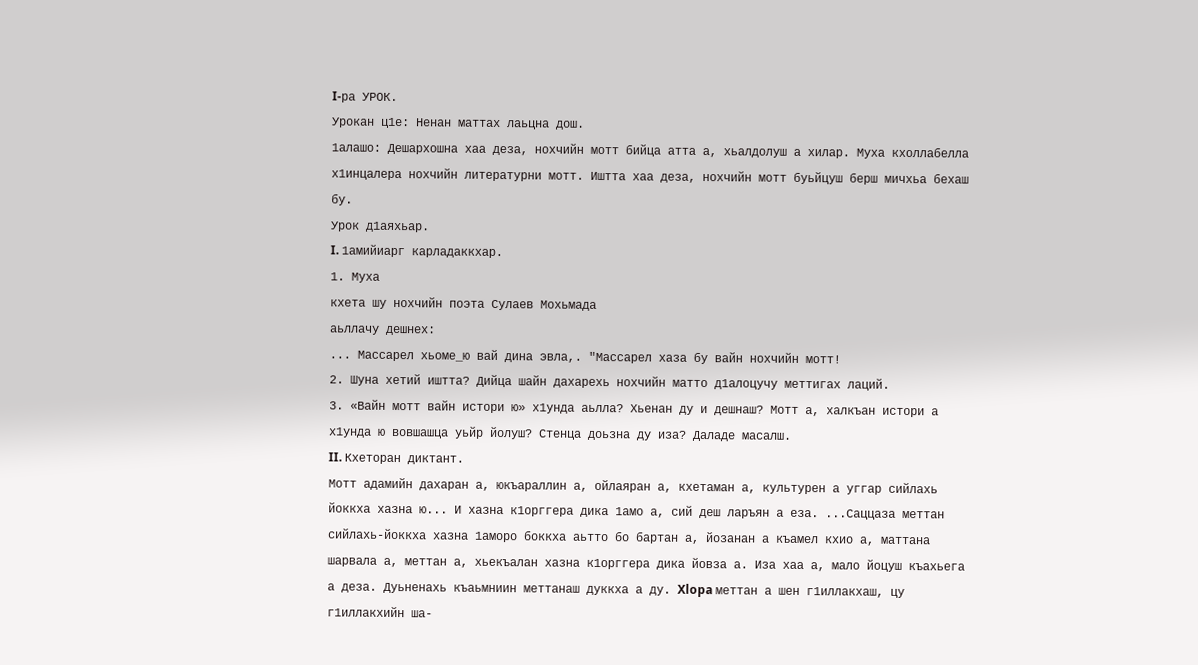I-ра УРОК.
Урокан ц1е: Ненан маттах лаьцна дош.
1алашо: Дешархошна хаа деза, нохчийн мотт бийца атта а, хьалдолуш а хилар. Муха кхоллабелла х1инцалера нохчийн литературни мотт. Иштта хаа деза, нохчийн мотт буьйцуш берш мичхьа бехаш бу.
Урок д1аяхьар.
I. 1амийиарг карладаккхар.
1. Муха
кхета шу нохчийн поэта Сулаев Мохьмада
аьллачу дешнех:
... Массарел хьоме_ю вай дина эвла,. "Массарел хаза бу вайн нохчийн мотт!
2. Шуна хетий иштта? Дийца шайн дахарехь нохчийн матто д1алоцучу меттигах лаций.
3. «Вайн мотт вайн истори ю» х1унда аьлла? Хьенан ду и дешнаш? Мотт а, халкъан истори а х1унда ю вовшашца уьйр йолуш? Стенца доьзна ду иза? Даладе масалш.
II. Кхеторан диктант.
Мотт адамийн дахаран а, юкъараллин а, ойлаяран а, кхетаман а, культурен а уггар сийлахь йоккха хазна ю... И хазна к1орггера дика 1амо а, сий деш ларъян а еза. ...Саццаза меттан сийлахь-йоккха хазна 1аморо боккха аьтто бо бартан а, йозанан а къамел кхио а, маттана шарвала а, меттан а, хьекъалан хазна к1орггера дика йовза а. Иза хаа а, мало йоцуш къахьега а деза. Дуьненахь къаьмниин меттанаш дуккха а ду. Xlopa меттан а шен г1иллакхаш, цу г1иллакхийн ша-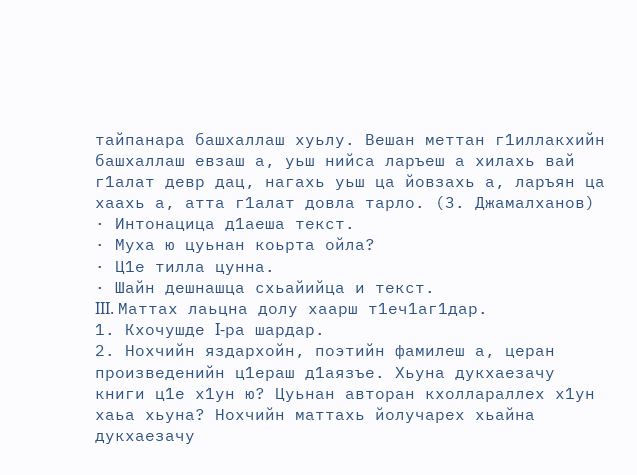тайпанара башхаллаш хуьлу. Вешан меттан г1иллакхийн башхаллаш евзаш а, уьш нийса ларъеш а хилахь вай г1алат девр дац, нагахь уьш ца йовзахь а, ларъян ца хаахь а, атта г1алат довла тарло. (3. Джамалханов)
· Интонацица д1аеша текст.
· Муха ю цуьнан коьрта ойла?
· Ц1е тилла цунна.
· Шайн дешнашца схьайийца и текст.
III. Маттах лаьцна долу хаарш т1еч1аг1дар.
1. Кхочушде I-ра шардар.
2. Нохчийн яздархойн, поэтийн фамилеш а, церан произведенийн ц1ераш д1аязъе. Хьуна дукхаезачу книги ц1е х1ун ю? Цуьнан авторан кхоллараллех х1ун хаьа хьуна? Нохчийн маттахь йолучарех хьайна дукхаезачу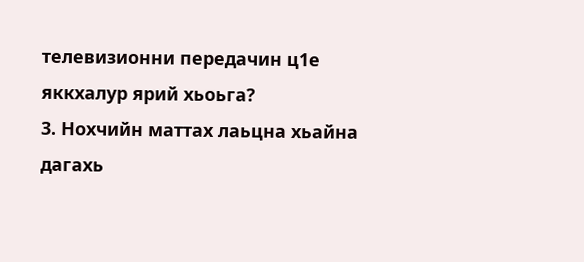телевизионни передачин ц1е яккхалур ярий хьоьга?
3. Нохчийн маттах лаьцна хьайна дагахь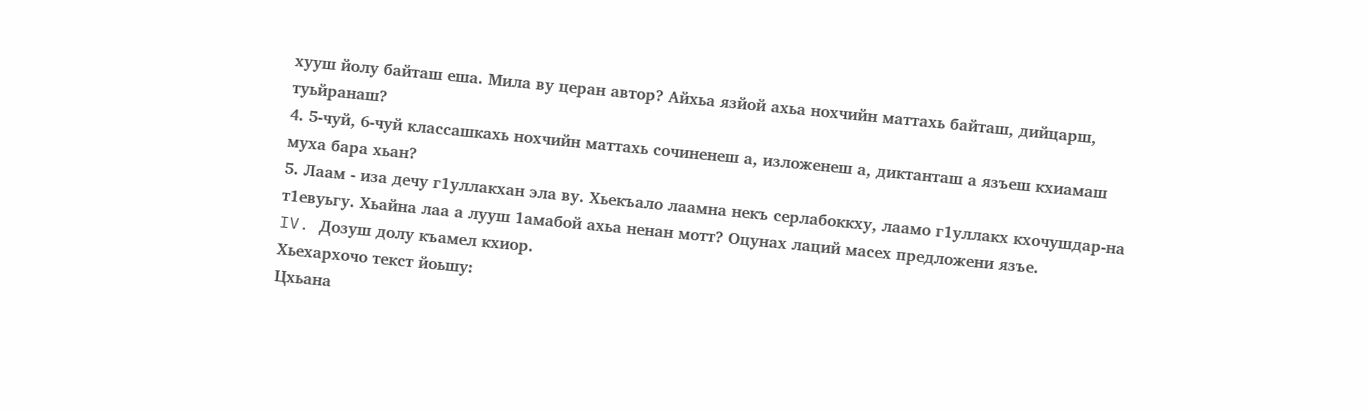хууш йолу байташ еша. Мила ву церан автор? Айхьа язйой ахьа нохчийн маттахь байташ, дийцарш, туьйранаш?
4. 5-чуй, 6-чуй классашкахь нохчийн маттахь сочиненеш а, изложенеш а, диктанташ а язъеш кхиамаш муха бара хьан?
5. Лаам - иза дечу г1уллакхан эла ву. Хьекъало лаамна некъ серлабоккху, лаамо г1уллакх кхочушдар-на т1евуьгу. Хьайна лаа а лууш 1амабой ахьа ненан мотт? Оцунах лаций масех предложени язъе.
IV. Дозуш долу къамел кхиор.
Хьехархочо текст йоьшу:
Цхьана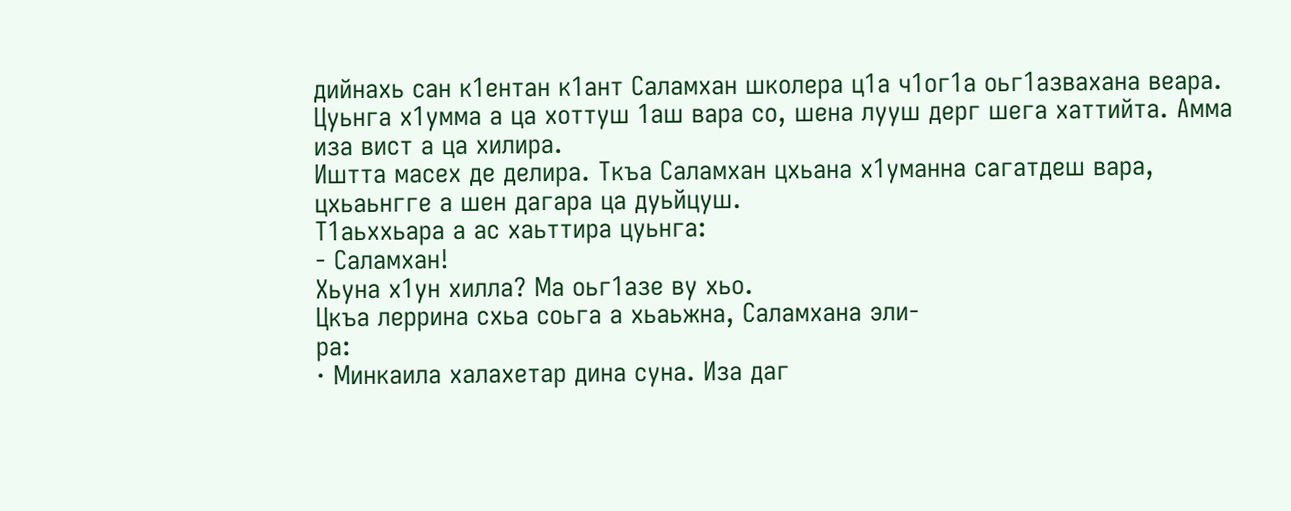дийнахь сан к1ентан к1ант Саламхан школера ц1а ч1ог1а оьг1азвахана веара. Цуьнга х1умма а ца хоттуш 1аш вара со, шена лууш дерг шега хаттийта. Амма иза вист а ца хилира.
Иштта масех де делира. Ткъа Саламхан цхьана х1уманна сагатдеш вара, цхьаьнгге а шен дагара ца дуьйцуш.
Т1аьххьара а ас хаьттира цуьнга:
- Саламхан!
Хьуна х1ун хилла? Ма оьг1азе ву хьо.
Цкъа леррина схьа соьга а хьаьжна, Саламхана эли-
ра:
· Минкаила халахетар дина суна. Иза даг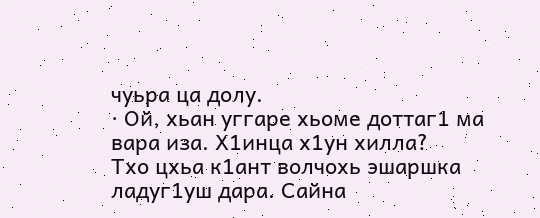чуьра ца долу.
· Ой, хьан уггаре хьоме доттаг1 ма вара иза. Х1инца х1ун хилла?
Тхо цхьа к1ант волчохь эшаршка ладуг1уш дара. Сайна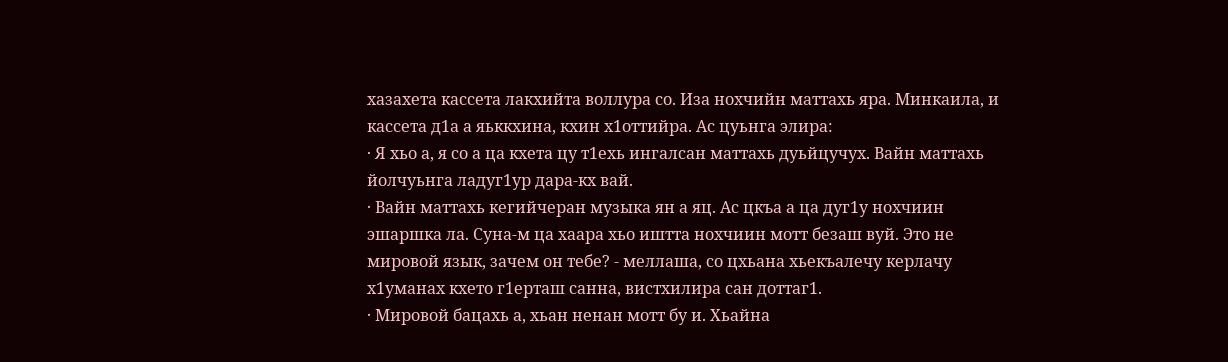хазахета кассета лакхийта воллура со. Иза нохчийн маттахь яра. Минкаила, и кассета д1а а яьккхина, кхин х1оттийра. Ас цуьнга элира:
· Я хьо а, я со а ца кхета цу т1ехь ингалсан маттахь дуьйцучух. Вайн маттахь йолчуьнга ладуг1ур дара-кх вай.
· Вайн маттахь кегийчеран музыка ян а яц. Ас цкъа а ца дуг1у нохчиин эшаршка ла. Суна-м ца хаара хьо иштта нохчиин мотт безаш вуй. Это не мировой язык, зачем он тебе? - меллаша, со цхьана хьекъалечу керлачу х1уманах кхето г1ерташ санна, вистхилира сан доттаг1.
· Мировой бацахь а, хьан ненан мотт бу и. Хьайна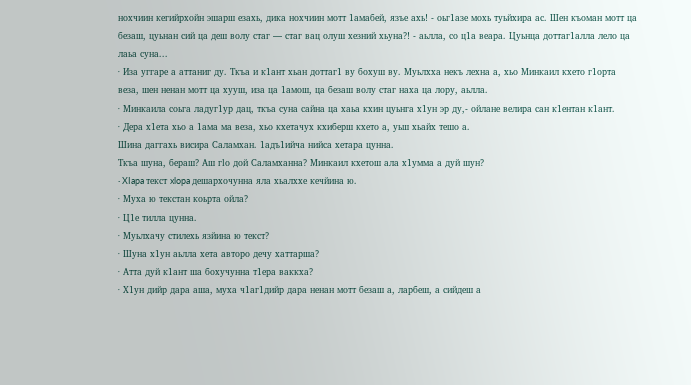нохчиин кегийрхойн эшарш езахь, дика нохчиин мотт 1амабей, язъе ахь! - оьг1азе мохь туьйхира ас. Шен къоман мотт ца безаш, цуьнан сий ца деш волу стаг — стаг вац олуш хезний хьуна?! - аьлла, со ц1а веара. Цуьнца доттаг1алла лело ца лаьа суна...
· Иза уггаре а аттаниг ду. Ткъа и к1ант хьан доттаг1 ву бохуш ву. Муьлхха некъ лехна а, хьо Минкаил кхето г1орта веза, шен ненан мотт ца хууш, иза ца 1амош, ца безаш волу стаг наха ца лору, аьлла.
· Минкаила соьга ладуг1ур дац, ткъа суна сайна ца хаьа кхин цуьнга х1ун эр ду,- ойлане велира сан к1ентан к1ант.
· Дера х1ета хьо а 1ама ма веза, хьо кхетачух кхиберш кхето а, уьш хьайх тешо а.
Шина даггахь висира Саламхан. 1адъ1ийча нийса хетара цунна.
Ткъа шуна, бераш? Аш гlo дой Саламханна? Минкаил кхетош ала х1умма а дуй шун?
· XIapa текст xlopa дешархочунна яла хьалххе кечйина ю.
· Муха ю текстан коьрта ойла?
· Ц1е тилла цунна.
· Муьлхачу стилехь язйина ю текст?
· Шуна х1ун аьлла хета авторо дечу хаттарша?
· Атта дуй к1ант ша бохучунна т1ера ваккха?
· Х1ун дийр дара аша, муха ч1аг1дийр дара ненан мотт безаш а, ларбеш, а сийдеш а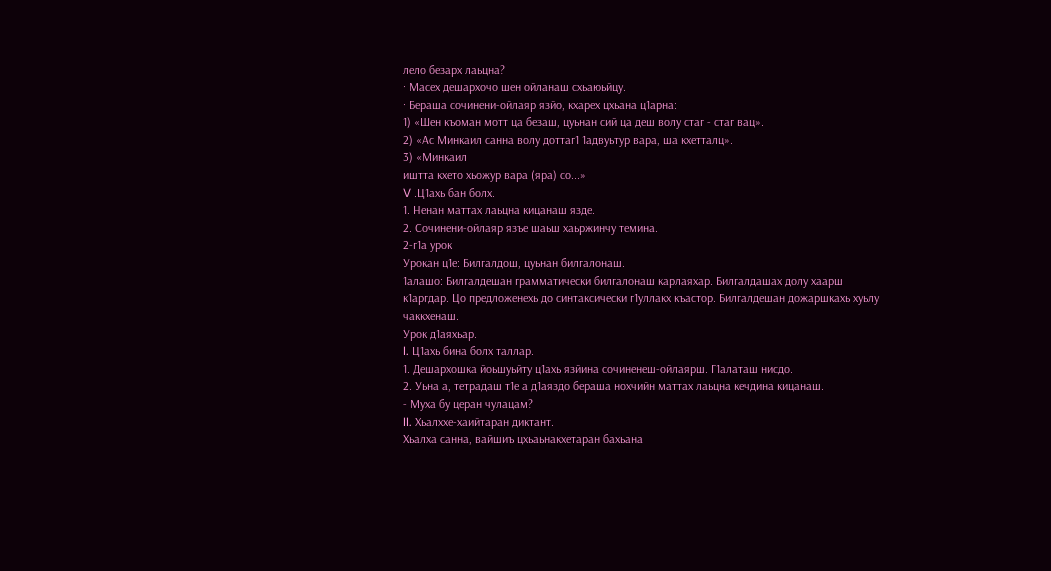лело безарх лаьцна?
· Масех дешархочо шен ойланаш схьаюьйцу.
· Бераша сочинени-ойлаяр язйо, кхарех цхьана ц1арна:
1) «Шен къоман мотт ца безаш, цуьнан сий ца деш волу стаг - стаг вац».
2) «Ас Минкаил санна волу доттаг1 1адвуьтур вара, ша кхетталц».
3) «Минкаил
иштта кхето хьожур вара (яра) со...»
V .Ц1ахь бан болх.
1. Ненан маттах лаьцна кицанаш язде.
2. Сочинени-ойлаяр язъе шаьш хаьржинчу темина.
2-г1а урок
Урокан ц1е: Билгалдош, цуьнан билгалонаш.
1алашо: Билгалдешан грамматически билгалонаш карлаяхар. Билгалдашах долу хаарш к1аргдар. Цо предложенехь до синтаксически г1уллакх къастор. Билгалдешан дожаршкахь хуьлу чаккхенаш.
Урок д1аяхьар.
I. Ц1ахь бина болх таллар.
1. Дешархошка йоьшуьйту ц1ахь язйина сочиненеш-ойлаярш. Г1алаташ нисдо.
2. Уьна а, тетрадаш т1е а д1аяздо бераша нохчийн маттах лаьцна кечдина кицанаш.
- Муха бу церан чулацам?
II. Хьалххе-хаийтаран диктант.
Хьалха санна, вайшиъ цхьаьнакхетаран бахьана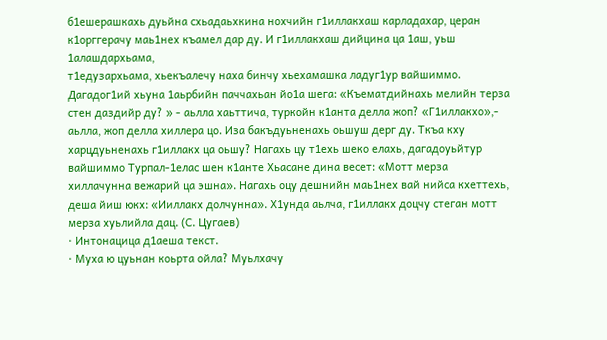б1ешерашкахь дуьйна схьадаьхкина нохчийн г1иллакхаш карладахар, церан к1орггерачу маь1нех къамел дар ду. И г1иллакхаш дийцина ца 1аш, уьш 1алашдархьама,
т1едузархьама, хьекъалечу наха бинчу хьехамашка ладуг1ур вайшиммо. Дагадог1ий хьуна 1аьрбийн паччахьан йо1а шега: «Къематдийнахь мелийн терза стен даздийр ду? » - аьлла хаьттича, туркойн к1анта делла жоп? «Г1иллакхо»,- аьлла, жоп делла хиллера цо. Иза бакъдуьненахь оьшуш дерг ду. Ткъа кху харцдуьненахь г1иллакх ца оьшу? Нагахь цу т1ехь шеко елахь, дагадоуьйтур вайшиммо Турпал-1елас шен к1анте Хьасане дина весет: «Мотт мерза хиллачунна вежарий ца эшна». Нагахь оцу дешнийн маь1нех вай нийса кхеттехь, деша йиш юкх: «Ииллакх долчунна». Х1унда аьлча, г1иллакх доцчу стеган мотт мерза хуьлийла дац. (С. Цугаев)
· Интонацица д1аеша текст.
· Муха ю цуьнан коьрта ойла? Муьлхачу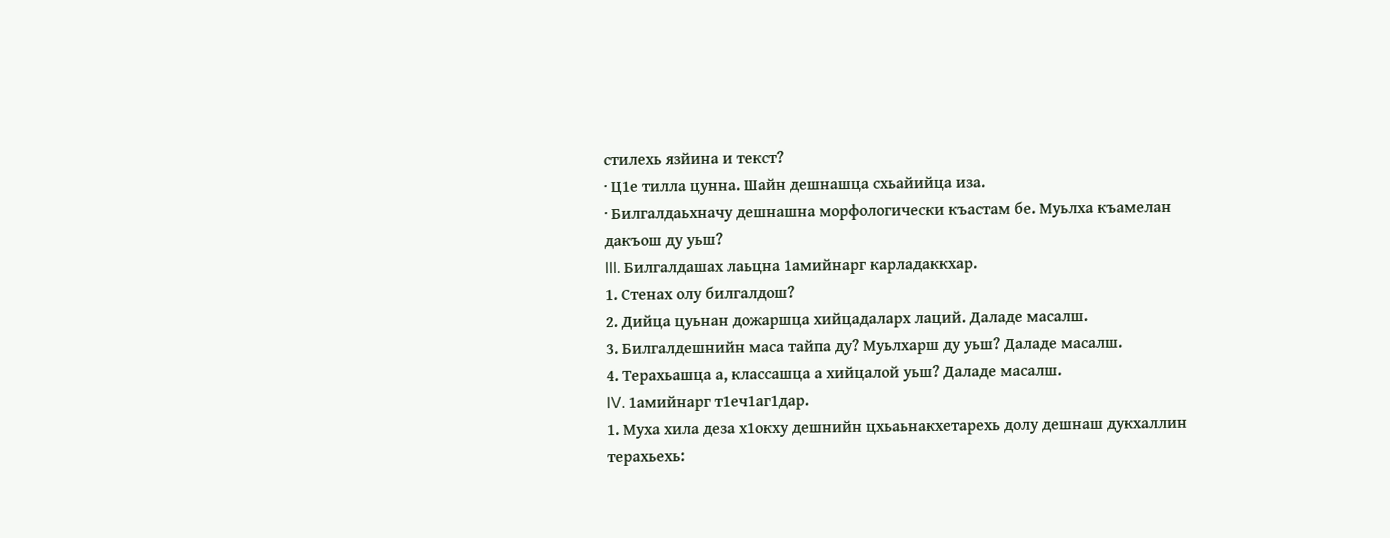стилехь язйина и текст?
· Ц1е тилла цунна. Шайн дешнашца схьайийца иза.
· Билгалдаьхначу дешнашна морфологически къастам бе. Муьлха къамелан дакъош ду уьш?
III. Билгалдашах лаьцна 1амийнарг карладаккхар.
1. Стенах олу билгалдош?
2. Дийца цуьнан дожаршца хийцадаларх лаций. Даладе масалш.
3. Билгалдешнийн маса тайпа ду? Муьлхарш ду уьш? Даладе масалш.
4. Терахьашца а, классашца а хийцалой уьш? Даладе масалш.
IV. 1амийнарг т1еч1аг1дар.
1. Муха хила деза х1окху дешнийн цхьаьнакхетарехь долу дешнаш дукхаллин терахьехь: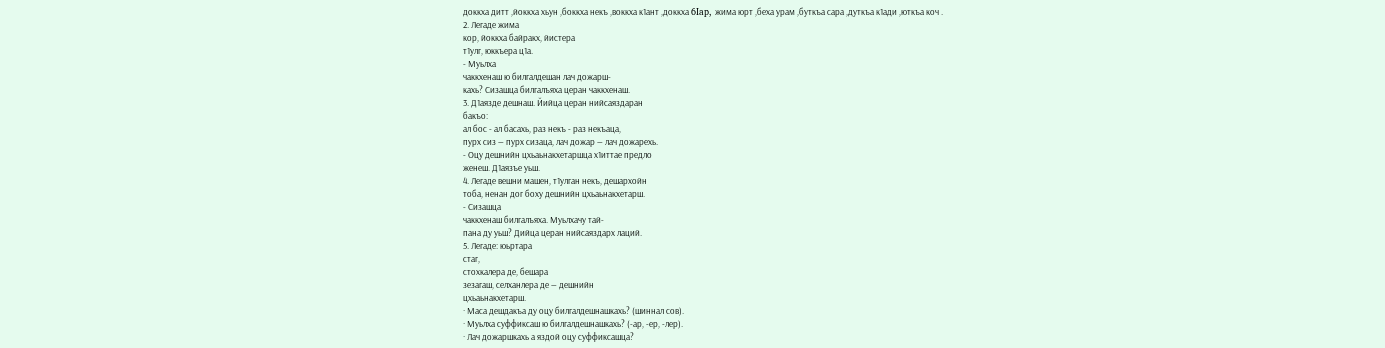доккха дитт ,йоккха хьун ,боккха некъ ,воккха к1ант ,доккха 6Iap, жима юрт ,беха урам ,буткъа сара ,дуткъа к1ади ,юткъа коч .
2. Легаде жима
кор, йоккха байракх, йистера
т1улг, юккъера ц1а.
- Муьлха
чаккхенаш ю билгалдешан лач дожарш-
кахь? Сизашца билгалъяха церан чаккхенаш.
3. Д1аязде дешнаш. Йийца церан нийсаяздаран
бакъо:
ал бос - ал басахь, раз некъ - раз некъаца,
пурх сиз — пурх сизаца, лач дожар — лач дожарехь.
- Оцу дешнийн цхьаьнакхетаршца х1иттае предло
женеш. Д1аязъе уьш.
4. Легаде вешни машен, т1улган некъ, дешархойн
тоба, ненан дог боху дешнийн цхьаьнакхетарш.
- Сизашца
чаккхенаш билгалъяха. Муьлхачу тай-
пана ду уьш? Дийца церан нийсаяздарх лаций.
5. Легаде: юьртара
стаг,
стохкалера де, бешара
зезагаш, селханлера де — дешнийн
цхьаьнакхетарш.
· Маса дешдакъа ду оцу билгалдешнашкахь? (шиннал сов).
· Муьлха суффиксаш ю билгалдешнашкахь? (-ар, -ер, -лер).
· Лач дожаршкахь а яздой оцу суффиксашца?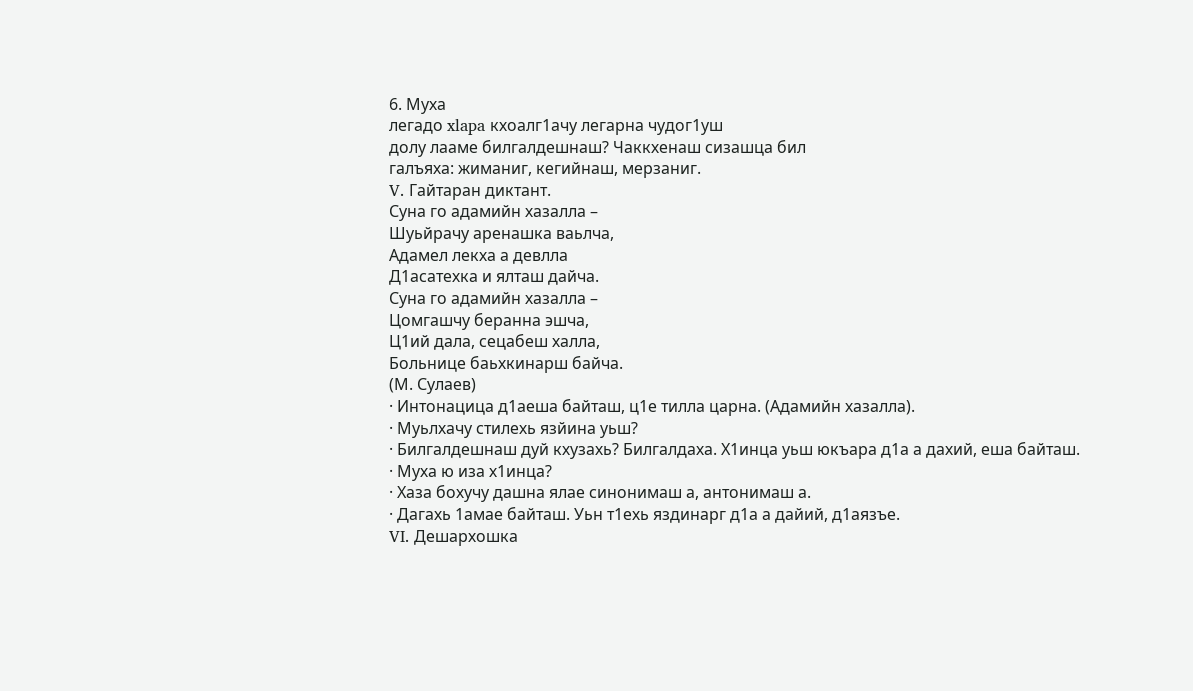6. Муха
легадо xlapa кхоалг1ачу легарна чудог1уш
долу лааме билгалдешнаш? Чаккхенаш сизашца бил
галъяха: жиманиг, кегийнаш, мерзаниг.
V. Гайтаран диктант.
Суна го адамийн хазалла –
Шуьйрачу аренашка ваьлча,
Адамел лекха а девлла
Д1асатехка и ялташ дайча.
Суна го адамийн хазалла –
Цомгашчу беранна эшча,
Ц1ий дала, сецабеш халла,
Больнице баьхкинарш байча.
(М. Сулаев)
· Интонацица д1аеша байташ, ц1е тилла царна. (Адамийн хазалла).
· Муьлхачу стилехь язйина уьш?
· Билгалдешнаш дуй кхузахь? Билгалдаха. Х1инца уьш юкъара д1а а дахий, еша байташ.
· Муха ю иза х1инца?
· Хаза бохучу дашна ялае синонимаш а, антонимаш а.
· Дагахь 1амае байташ. Уьн т1ехь яздинарг д1а а дайий, д1аязъе.
VI. Дешархошка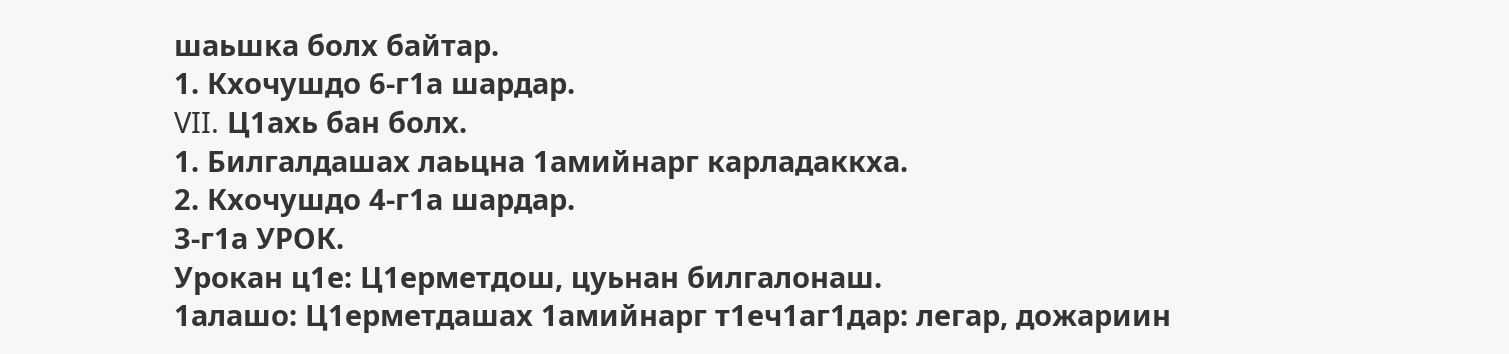шаьшка болх байтар.
1. Кхочушдо 6-г1а шардар.
VII. Ц1ахь бан болх.
1. Билгалдашах лаьцна 1амийнарг карладаккха.
2. Кхочушдо 4-г1а шардар.
3-г1а УРОК.
Урокан ц1е: Ц1ерметдош, цуьнан билгалонаш.
1алашо: Ц1ерметдашах 1амийнарг т1еч1аг1дар: легар, дожариин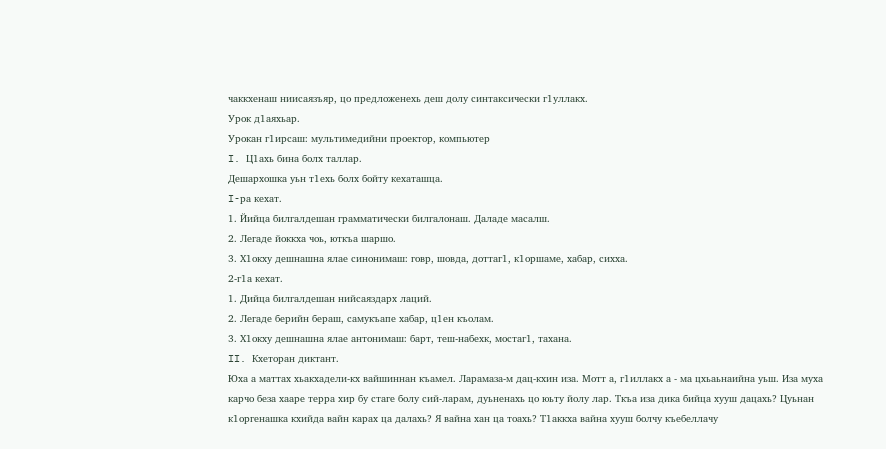чаккхенаш ниисаязъяр, цо предложенехь деш долу синтаксически г1уллакх.
Урок д1аяхьар.
Урокан г1ирсаш: мультимедийни проектор, компьютер
I. Ц1ахь бина болх таллар.
Дешархошка уьн т1ехь болх бойту кехаташца.
I-ра кехат.
1. Йийца билгалдешан грамматически билгалонаш. Даладе масалш.
2. Легаде йоккха чоь, юткъа шаршо.
3. Х1окху дешнашна ялае синонимаш: говр, шовда, доттаг1, к1оршаме, хабар, сихха.
2-г1а кехат.
1. Дийца билгалдешан нийсаяздарх лаций.
2. Легаде берийн бераш, самукъапе хабар, ц1ен къолам.
3. Х1окху дешнашна ялае антонимаш: барт, теш-набехк, мостаг1, тахана.
II. Кхеторан диктант.
Юха а маттах хьакхадели-кх вайшиннан къамел. Ларамаза-м дац-кхин иза. Мотт а, г1иллакх а - ма цхьаьнаийна уьш. Иза муха карчо беза хааре терра хир бу стаге болу сий-ларам, дуьненахь цо юьту йолу лар. Ткъа иза дика бийца хууш дацахь? Цуьнан к1оргенашка кхийда вайн карах ца далахь? Я вайна хан ца тоахь? Т1аккха вайна хууш болчу къебеллачу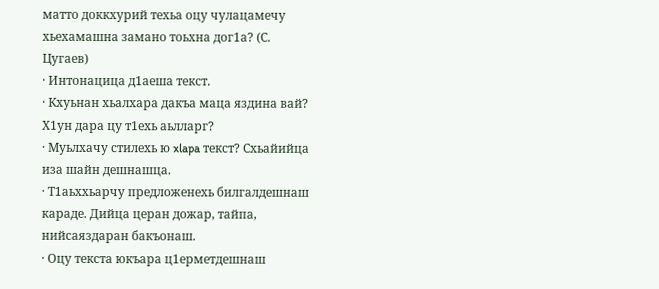матто доккхурий техьа оцу чулацамечу хьехамашна замано тоьхна дог1а? (С. Цугаев)
· Интонацица д1аеша текст.
· Кхуьнан хьалхара дакъа маца яздина вай? Х1ун дара цу т1ехь аьлларг?
· Муьлхачу стилехь ю xlapa текст? Схьайийца иза шайн дешнашца.
· Т1аьххьарчу предложенехь билгалдешнаш караде. Дийца церан дожар, тайпа, нийсаяздаран бакъонаш.
· Оцу текста юкъара ц1ерметдешнаш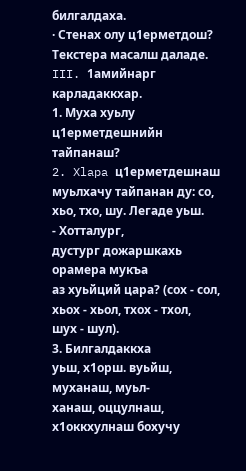билгалдаха.
· Стенах олу ц1ерметдош? Текстера масалш даладе.
III. 1амийнарг карладаккхар.
1. Муха хуьлу ц1ерметдешнийн тайпанаш?
2. Xlapa ц1ерметдешнаш муьлхачу тайпанан ду: со, хьо, тхо, шу. Легаде уьш.
- Хотталург,
дустург дожаршкахь орамера мукъа
аз хуьйций цара? (сох - сол, хьох - хьол, тхох - тхол,
шух - шул).
3. Билгалдаккха
уьш, х1орш. вуьйш, муханаш, муьл-
ханаш, оццулнаш, х1оккхулнаш бохучу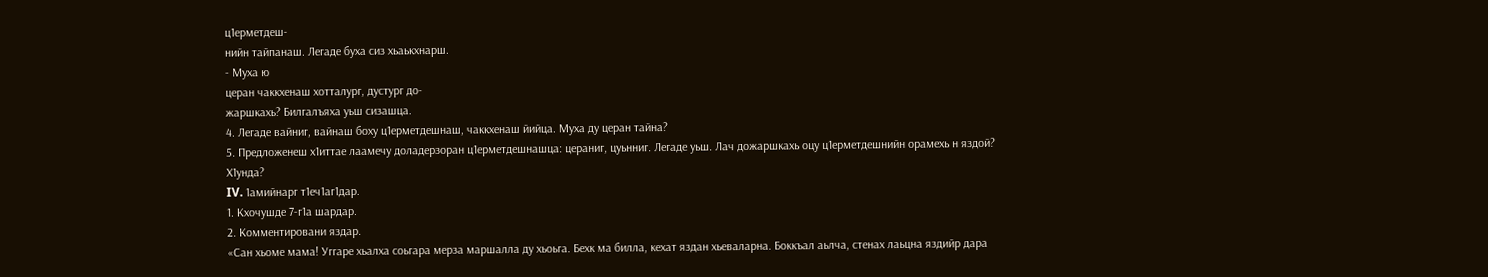ц1ерметдеш-
нийн тайпанаш. Легаде буха сиз хьаькхнарш.
- Муха ю
церан чаккхенаш хотталург, дустург до-
жаршкахь? Билгалъяха уьш сизашца.
4. Легаде вайниг, вайнаш боху ц1ерметдешнаш, чаккхенаш йийца. Муха ду церан тайна?
5. Предложенеш х1иттае лаамечу доладерзоран ц1ерметдешнашца: цераниг, цуьнниг. Легаде уьш. Лач дожаршкахь оцу ц1ерметдешнийн орамехь н яздой? Х1унда?
IV. 1амийнарг т1еч1аг1дар.
1. Кхочушде 7-г1а шардар.
2. Комментировани яздар.
«Сан хьоме мама! Уггаре хьалха соьгара мерза маршалла ду хьоьга. Бехк ма билла, кехат яздан хьеваларна. Боккъал аьлча, стенах лаьцна яздийр дара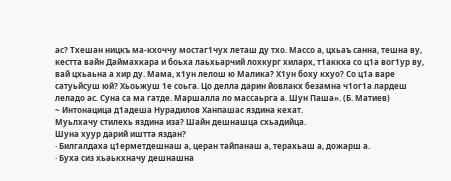ас? Тхешан ницкъ ма-кхоччу мостаг1чух леташ ду тхо. Массо а, цхьаъ санна, тешна ву, кестта вайн Даймахкара и боьха лаьхьарчий лохкург хиларх, т1аккха со ц1а вог1ур ву, вай цхьаьна а хир ду. Мама, х1ун лелош ю Малика? Х1ун боху кхуо? Со ц1а варе сатуьйсуш юй? Хьоьжуш 1е соьга. Цо делла дарин йовлакх безамна ч1ог1а лардеш леладо ас. Суна са ма гатде. Маршалла ло массаьрга а. Шун Паша». (Б. Матиев)
~ Интонацица д1адеша Нурадилов Ханпашас яздина кехат.
Муьлхачу стилехь яздина иза? Шайн дешнашца схьадийца.
Шуна хуур дарий иштта яздан?
· Билгалдаха ц1ерметдешнаш а, церан тайпанаш а, терахьаш а, дожарш а.
· Буха сиз хьаькхначу дешнашна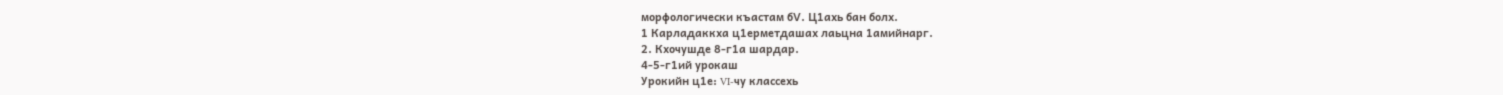морфологически къастам бV. Ц1ахь бан болх.
1 Карладаккха ц1ерметдашах лаьцна 1амийнарг.
2. Кхочушде 8-г1а шардар.
4-5-г1ий урокаш
Урокийн ц1е: VI-чу классехь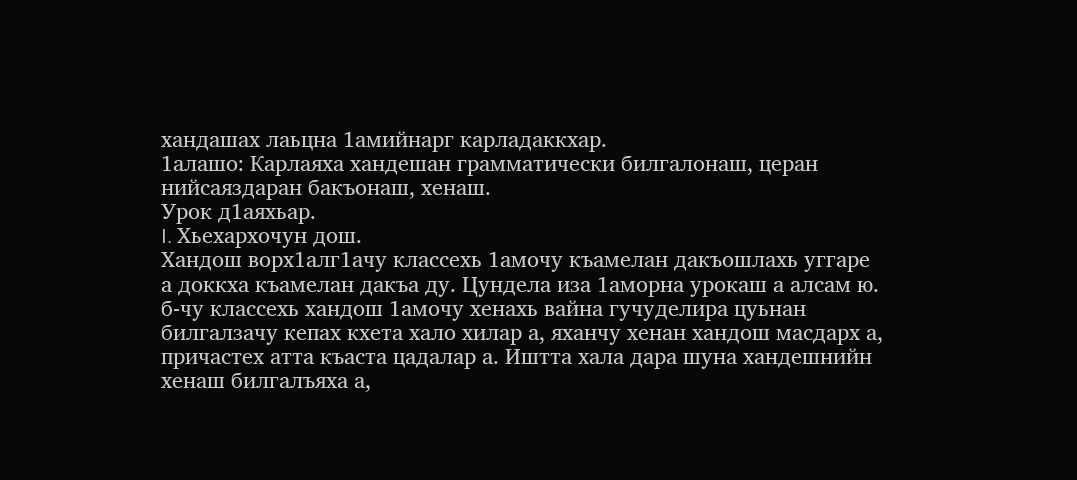хандашах лаьцна 1амийнарг карладаккхар.
1алашо: Карлаяха хандешан грамматически билгалонаш, церан нийсаяздаран бакъонаш, хенаш.
Урок д1аяхьар.
I. Хьехархочун дош.
Хандош ворх1алг1ачу классехь 1амочу къамелан дакъошлахь уггаре а доккха къамелан дакъа ду. Цундела иза 1аморна урокаш а алсам ю. б-чу классехь хандош 1амочу хенахь вайна гучуделира цуьнан билгалзачу кепах кхета хало хилар а, яханчу хенан хандош масдарх а, причастех атта къаста цадалар а. Иштта хала дара шуна хандешнийн хенаш билгалъяха а,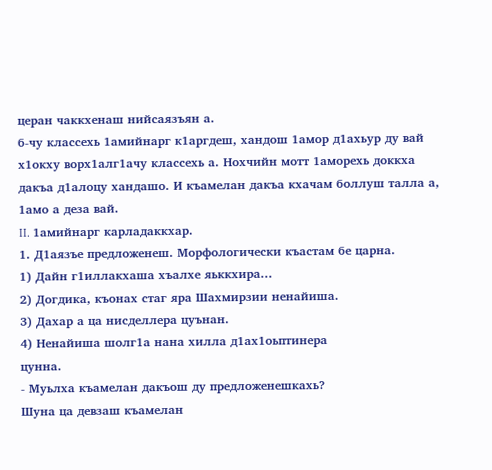церан чаккхенаш нийсаязъян а.
б-чу классехь 1амийнарг к1аргдеш, хандош 1амор д1ахьур ду вай х1окху ворх1алг1ачу классехь а. Нохчийн мотт 1аморехь доккха дакъа д1алоцу хандашо. И къамелан дакъа кхачам боллуш талла а, 1амо а деза вай.
II. 1амийнарг карладаккхар.
1. Д1аязъе предложенеш. Морфологически къастам бе царна.
1) Дайн г1иллакхаша хъалхе яьккхира...
2) Догдика, къонах стаг яра Шахмирзии ненайиша.
3) Дахар а ца нисделлера цуънан.
4) Ненайиша шолг1а нана хилла д1ах1оьптинера
цунна.
- Муьлха къамелан дакъош ду предложенешкахь?
Шуна ца девзаш къамелан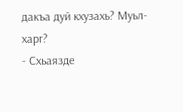дакъа дуй кхузахь? Муьл-
харг?
- Схьаязде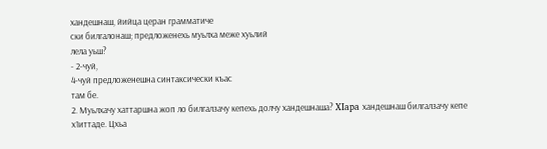хандешнаш, йийца церан грамматиче
ски билгалонаш; предложенехь муьлха меже хуьлий
лела уьш?
- 2-чуй,
4-чуй предложенешна синтаксически къас
там бе.
2. Муьлхачу хаттаршна жоп ло билгалзачу кепехь долчу хандешнаша? XIapa хандешнаш билгалзачу кепе х1иттаде. Цхьа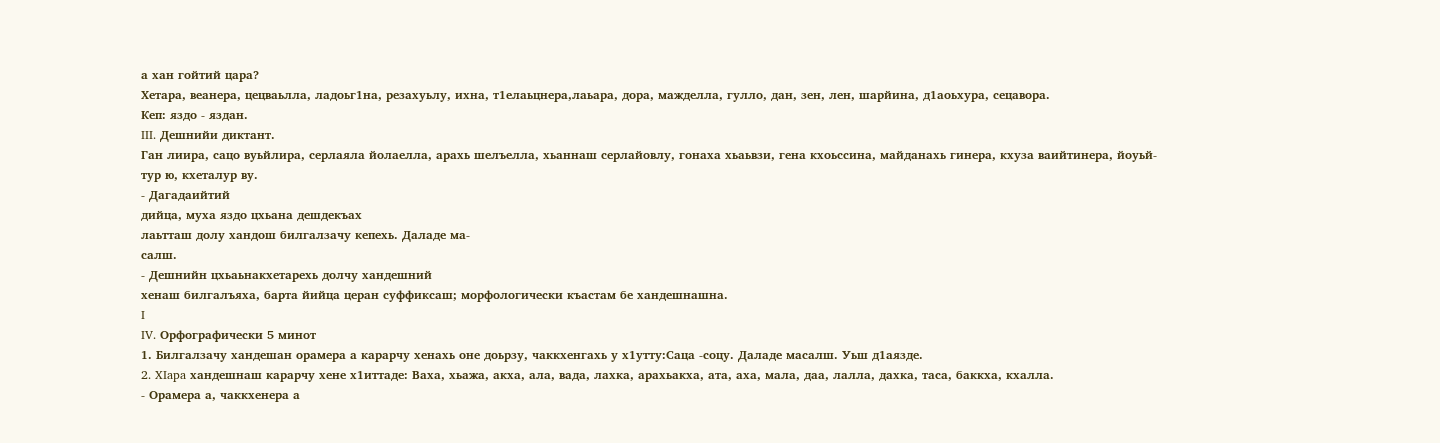а хан гойтий цара?
Хетара, веанера, цецваьлла, ладоьг1на, резахуьлу, ихна, т1елаьцнера,лаьара, дора, мажделла, гулло, дан, зен, лен, шарйина, д1аоьхура, сецавора.
Кеп: яздо - яздан.
III. Дешнийи диктант.
Ган лиира, сацо вуьйлира, серлаяла йолаелла, арахь шелъелла, хьаннаш серлайовлу, гонаха хьаьвзи, гена кхоьссина, майданахь гинера, кхуза ваийтинера, йоуьй-
тур ю, кхеталур ву.
- Дагадаийтий
дийца, муха яздо цхьана дешдекъах
лаьтташ долу хандош билгалзачу кепехь. Даладе ма-
салш.
- Дешнийн цхьаьнакхетарехь долчу хандешний
хенаш билгалъяха, барта йийца церан суффиксаш; морфологически къастам бе хандешнашна.
I
IV. Орфографически 5 минот
1. Билгалзачу хандешан орамера а карарчу хенахь оне доьрзу, чаккхенгахь у х1утту:Саца -соцу. Даладе масалш. Уьш д1аязде.
2. XIapa хандешнаш карарчу хене х1иттаде: Ваха, хьажа, акха, ала, вада, лахка, арахьакха, ата, аха, мала, даа, лалла, дахка, таса, баккха, кхалла.
- Орамера а, чаккхенера а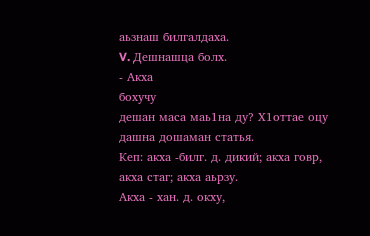аьзнаш билгалдаха.
V. Дешнашца болх.
- Акха
бохучу
дешан маса маь1на ду? Х1оттае оцу
дашна дошаман статья.
Кеп: акха -билг. д. дикий; акха говр, акха стаг; акха аьрзу.
Акха - хан. д. окху,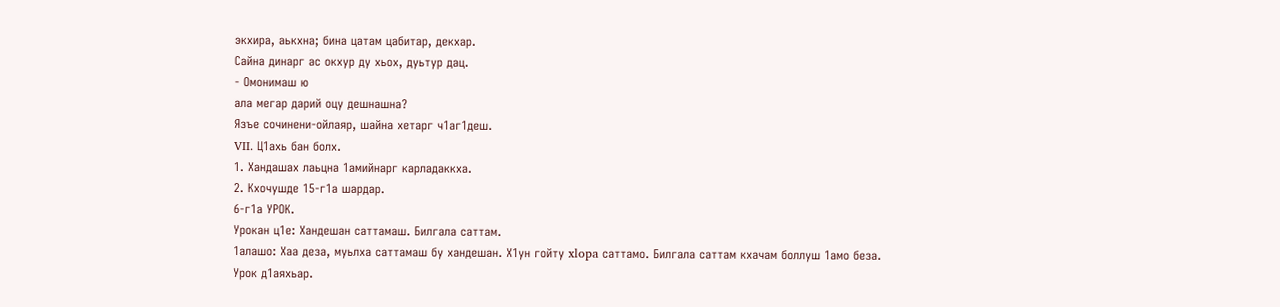экхира, аькхна; бина цатам цабитар, декхар.
Сайна динарг ас окхур ду хьох, дуьтур дац.
- Омонимаш ю
ала мегар дарий оцу дешнашна?
Язъе сочинени-ойлаяр, шайна хетарг ч1аг1деш.
VII. Ц1ахь бан болх.
1. Хандашах лаьцна 1амийнарг карладаккха.
2. Кхочушде 15-г1а шардар.
6-г1а УРОК.
Урокан ц1е: Хандешан саттамаш. Билгала саттам.
1алашо: Хаа деза, муьлха саттамаш бу хандешан. Х1ун гойту xlopa саттамо. Билгала саттам кхачам боллуш 1амо беза.
Урок д1аяхьар.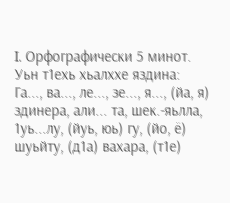I. Орфографически 5 минот.
Уьн т1ехь хьалххе яздина:
Га..., ва..., ле..., зе..., я..., (йа, я) здинера, али... та, шек.-яьлла, 1уь...лу, (йуь, юь) гу, (йо, ё) шуьйту, (д1а) вахара, (т1е)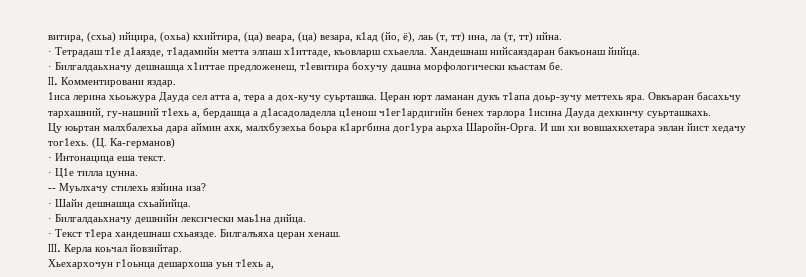витира, (схьа) ийцира, (охьа) кхийтира, (ца) веара, (ца) везара, к1ад (йо, ё), лаь (т, тт) ина, ла (т, тт) ийна.
· Тетрадаш т1е д1аязде, т1адамийн метта элпаш х1иттаде, къовларш схьаелла. Хандешнаш нийсаяздаран бакъонаш йийца.
· Билгалдаьхначу дешнашца х1иттае предложенеш, т1евитира бохучу дашна морфологически къастам бе.
II. Комментировани яздар.
1иса лерина хьоьжура Дауда сел атта а, тера а дох-кучу суьрташка. Церан юрт ламанан дукъ т1апа доьр-зучу меттехь яра. Овкъаран басахьчу тархашний, гу-нашний т1ехь а, бердашца а д1асадоладелла ц1енош ч1ег1ардигийн бенех тарлора 1исина Дауда дехкинчу суьрташкахь.
Цу юьртан малхбалехьа дара аймин ахк, малхбузехьа боьра к1аргбина дог1ура аьрха Шаройн-Орга. И ши хи вовшахкхетара эвлан йист хедачу тог1ехь. (Ц. Ка-германов)
· Интонацица еша текст.
· Ц1е тилла цунна.
-- Муьлхачу стилехь язйина иза?
· Шайн дешнашца схьайийца.
· Билгалдаьхначу дешнийн лексически маь1на дийца.
· Текст т1ера хандешнаш схьаязде. Билгалъяха церан хенаш.
III. Керла коьчал йовзийтар.
Хьехархочун г1оьнца дешархоша уьн т1ехь а,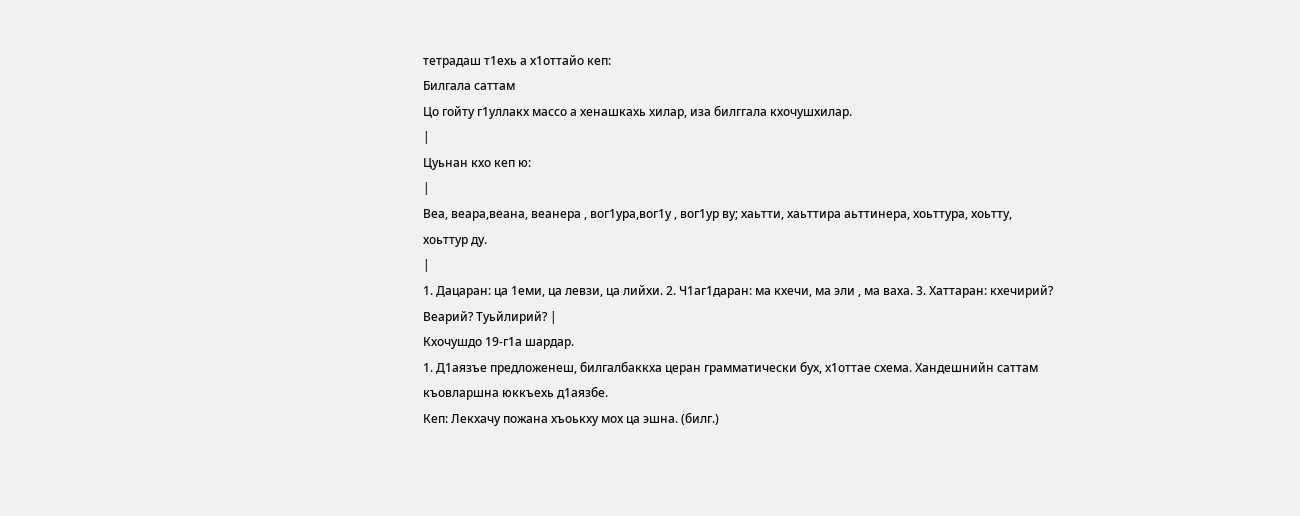тетрадаш т1ехь а х1оттайо кеп:
Билгала саттам
Цо гойту г1уллакх массо а хенашкахь хилар, иза билггала кхочушхилар.
|
Цуьнан кхо кеп ю:
|
Веа, веара,веана, веанера , вог1ура,вог1у , вог1ур ву; хаьтти, хаьттира аьттинера, хоьттура, хоьтту, хоьттур ду.
|
1. Дацаран: ца 1еми, ца левзи, ца лийхи. 2. Ч1аг1даран: ма кхечи, ма эли , ма ваха. 3. Хаттаран: кхечирий? Веарий? Туьйлирий? |
Кхочушдо 19-г1а шардар.
1. Д1аязъе предложенеш, билгалбаккха церан грамматически бух, х1оттае схема. Хандешнийн саттам къовларшна юккъехь д1аязбе.
Кеп: Лекхачу пожана хъоькху мох ца эшна. (билг.)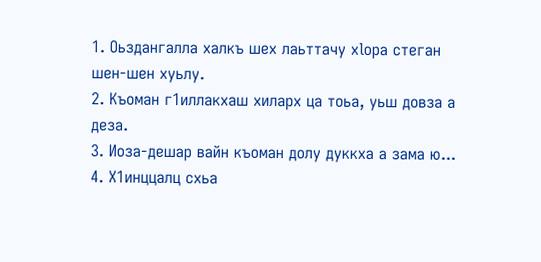1. Оьздангалла халкъ шех лаьттачу xlopa стеган
шен-шен хуьлу.
2. Къоман г1иллакхаш хиларх ца тоьа, уьш довза а
деза.
3. Иоза-дешар вайн къоман долу дуккха а зама ю...
4. Х1инццалц схьа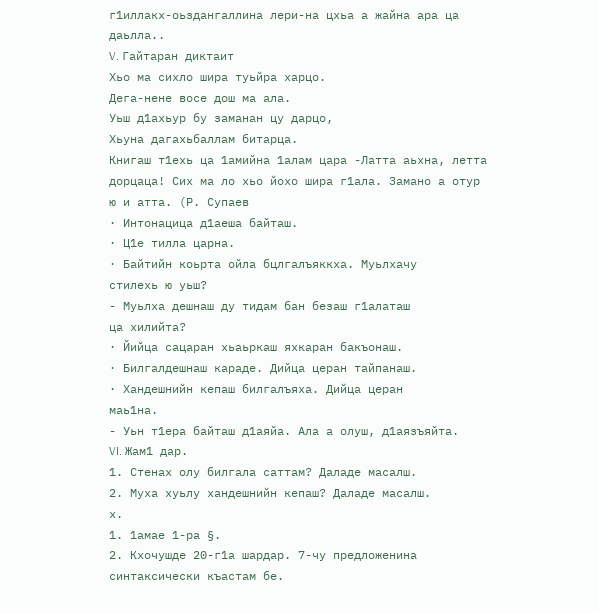г1иллакх-оьздангаллина лери-на цхьа а жайна ара ца даьлла..
V. Гайтаран диктаит
Хьо ма сихло шира туьйра харцо.
Дега-нене восе дош ма ала.
Уьш д1ахьур бу заманан цу дарцо,
Хьуна дагахьбаллам битарца.
Книгаш т1ехь ца 1амийна 1алам цара -Латта аьхна, летта дорцаца! Сих ма ло хьо йохо шира г1ала. Замано а отур ю и атта. (Р. Супаев
· Интонацица д1аеша байташ.
· Ц1е тилла царна.
· Байтийн коьрта ойла бцлгалъяккха. Муьлхачу
стилехь ю уьш?
- Муьлха дешнаш ду тидам бан безаш г1алаташ
ца хилийта?
· Йийца сацаран хьаьркаш яхкаран бакъонаш.
· Билгалдешнаш караде. Дийца церан тайпанаш.
· Хандешнийн кепаш билгалъяха. Дийца церан
маь1на.
- Уьн т1ера байташ д1аяйа. Ала а олуш, д1аязъяйта.
VI. Жам1 дар.
1. Стенах олу билгала саттам? Даладе масалш.
2. Муха хуьлу хандешнийн кепаш? Даладе масалш.
х.
1. 1амае 1-ра §.
2. Кхочушде 20-г1а шардар. 7-чу предложенина синтаксически къастам бе.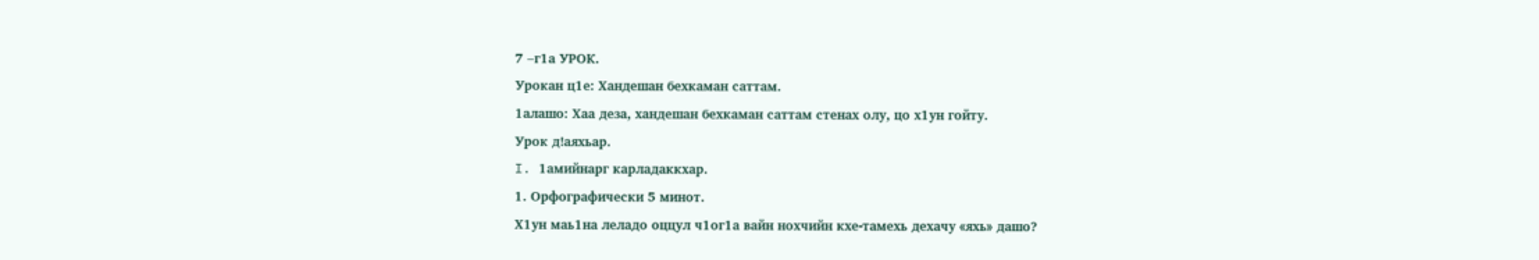7 –г1а УРОК.
Урокан ц1е: Хандешан бехкаман саттам.
1алашо: Хаа деза, хандешан бехкаман саттам стенах олу, цо х1ун гойту.
Урок д!аяхьар.
I. 1амийнарг карладаккхар.
1. Орфографически 5 минот.
Х1ун маь1на леладо оццул ч1ог1а вайн нохчийн кхе-тамехь дехачу «яхь» дашо?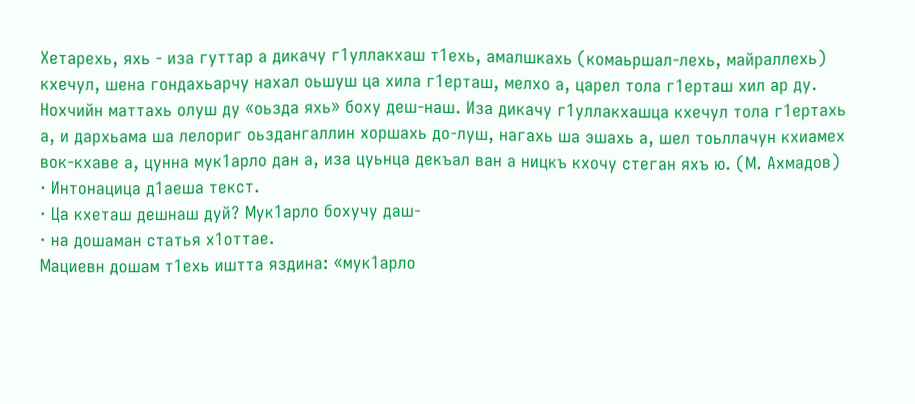Хетарехь, яхь - иза гуттар а дикачу г1уллакхаш т1ехь, амалшкахь (комаьршал-лехь, майраллехь) кхечул, шена гондахьарчу нахал оьшуш ца хила г1ерташ, мелхо а, царел тола г1ерташ хил ар ду.
Нохчийн маттахь олуш ду «оьзда яхь» боху деш-наш. Иза дикачу г1уллакхашца кхечул тола г1ертахь а, и дархьама ша лелориг оьздангаллин хоршахь до-луш, нагахь ша эшахь а, шел тоьллачун кхиамех вок-кхаве а, цунна мук1арло дан а, иза цуьнца декъал ван а ницкъ кхочу стеган яхъ ю. (М. Ахмадов)
· Интонацица д1аеша текст.
· Ца кхеташ дешнаш дуй? Мук1арло бохучу даш-
· на дошаман статья х1оттае.
Мациевн дошам т1ехь иштта яздина: «мук1арло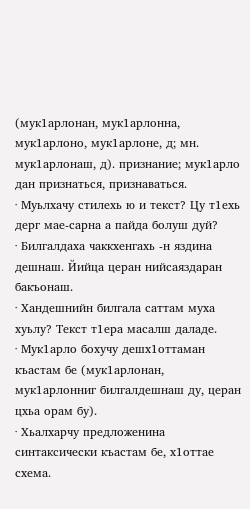(мук1арлонан, мук1арлонна, мук1арлоно, мук1арлоне, д; мн. мук1арлонаш, д). признание; мук1арло дан признаться, признаваться.
· Муьлхачу стилехь ю и текст? Цу т1ехь дерг мае-сарна а пайда болуш дуй?
· Билгалдаха чаккхенгахь -н яздина дешнаш. Йийца церан нийсаяздаран бакъонаш.
· Хандешнийн билгала саттам муха хуьлу? Текст т1ера масалш даладе.
· Мук1арло бохучу дешх1оттаман къастам бе (мук1арлонан, мук1арлонниг билгалдешнаш ду, церан цхьа орам бу).
· Хьалхарчу предложенина синтаксически къастам бе, х1оттае схема.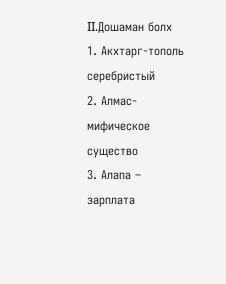II.Дошаман болх
1. Акхтарг-тополь серебристый
2. Алмас- мифическое существо
3. Алапа – зарплата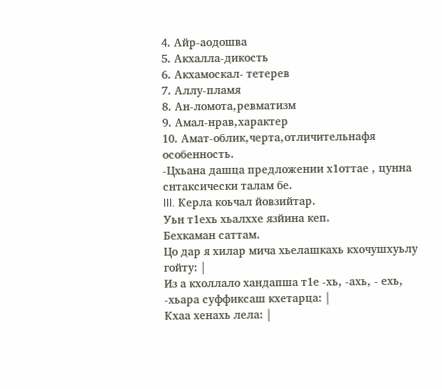4. Айр-аодошва
5. Акхалла-дикость
6. Акхамоскал- тетерев
7. Аллу-пламя
8. Ан-ломота,ревматизм
9. Амал-нрав,характер
10. Амат-облик,черта,отличительнафя особенность.
-Цхьана дашца предложении х1оттае , цунна снтаксически талам бе.
III. Керла коьчал йовзийтар.
Уьн т1ехь хьалххе язйина кеп.
Бехкаман саттам.
Цо дар я хилар мича хьелашкахь кхочушхуьлу гойту: |
Из а кхоллало хандапша т1е -хь, -ахь, - ехь, -хьара суффиксаш кхетарца: |
Кхаа хенахь лела: |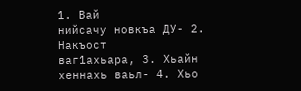1. Вай
нийсачу новкъа ДУ- 2. Накъост
ваг1ахьара, 3. Хьайн
хеннахь ваьл- 4. Хьо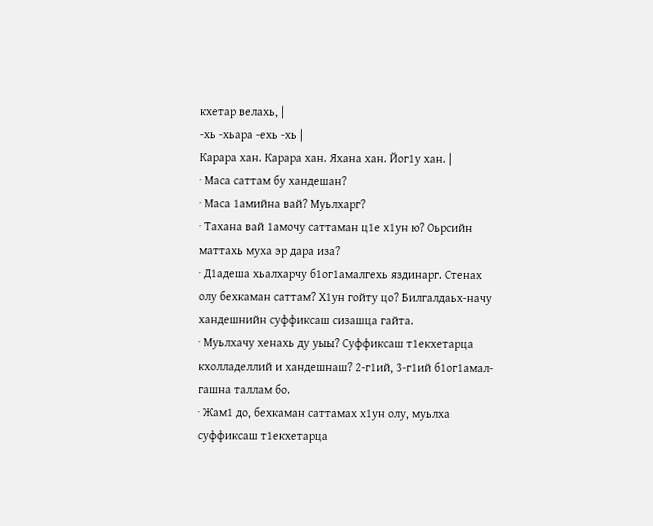кхетар велахь, |
-хь -хьара -ехь -хь |
Карара хан. Карара хан. Яхана хан. Йог1у хан. |
· Маса саттам бу хандешан?
· Маса 1амийна вай? Муьлхарг?
· Тахана вай 1амочу саттаман ц1е х1ун ю? Оьрсийн маттахь муха эр дара иза?
· Д1адеша хьалхарчу б1ог1амалгехь яздинарг. Стенах олу бехкаман саттам? Х1ун гойту цо? Билгалдаьх-начу хандешнийн суффиксаш сизашца гайта.
· Муьлхачу хенахь ду уыы? Суффиксаш т1екхетарца кхолладеллий и хандешнаш? 2-г1ий, 3-г1ий б1ог1амал-гашна таллам бо.
· Жам1 до, бехкаман саттамах х1ун олу, муьлха суффиксаш т1екхетарца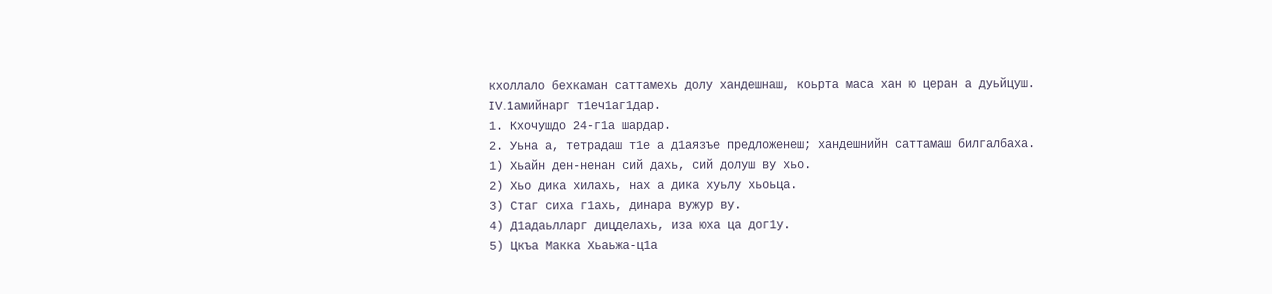кхоллало бехкаман саттамехь долу хандешнаш, коьрта маса хан ю церан а дуьйцуш.
IV.1амийнарг т1еч1аг1дар.
1. Кхочушдо 24-г1а шардар.
2. Уьна а, тетрадаш т1е а д1аязъе предложенеш; хандешнийн саттамаш билгалбаха.
1) Хьайн ден-ненан сий дахь, сий долуш ву хьо.
2) Хьо дика хилахь, нах а дика хуьлу хьоьца.
3) Стаг сиха г1ахь, динара вужур ву.
4) Д1адаьлларг дицделахь, иза юха ца дог1у.
5) Цкъа Макка Хьаьжа-ц1а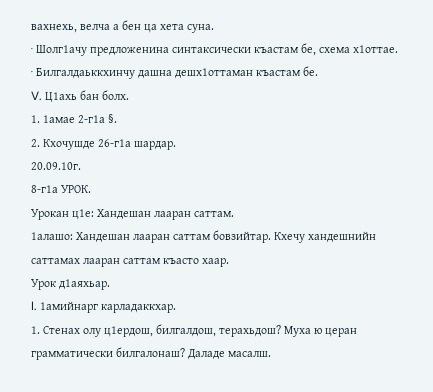вахнехь, велча а бен ца хета суна.
· Шолг1ачу предложенина синтаксически къастам бе, схема х1оттае.
· Билгалдаьккхинчу дашна дешх1оттаман къастам бе.
V. Ц1ахь бан болх.
1. 1амае 2-г1а §.
2. Кхочушде 26-г1а шардар.
20.09.10г.
8-г1а УРОК.
Урокан ц1е: Хандешан лааран саттам.
1алашо: Хандешан лааран саттам бовзийтар. Кхечу хандешнийн саттамах лааран саттам къасто хаар.
Урок д1аяхьар.
I. 1амийнарг карладаккхар.
1. Стенах олу ц1ердош, билгалдош, терахьдош? Муха ю церан грамматически билгалонаш? Даладе масалш.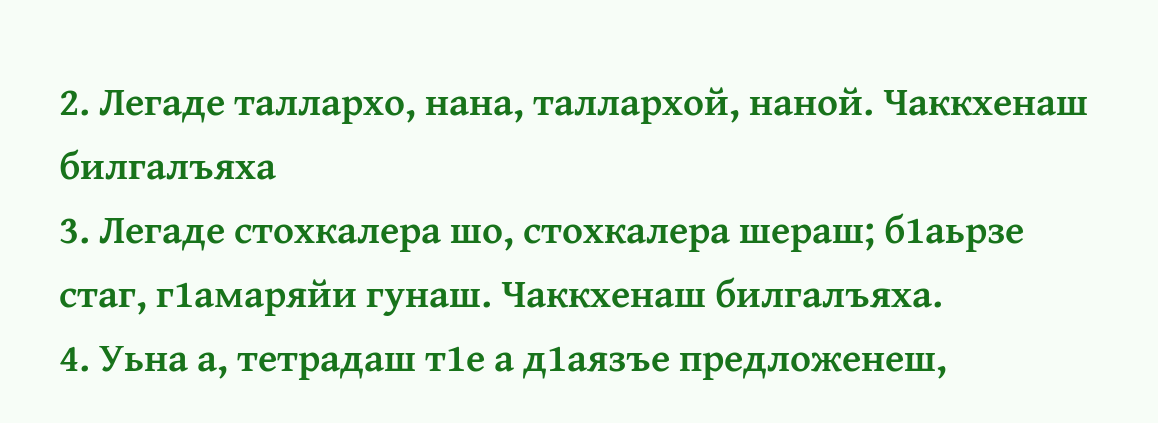2. Легаде таллархо, нана, таллархой, наной. Чаккхенаш билгалъяха
3. Легаде стохкалера шо, стохкалера шераш; б1аьрзе стаг, г1амаряйи гунаш. Чаккхенаш билгалъяха.
4. Уьна а, тетрадаш т1е а д1аязъе предложенеш,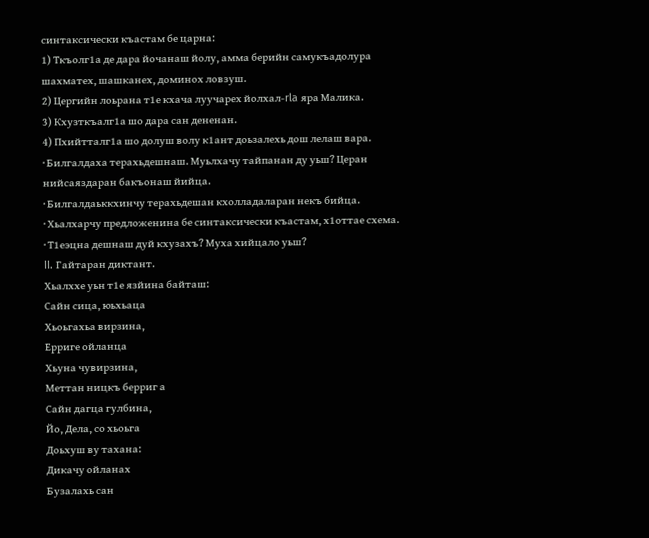синтаксически къастам бе царна:
1) Ткъолг1а де дара йочанаш йолу, амма берийн самукъадолура шахматех, шашканех, доминох ловзуш.
2) Цергийн лоьрана т1е кхача луучарех йолхал-rla яра Малика.
3) Кхузткъалг1а шо дара сан дененан.
4) Пхийтталг1а шо долуш волу к1ант доьзалехь дош лелаш вара.
· Билгалдаха терахьдешнаш. Муьлхачу тайпанан ду уьш? Церан нийсаяздаран бакъонаш йийца.
· Билгалдаьккхинчу терахьдешан кхолладаларан некъ бийца.
· Хьалхарчу предложенина бе синтаксически къастам, х1оттае схема.
· Т1еэцна дешнаш дуй кхузахъ? Муха хийцало уьш?
II. Гайтаран диктант.
Хьалххе уьн т1е язйина байташ:
Сайн сица, юьхьаца
Хьоьгахьа вирзина,
Ерриге ойланца
Хьуна чувирзина,
Меттан ницкъ берриг а
Сайн дагца гулбина,
Йо, Дела, со хьоьга
Доьхуш ву тахана:
Дикачу ойланах
Бузалахь сан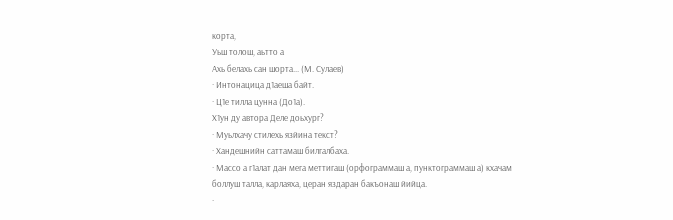корта,
Уьш толош, аьтто а
Ахь белахь сан шорта... (М. Сулаев)
· Интонацица д1аеша байт.
· Ц1е тилла цунна (До1а).
Х1ун ду автора Деле доьхург?
· Муьлхачу стилехь язйина текст?
· Хандешнийн саттамаш билгалбаха.
· Массо а г1алат дан мега меттигаш (орфограммаш а, пунктограммаш а) кхачам боллуш талла, карлаяха, церан яздаран бакъонаш йийца.
·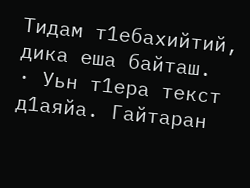Тидам т1ебахийтий, дика еша байташ.
· Уьн т1ера текст д1аяйа. Гайтаран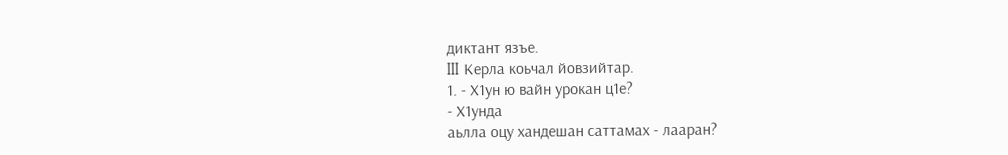диктант язъе.
III Керла коьчал йовзийтар.
1. - Х1ун ю вайн урокан ц1е?
- Х1унда
аьлла оцу хандешан саттамах - лааран?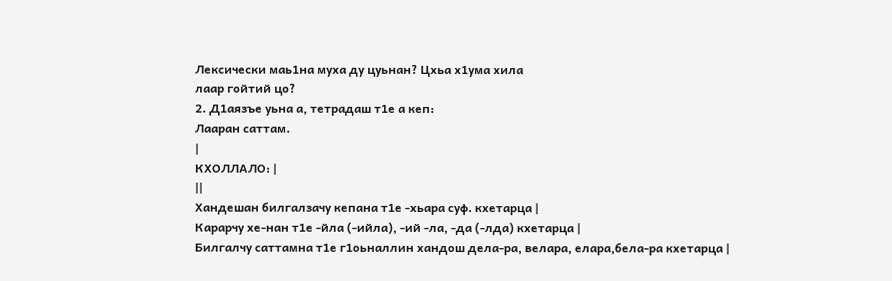Лексически маь1на муха ду цуьнан? Цхьа х1ума хила
лаар гойтий цо?
2. Д1аязъе уьна а, тетрадаш т1е а кеп:
Лааран саттам.
|
КХОЛЛАЛО: |
||
Хандешан билгалзачу кепана т1е -хьара суф. кхетарца |
Карарчу хе-нан т1е -йла (-ийла), -ий -ла, -да (-лда) кхетарца |
Билгалчу саттамна т1е г1оьналлин хандош дела-ра, велара, елара,бела-ра кхетарца |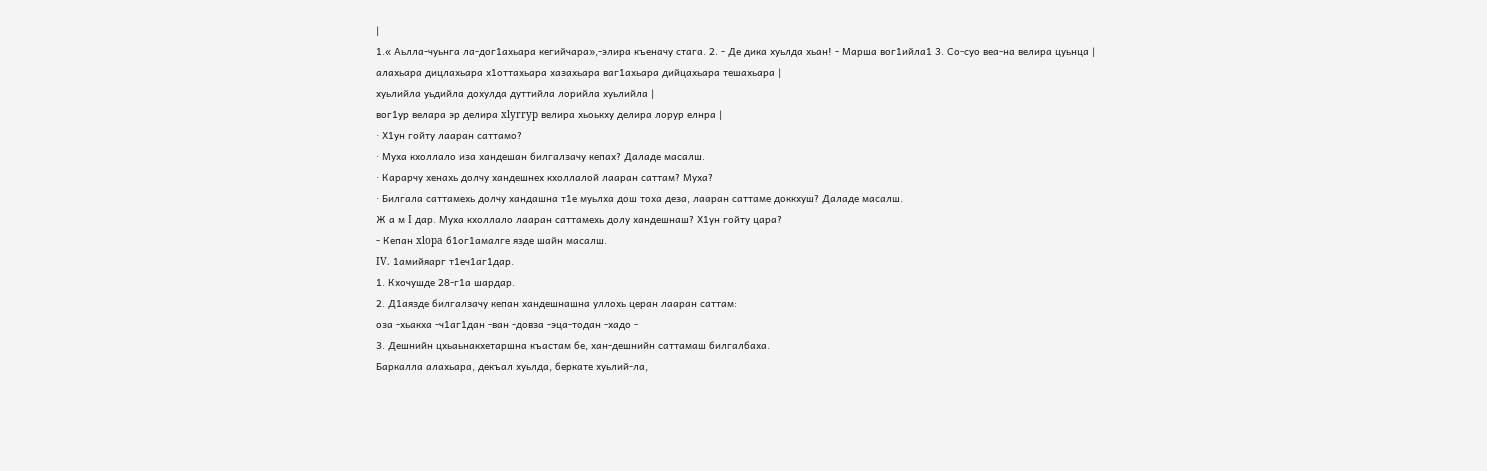|
1.« Аьлла-чуьнга ла-дог1ахьара кегийчара»,-элира къеначу стага. 2. - Де дика хуьлда хьан! - Марша вог1ийла1 3. Со-суо веа-на велира цуьнца |
алахьара дицлахьара х1оттахьара хазахьара ваг1ахьара дийцахьара тешахьара |
хуьлийла уьдийла дохулда дуттийла лорийла хуьлийла |
вог1ур велара эр делира xlyrryp велира хьоькху делира лорур елнра |
· Х1ун гойту лааран саттамо?
· Муха кхоллало иза хандешан билгалзачу кепах? Даладе масалш.
· Карарчу хенахь долчу хандешнех кхоллалой лааран саттам? Муха?
· Билгала саттамехь долчу хандашна т1е муьлха дош тоха деза, лааран саттаме доккхуш? Даладе масалш.
Ж а м I дар. Муха кхоллало лааран саттамехь долу хандешнаш? Х1ун гойту цара?
- Кепан xlopa б1ог1амалге язде шайн масалш.
IV. 1амийяарг т1еч1аг1дар.
1. Кхочушде 28-г1а шардар.
2. Д1аязде билгалзачу кепан хандешнашна уллохь церан лааран саттам:
оза -хьакха -ч1аг1дан -ван -довза -эца-тодан -хадо -
3. Дешнийн цхьаьнакхетаршна къастам бе, хан-дешнийн саттамаш билгалбаха.
Баркалла алахьара, декъал хуьлда, беркате хуьлий-ла,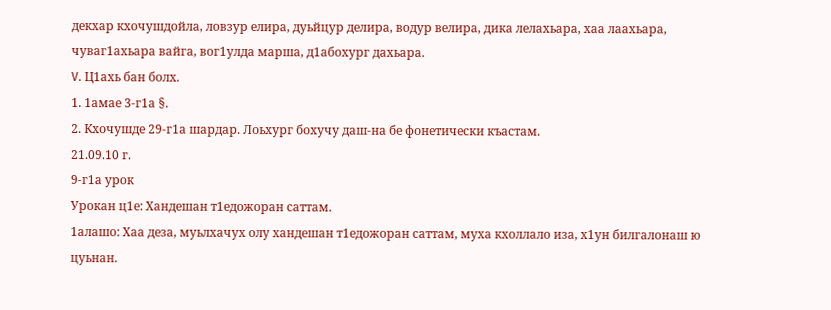декхар кхочушдойла, ловзур елира, дуьйцур делира, водур велира, дика лелахьара, хаа лаахьара, чуваг1ахьара вайга, вог1улда марша, д1абохург дахьара.
V. Ц1ахь бан болх.
1. 1амае 3-г1а §.
2. Кхочушде 29-г1а шардар. Лоьхург бохучу даш-на бе фонетически къастам.
21.09.10 г.
9-г1а урок
Урокан ц1е: Хандешан т1едожоран саттам.
1алашо: Хаа деза, муьлхачух олу хандешан т1едожоран саттам, муха кхоллало иза, х1ун билгалонаш ю цуьнан.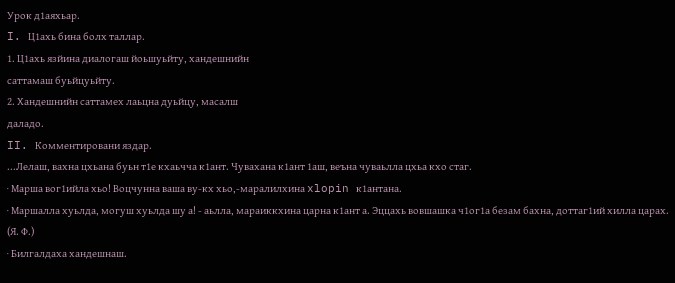Урок д1аяхьар.
I. Ц1ахь бина болх таллар.
1. Ц1ахь язйина диалогаш йоьшуьйту, хандешнийн
саттамаш буьйцуьйту.
2. Хандешнийн саттамех лаьцна дуьйцу, масалш
даладо.
II. Комментировани яздар.
...Лелаш, вахна цхьана буьн т1е кхаьчча к1ант. Чувахана к1ант 1аш, веъна чуваьлла цхьа кхо стаг.
· Марша вог1ийла хьо! Воцчунна ваша ву-кх хьо,-маралилхина xlopin к1антана.
· Маршалла хуьлда, могуш хуьлда шу а! - аьлла, мараиккхина царна к1ант а. Эццахь вовшашка ч1ог1а безам бахна, доттаг1ий хилла царах. (Я. Ф.)
· Билгалдаха хандешнаш.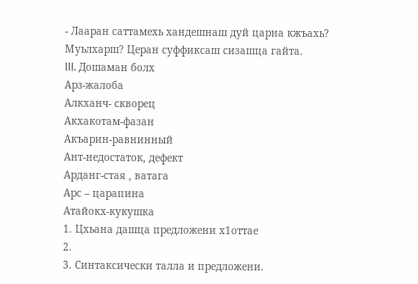- Лааран саттамехь хандешнаш дуй царна кжъахь? Муьлхарш? Церан суффиксаш сизашца гайта.
III. Дошаман болх
Арз-жалоба
Алкханч- скворец
Акхакотам-фазан
Акъарин-равнинный
Ант-недостаток, дефект
Арданг-стая , ватага
Арс – царапина
Атайокх-кукушка
1. Цхьана дашца предложени х1оттае
2.
3. Синтаксически талла и предложени.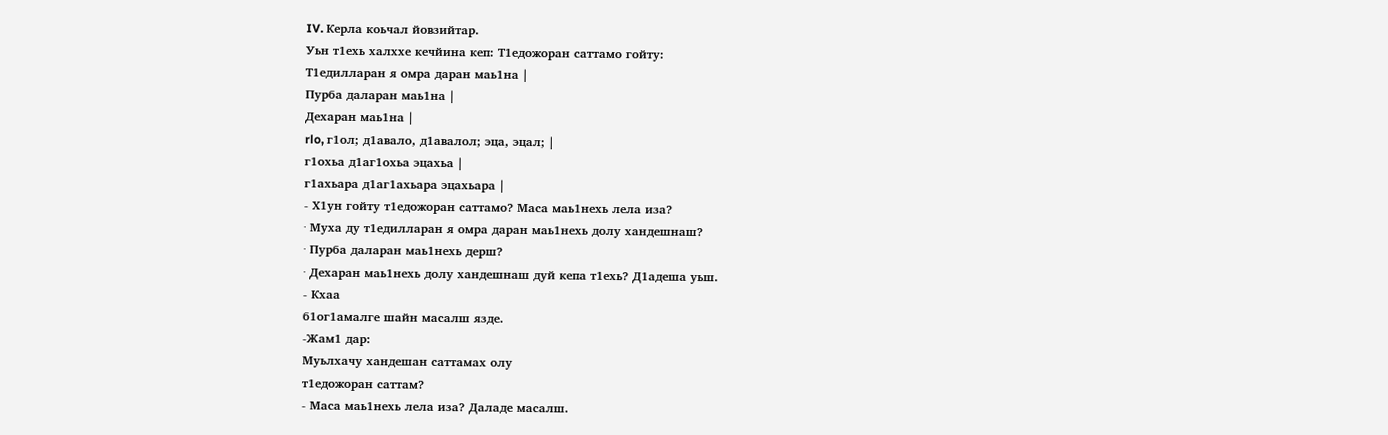IV. Керла коьчал йовзийтар.
Уьн т1ехь халххе кечйина кеп: Т1едожоран саттамо гойту:
Т1едилларан я омра даран маь1на |
Пурба даларан маь1на |
Дехаран маь1на |
rlo, г1ол; д1авало, д1авалол; эца, эцал; |
г1охьа д1аг1охьа эцахьа |
г1ахьара д1аг1ахьара эцахьара |
- Х1ун гойту т1едожоран саттамо? Маса маь1нехь лела иза?
· Муха ду т1едилларан я омра даран маь1нехь долу хандешнаш?
· Пурба даларан маь1нехь дерш?
· Дехаран маь1нехь долу хандешнаш дуй кепа т1ехь? Д1адеша уьш.
- Кхаа
б1ог1амалге шайн масалш язде.
-Жам1 дар:
Муьлхачу хандешан саттамах олу
т1едожоран саттам?
- Маса маь1нехь лела иза? Даладе масалш.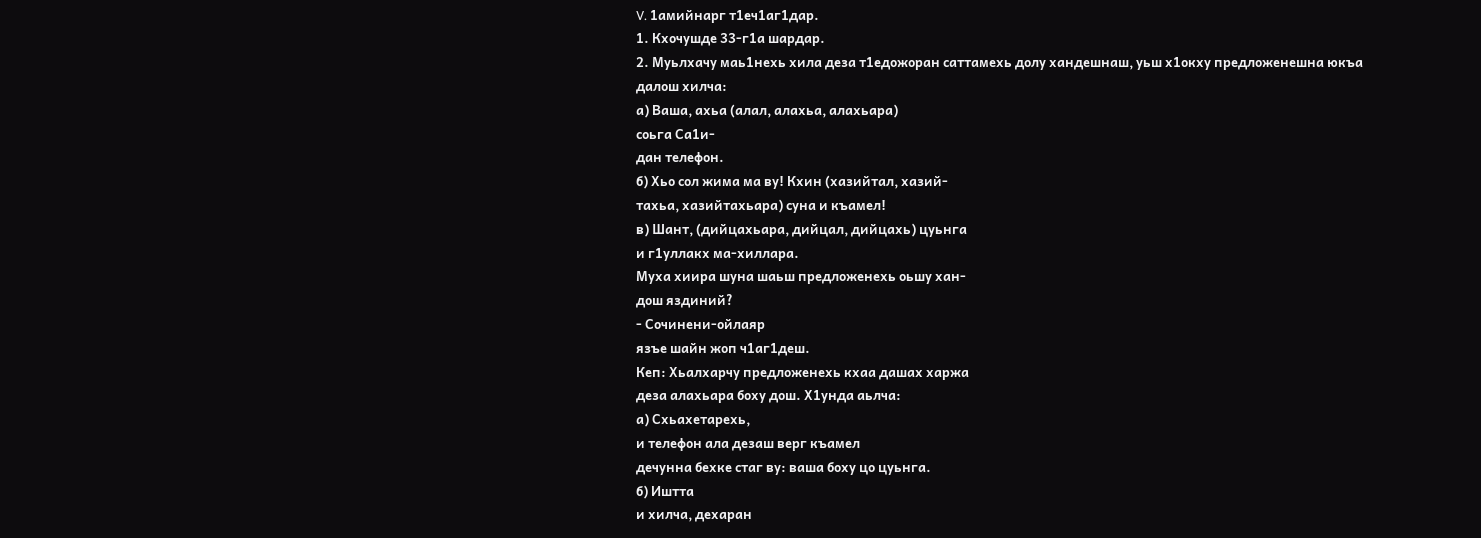V. 1амийнарг т1еч1аг1дар.
1. Кхочушде 33-г1а шардар.
2. Муьлхачу маь1нехь хила деза т1едожоран саттамехь долу хандешнаш, уьш х1окху предложенешна юкъа далош хилча:
а) Ваша, ахьа (алал, алахьа, алахьара)
соьга Са1и-
дан телефон.
б) Хьо сол жима ма ву! Кхин (хазийтал, хазий-
тахьа, хазийтахьара) суна и къамел!
в) Шант, (дийцахьара, дийцал, дийцахь) цуьнга
и г1уллакх ма-хиллара.
Муха хиира шуна шаьш предложенехь оьшу хан-
дош яздиний?
- Сочинени-ойлаяр
язъе шайн жоп ч1аг1деш.
Кеп: Хьалхарчу предложенехь кхаа дашах харжа
деза алахьара боху дош. Х1унда аьлча:
а) Схьахетарехь,
и телефон ала дезаш верг къамел
дечунна бехке стаг ву: ваша боху цо цуьнга.
б) Иштта
и хилча, дехаран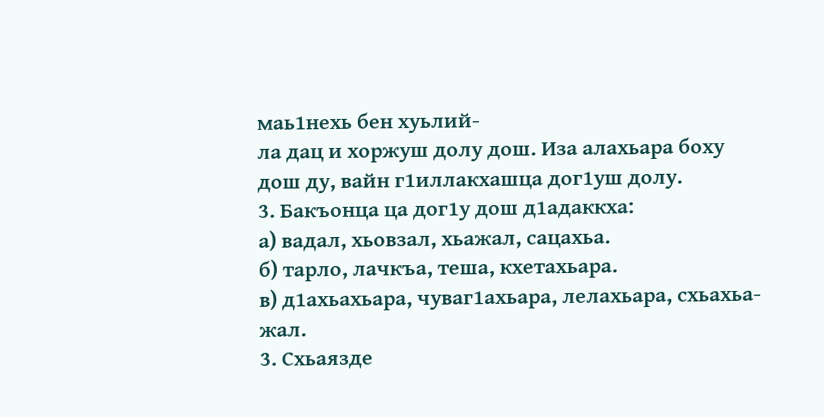маь1нехь бен хуьлий-
ла дац и хоржуш долу дош. Иза алахьара боху
дош ду, вайн г1иллакхашца дог1уш долу.
3. Бакъонца ца дог1у дош д1адаккха:
а) вадал, хьовзал, хьажал, сацахьа.
б) тарло, лачкъа, теша, кхетахьара.
в) д1ахьахьара, чуваг1ахьара, лелахьара, схьахьа-
жал.
3. Схьаязде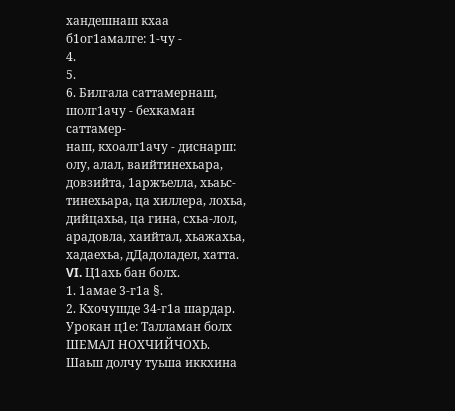хандешнаш кхаа б1ог1амалге: 1-чу -
4.
5.
6. Билгала саттамернаш,
шолг1ачу - бехкаман саттамер-
наш, кхоалг1ачу - диснарш:
олу, алал, ваийтинехьара, довзийта, 1аржъелла, хьаьс-тинехьара, ца хиллера, лохьа, дийцахьа, ца гина, схьа-лол, арадовла, хаийтал, хьажахьа, хадаехьа, дДадоладел, хатта.
VI. Ц1ахь бан болх.
1. 1амае 3-г1а §.
2. Кхочушде 34-г1а шардар.
Урокан ц1е: Талламан болх
ШЕМАЛ НОХЧИЙЧОХЬ.
Шаьш долчу туьша иккхина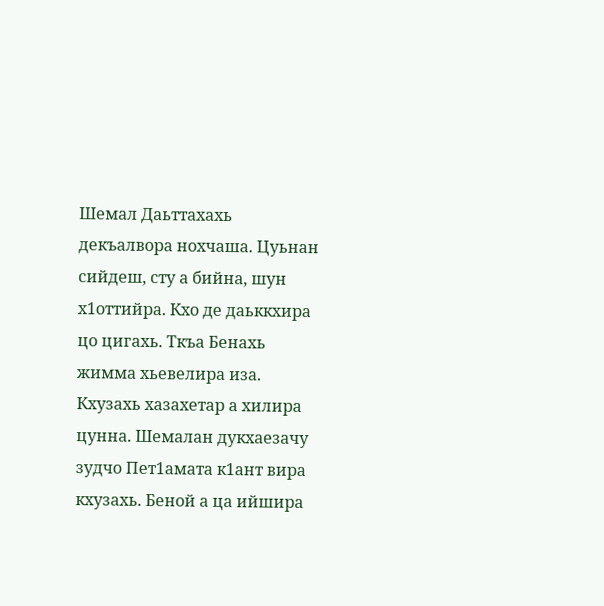Шемал Даьттахахь декъалвора нохчаша. Цуьнан сийдеш, сту а бийна, шун х1оттийра. Кхо де даьккхира цо цигахь. Ткъа Бенахь жимма хьевелира иза. Кхузахь хазахетар а хилира цунна. Шемалан дукхаезачу зудчо Пет1амата к1ант вира кхузахь. Беной а ца ийшира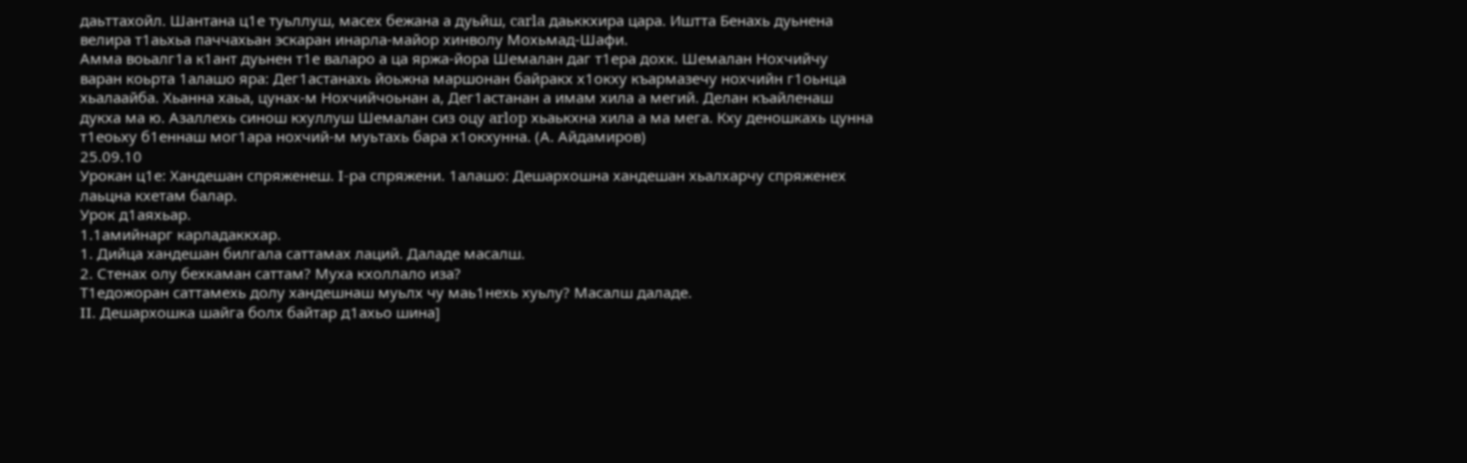даьттахойл. Шантана ц1е туьллуш, масех бежана а дуьйш, carla даьккхира цара. Иштта Бенахь дуьнена велира т1аьхьа паччахьан эскаран инарла-майор хинволу Мохьмад-Шафи.
Амма воьалг1а к1ант дуьнен т1е валаро а ца яржа-йора Шемалан даг т1ера дохк. Шемалан Нохчийчу варан коьрта 1алашо яра: Дег1астанахь йоьжна маршонан байракх х1окху къармазечу нохчийн г1оьнца хьалаайба. Хьанна хаьа, цунах-м Нохчийчоьнан а, Дег1астанан а имам хила а мегий. Делан къайленаш дукха ма ю. Азаллехь синош кхуллуш Шемалан сиз оцу arlop хьаькхна хила а ма мега. Кху деношкахь цунна т1еоьху б1еннаш мог1ара нохчий-м муьтахь бара х1окхунна. (А. Айдамиров)
25.09.10
Урокан ц1е: Хандешан спряженеш. I-ра спряжени. 1алашо: Дешархошна хандешан хьалхарчу спряженех лаьцна кхетам балар.
Урок д1аяхьар.
1.1амийнарг карладаккхар.
1. Дийца хандешан билгала саттамах лаций. Даладе масалш.
2. Стенах олу бехкаман саттам? Муха кхоллало иза?
Т1едожоран саттамехь долу хандешнаш муьлх чу маь1нехь хуьлу? Масалш даладе.
II. Дешархошка шайга болх байтар д1ахьо шина]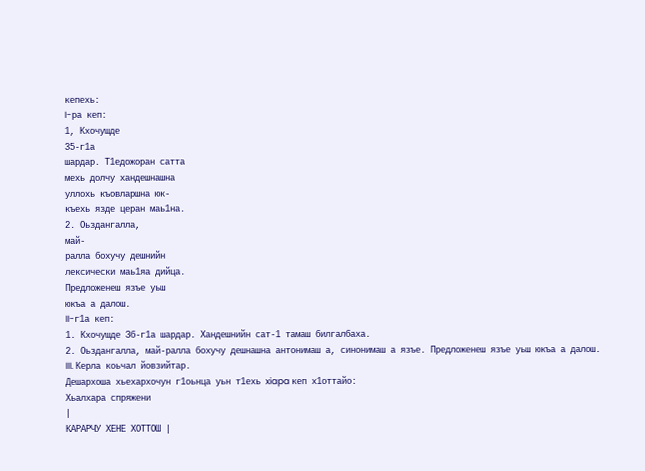кепехь:
I-ра кеп:
1, Кхочушде
35-г1а
шардар. Т1едожоран сатта
мехь долчу хандешнашна
уллохь къовларшна юк-
къехь язде церан маь1на.
2. Оьздангалла,
май-
ралла бохучу дешнийн
лексически маь1яа дийца.
Предложенеш язъе уьш
юкъа а далош.
II-г1а кеп:
1. Кхочушде Зб-г1а шардар. Хандешнийн сат-1 тамаш билгалбаха.
2. Оьздангалла, май-ралла бохучу дешнашна антонимаш а, синонимаш а язъе. Предложенеш язъе уьш юкъа а далош.
III. Керла коьчал йовзийтар.
Дешархоша хьехархочун г1оьнца уьн т1ехь xiapa кеп х1оттайо:
Хьалхара спряжени
|
КАРАРЧУ ХЕНЕ ХОТТОШ |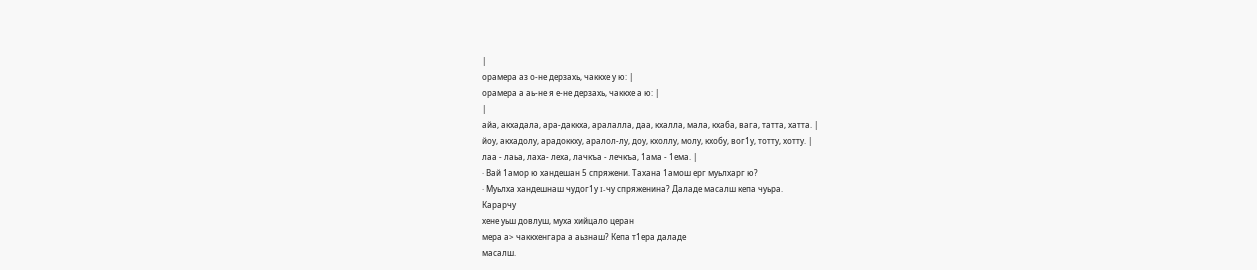|
орамера аз о-не дерзахь, чаккхе у ю: |
орамера а аь-не я е-не дерзахь, чаккхе а ю: |
|
айа, акхадала, ара-даккха, аралалла, даа, кхалла, мала, кхаба, вага, татта, хатта. |
йоу, акхадолу, арадоккху, аралол-лу, доу, кхоллу, молу, кхобу, вог1у, тотту, хотту. |
лаа - лаьа, лаха- леха, лачкъа - лечкъа, 1ама - 1ема. |
· Вай 1амор ю хандешан 5 спряжени. Тахана 1амош ерг муьлхарг ю?
· Муьлха хандешнаш чудог1у I-чу спряженина? Даладе масалш кепа чуьра.
Карарчу
хене уьш довлуш, муха хийцало церан
мера а> чаккхенгара а аьзнаш? Кепа т1ера даладе
масалш.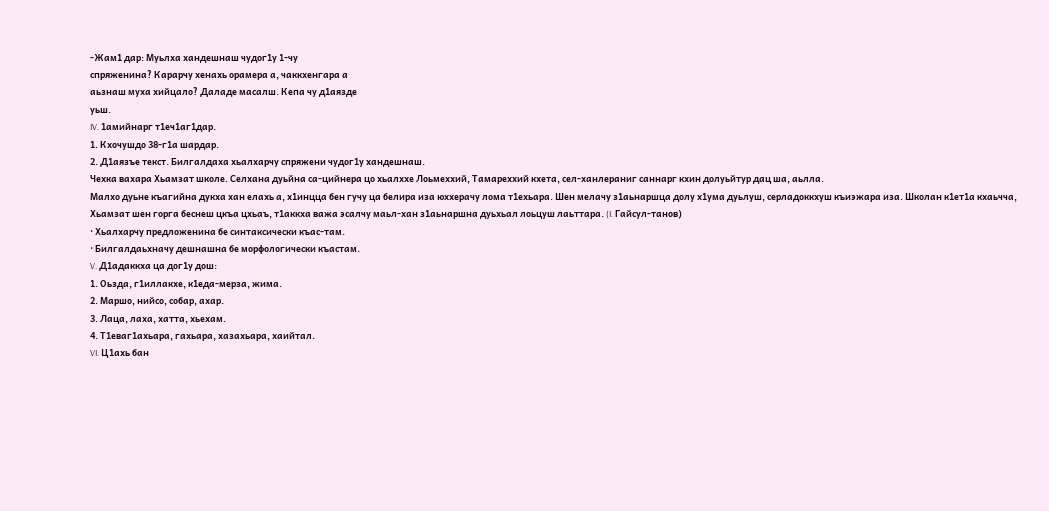-Жам1 дар: Муьлха хандешнаш чудог1у 1-чу
спряженина? Карарчу хенахь орамера а, чаккхенгара а
аьзнаш муха хийцало? Даладе масалш. Кепа чу д1аязде
уьш.
IV. 1амийнарг т1еч1аг1дар.
1. Кхочушдо 38-г1а шардар.
2. Д1аязъе текст. Билгалдаха хьалхарчу спряжени чудог1у хандешнаш.
Чехка вахара Хьамзат школе. Селхана дуьйна са-цийнера цо хьалххе Лоьмеххий, Тамареххий кхета, сел-ханлераниг саннарг кхин долуьйтур дац ша, аьлла.
Малхо дуьне къагийна дукха хан елахь а, х1инцца бен гучу ца белира иза юххерачу лома т1ехьара. Шен мелачу з1аьнаршца долу х1ума дуьлуш, серладоккхуш къиэжара иза. Школан к1ет1а кхаьчча, Хьамзат шен горга беснеш цкъа цхьаъ, т1аккха важа эсалчу маьл-хан з1аьнаршна дуьхьал лоьцуш лаьттара. (I. Гайсул-танов)
· Хьалхарчу предложенина бе синтаксически къас-там.
· Билгалдаьхначу дешнашна бе морфологически къастам.
V. Д1адаккха ца дог1у дош:
1. Оьзда, г1иллакхе, к1еда-мерза, жима.
2. Маршо, нийсо, собар, ахар.
3. Лаца, лаха, хатта, хьехам.
4. Т1еваг1ахьара, гахьара, хазахьара, хаийтал.
VI. Ц1ахь бан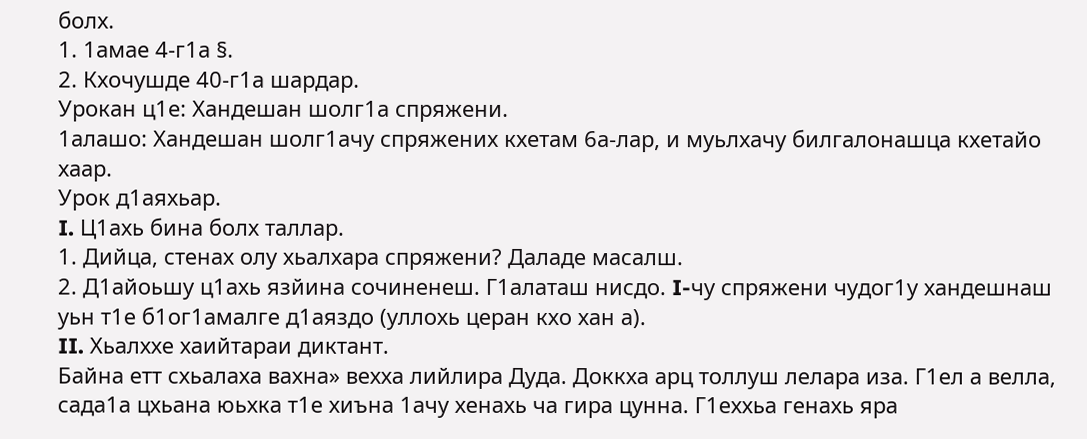болх.
1. 1амае 4-г1а §.
2. Кхочушде 40-г1а шардар.
Урокан ц1е: Хандешан шолг1а спряжени.
1алашо: Хандешан шолг1ачу спряжених кхетам 6а-лар, и муьлхачу билгалонашца кхетайо хаар.
Урок д1аяхьар.
I. Ц1ахь бина болх таллар.
1. Дийца, стенах олу хьалхара спряжени? Даладе масалш.
2. Д1айоьшу ц1ахь язйина сочиненеш. Г1алаташ нисдо. I-чу спряжени чудог1у хандешнаш уьн т1е б1ог1амалге д1аяздо (уллохь церан кхо хан а).
II. Хьалххе хаийтараи диктант.
Байна етт схьалаха вахна» вехха лийлира Дуда. Доккха арц толлуш лелара иза. Г1ел а велла, сада1а цхьана юьхка т1е хиъна 1ачу хенахь ча гира цунна. Г1еххьа генахь яра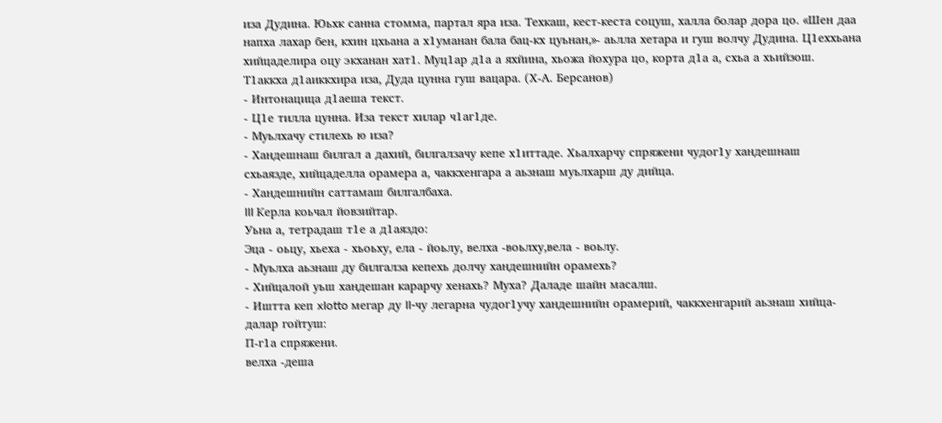иза Дудина. Юьхк санна стомма, партал яра иза. Техкаш, кест-кеста соцуш, халла болар дора цо. «Шен даа напха лахар бен, кхин цхьана а х1уманан бала бац-кх цуьнан,»- аьлла хетара и гуш волчу Дудина. Ц1еххьана хийцаделира оцу экханан хат1. Муц1ар д1а а яхйина, хьожа йохура цо, корта д1а а, схьа а хьийзош. Т1аккха д1аиккхира иза, Дуда цунна гуш вацара. (Х-А. Берсанов)
- Интонацица д1аеша текст.
- Ц1е тилла цунна. Иза текст хилар ч1аг1де.
- Муьлхачу стилехь ю иза?
- Хандешнаш билгал а дахий, билгалзачу кепе х1иттаде. Хьалхарчу спряжени чудог1у хандешнаш
схьаязде, хийцаделла орамера а, чаккхенгара а аьзнаш муьлхарш ду дийца.
- Хандешнийн саттамаш билгалбаха.
III Керла коьчал йовзийтар.
Уьна а, тетрадаш т1е а д1аяздо:
Эца - оьцу, хьеха - хьоьху, ела - йоьлу, велха -воьлху,вела - воьлу.
- Муьлха аьзнаш ду билгалза кепехь долчу хандешнийн орамехь?
- Хийцалой уьш хандешан карарчу хенахь? Муха? Даладе шайн масалш.
- Иштта кеп xIotto мегар ду II-чу легарна чудог1учу хандешнийн орамерий, чаккхенгарий аьзнаш хийца-далар гойтуш:
П-г1а спряжени.
велха -деша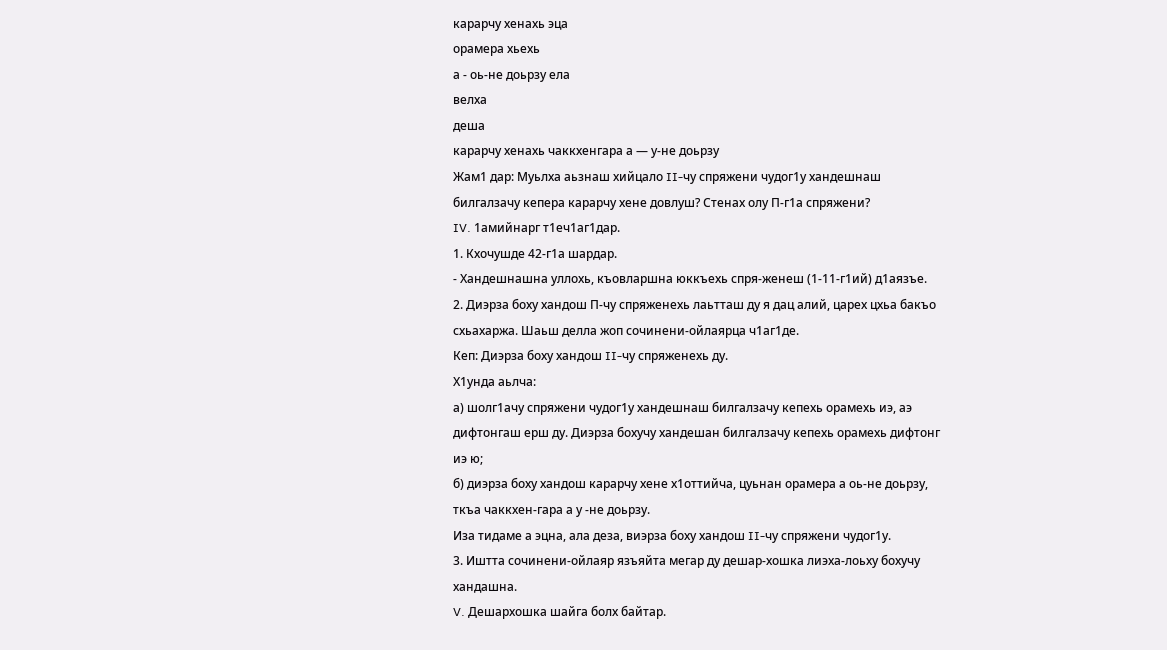карарчу хенахь эца
орамера хьехь
а - оь-не доьрзу ела
велха
деша
карарчу хенахь чаккхенгара а — у-не доьрзу
Жам1 дар: Муьлха аьзнаш хийцало II-чу спряжени чудог1у хандешнаш билгалзачу кепера карарчу хене довлуш? Стенах олу П-г1а спряжени?
IV. 1амийнарг т1еч1аг1дар.
1. Кхочушде 42-г1а шардар.
- Хандешнашна уллохь, къовларшна юккъехь спря-женеш (1-11-г1ий) д1аязъе.
2. Диэрза боху хандош П-чу спряженехь лаьтташ ду я дац алий, царех цхьа бакъо схьахаржа. Шаьш делла жоп сочинени-ойлаярца ч1аг1де.
Кеп: Диэрза боху хандош II-чу спряженехь ду.
Х1унда аьлча:
а) шолг1ачу спряжени чудог1у хандешнаш билгалзачу кепехь орамехь иэ, аэ дифтонгаш ерш ду. Диэрза бохучу хандешан билгалзачу кепехь орамехь дифтонг иэ ю;
б) диэрза боху хандош карарчу хене х1оттийча, цуьнан орамера а оь-не доьрзу, ткъа чаккхен-гара а у -не доьрзу.
Иза тидаме а эцна, ала деза, виэрза боху хандош II-чу спряжени чудог1у.
3. Иштта сочинени-ойлаяр язъяйта мегар ду дешар-хошка лиэха-лоьху бохучу хандашна.
V. Дешархошка шайга болх байтар.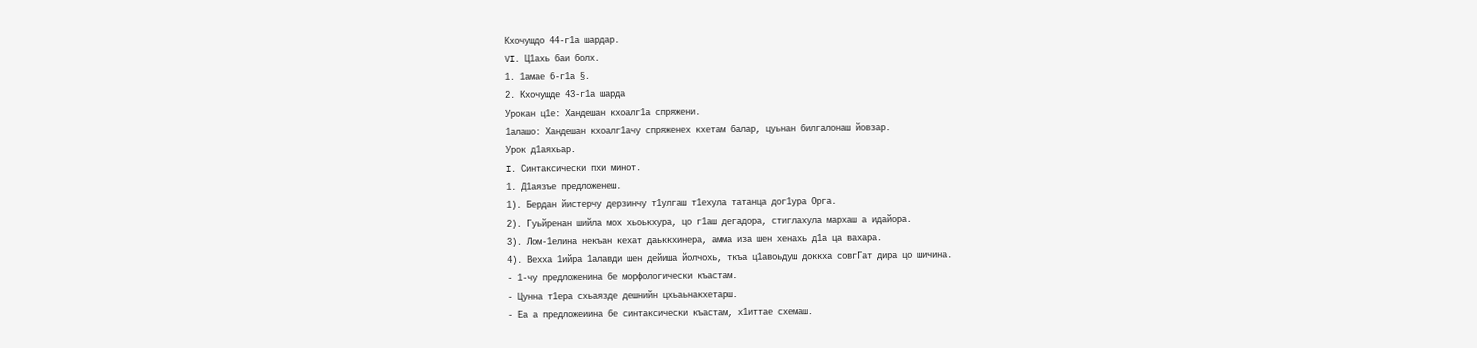Кхочушдо 44-г1а шардар.
VI. Ц1ахь баи болх.
1. 1амае 6-г1а §.
2. Кхочушде 43-г1а шарда
Урокан ц1е: Хандешан кхоалг1а спряжени.
1алашо: Хандешан кхоалг1ачу спряженех кхетам балар, цуьнан билгалонаш йовзар.
Урок д1аяхьар.
I. Синтаксически пхи минот.
1. Д1аязъе предложенеш.
1). Бердан йистерчу дерзинчу т1улгаш т1ехула татанца дог1ура Орга.
2). Гуьйренан шийла мох хьоькхура, цо г1аш дегадора, стиглахула мархаш а идайора.
3). Лом-1елина некъан кехат даьккхинера, амма иза шен хенахь д1а ца вахара.
4). Вехха 1ийра 1алавди шен дейиша йолчохь, ткъа ц1авоьдуш доккха совгГат дира цо шичина.
- 1-чу предложенина бе морфологически къастам.
- Цунна т1ера схьаязде дешнийн цхьаьнакхетарш.
- Еа а предложеиина бе синтаксически къастам, х1иттае схемаш.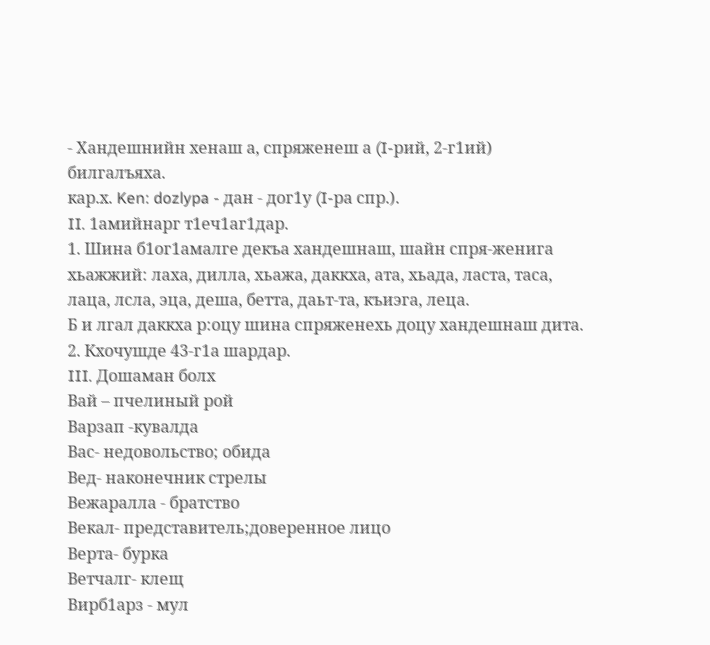- Хандешнийн хенаш а, спряженеш а (I-рий, 2-г1ий) билгалъяха.
кар.х. Ken: dozlypa - дан - дог1у (I-ра спр.).
II. 1амийнарг т1еч1аг1дар.
1. Шина б1ог1амалге декъа хандешнаш, шайн спря-женига хьажжий: лаха, дилла, хьажа, даккха, ата, хьада, ласта, таса, лаца, лсла, эца, деша, бетта, даьт-та, къиэга, леца.
Б и лгал даккха р:оцу шина спряженехь доцу хандешнаш дита.
2. Кхочушде 43-г1а шардар.
III. Дошаман болх
Вай – пчелиный рой
Варзап -кувалда
Вас- недовольство; обида
Вед- наконечник стрелы
Вежаралла - братство
Векал- представитель;доверенное лицо
Верта- бурка
Ветчалг- клещ
Вирб1арз - мул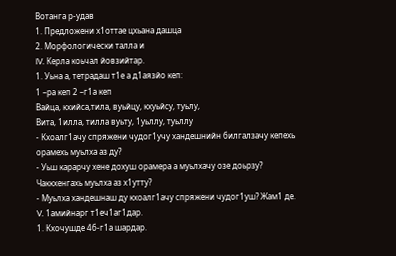Вотанга р-удав
1. Предложени х1оттае цхьана дашца
2. Морфологически талла и
IV. Керла коьчал йовзийтар.
1. Уьна а, тетрадаш т1е а д1аязйо кеп:
1 –ра кеп 2 –г1а кеп
Вайца, кхийса,тила, вуьйцу, кхуьйсу, туьлу,
Вита, 1илла, тилла вуьту, 1уьллу, туьллу
- Кхоалг1ачу спряжени чудог1учу хандешнийн билгалзачу кепехь орамехь муьлха аз ду?
- Уьш карарчу хене дохуш орамера а муьлхачу озе доьрзу?
Чаккхенгахь муьлха аз х1утту?
- Муьлха хандешнаш ду кхоалг1ачу спряжени чудог1уш? Жам1 де.
V. 1амийнарг т1еч1аг1дар.
1. Кхочушде 4б-г1а шардар.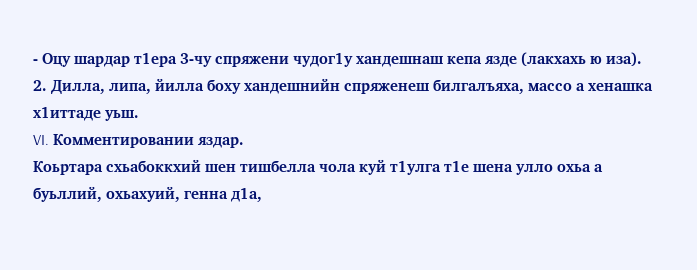- Оцу шардар т1ера 3-чу спряжени чудог1у хандешнаш кепа язде (лакхахь ю иза).
2. Дилла, липа, йилла боху хандешнийн спряженеш билгалъяха, массо а хенашка х1иттаде уьш.
VI. Комментировании яздар.
Коьртара схьабоккхий шен тишбелла чола куй т1улга т1е шена улло охьа а буьллий, охьахуий, генна д1а,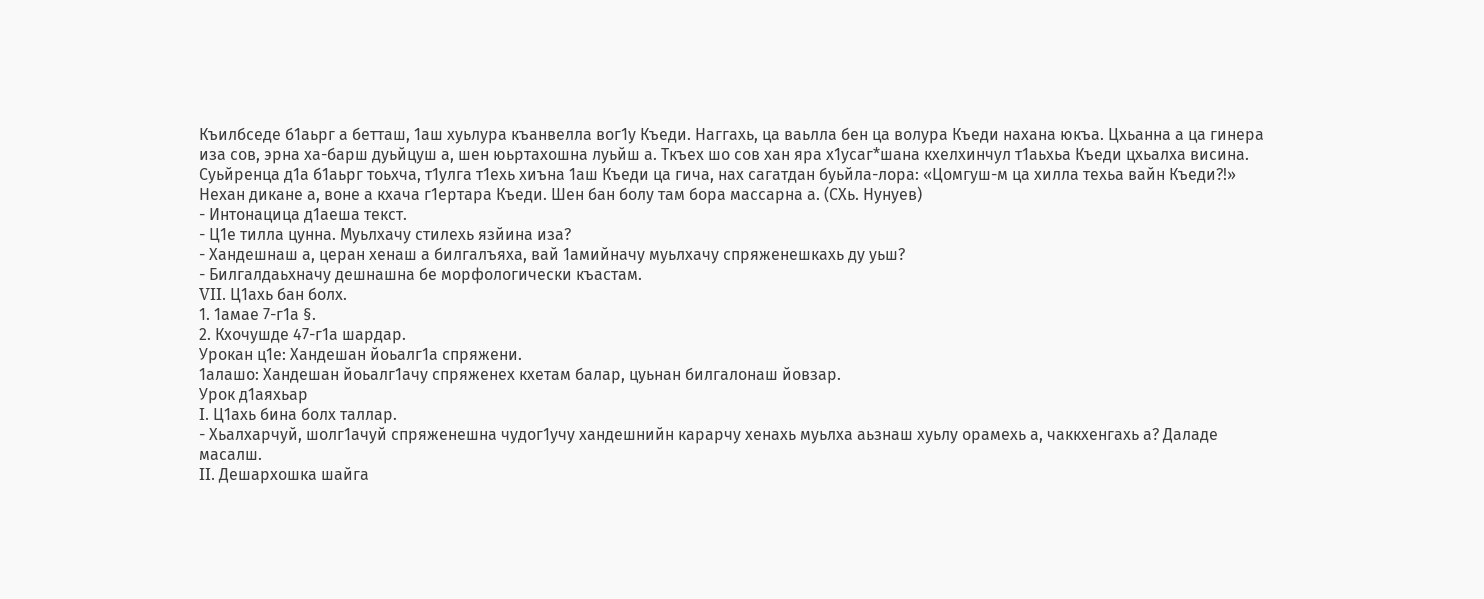Къилбседе б1аьрг а бетташ, 1аш хуьлура къанвелла вог1у Къеди. Наггахь, ца ваьлла бен ца волура Къеди нахана юкъа. Цхьанна а ца гинера иза сов, эрна ха-барш дуьйцуш а, шен юьртахошна луьйш а. Ткъех шо сов хан яра х1усаг*шана кхелхинчул т1аьхьа Къеди цхьалха висина. Суьйренца д1а б1аьрг тоьхча, т1улга т1ехь хиъна 1аш Къеди ца гича, нах сагатдан буьйла-лора: «Цомгуш-м ца хилла техьа вайн Къеди?!»
Нехан дикане а, воне а кхача г1ертара Къеди. Шен бан болу там бора массарна а. (СХь. Нунуев)
- Интонацица д1аеша текст.
- Ц1е тилла цунна. Муьлхачу стилехь язйина иза?
- Хандешнаш а, церан хенаш а билгалъяха, вай 1амийначу муьлхачу спряженешкахь ду уьш?
- Билгалдаьхначу дешнашна бе морфологически къастам.
VII. Ц1ахь бан болх.
1. 1амае 7-г1а §.
2. Кхочушде 47-г1а шардар.
Урокан ц1е: Хандешан йоьалг1а спряжени.
1алашо: Хандешан йоьалг1ачу спряженех кхетам балар, цуьнан билгалонаш йовзар.
Урок д1аяхьар
I. Ц1ахь бина болх таллар.
- Хьалхарчуй, шолг1ачуй спряженешна чудог1учу хандешнийн карарчу хенахь муьлха аьзнаш хуьлу орамехь а, чаккхенгахь а? Даладе масалш.
II. Дешархошка шайга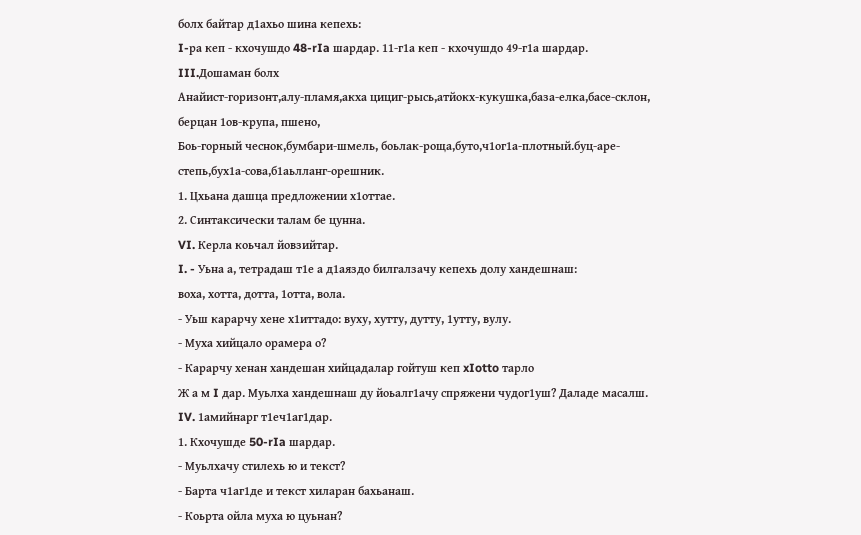болх байтар д1ахьо шина кепехь:
I-ра кеп - кхочушдо 48-rIa шардар. 11-г1а кеп - кхочушдо 49-г1а шардар.
III.Дошаман болх
Анайист-горизонт,алу-пламя,акха цициг-рысь,атйокх-кукушка,база-елка,басе-склон, берцан 1ов-крупа, пшено,
Боь-горный чеснок,бумбари-шмель, боьлак-роща,буто,ч1ог1а-плотный.буц-аре-степь,бух1а-сова,б1аьлланг-орешник.
1. Цхьана дашца предложении х1оттае.
2. Синтаксически талам бе цунна.
VI. Керла коьчал йовзийтар.
I. - Уьна а, тетрадаш т1е а д1аяздо билгалзачу кепехь долу хандешнаш:
воха, хотта, дотта, 1отта, вола.
- Уьш карарчу хене х1иттадо: вуху, хутту, дутту, 1утту, вулу.
- Муха хийцало орамера о?
- Карарчу хенан хандешан хийцадалар гойтуш кеп xIotto тарло
Ж а м I дар. Муьлха хандешнаш ду йоьалг1ачу спряжени чудог1уш? Даладе масалш.
IV. 1амийнарг т1еч1аг1дар.
1. Кхочушде 50-rIa шардар.
- Муьлхачу стилехь ю и текст?
- Барта ч1аг1де и текст хиларан бахьанаш.
- Коьрта ойла муха ю цуьнан?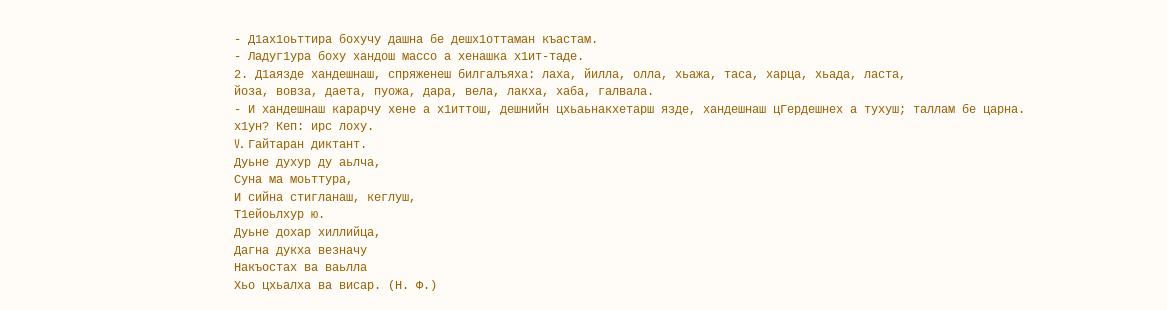- Д1ах1оьттира бохучу дашна бе дешх1оттаман къастам.
- Ладуг1ура боху хандош массо а хенашка х1ит-таде.
2. Д1аязде хандешнаш, спряженеш билгалъяха: лаха, йилла, олла, хьажа, таса, харца, хьада, ласта,
йоза, вовза, даета, пуожа, дара, вела, лакха, хаба, галвала.
- И хандешнаш карарчу хене а х1иттош, дешнийн цхьаьнакхетарш язде, хандешнаш цГердешнех а тухуш; таллам бе царна.
х1ун? Кеп: ирс лоху.
V. Гайтаран диктант.
Дуьне духур ду аьлча,
Суна ма моьттура,
И сийна стигланаш, кеглуш,
Т1ейоьлхур ю.
Дуьне дохар хиллийца,
Дагна дукха везначу
Накъостах ва ваьлла
Хьо цхьалха ва висар. (Н. Ф.)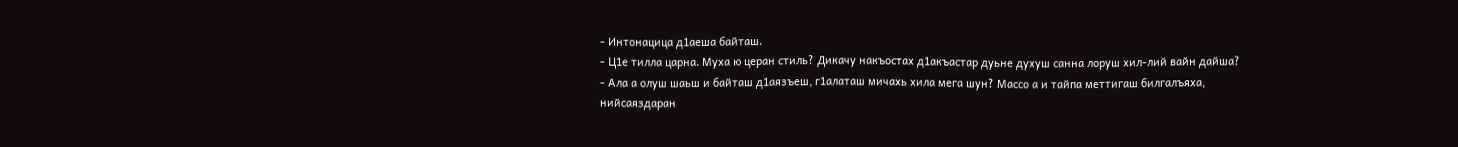- Интонацица д1аеша байташ.
- Ц1е тилла царна. Муха ю церан стиль? Дикачу накъостах д1акъастар дуьне духуш санна лоруш хил-лий вайн дайша?
- Ала а олуш шаьш и байташ д1аязъеш, г1алаташ мичахь хила мега шун? Массо а и тайпа меттигаш билгалъяха, нийсаяздаран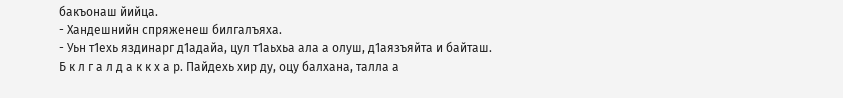бакъонаш йийца.
- Хандешнийн спряженеш билгалъяха.
- Уьн т1ехь яздинарг д1адайа, цул т1аьхьа ала а олуш, д1аязъяйта и байташ.
Б к л г а л д а к к х а р. Пайдехь хир ду, оцу балхана, талла а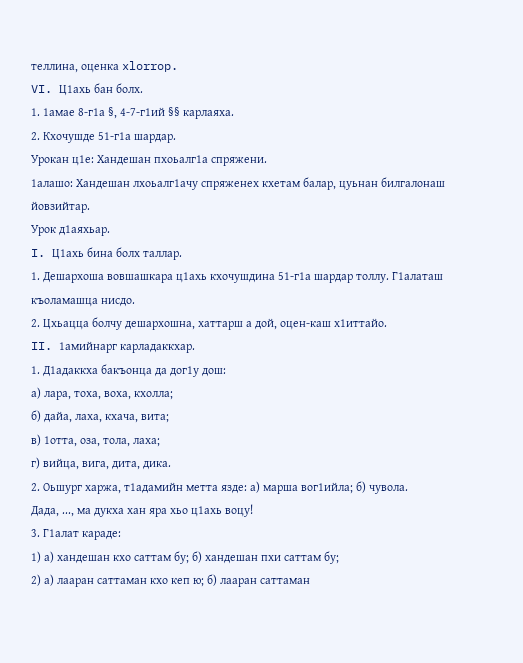теллина, оценка xlorrop.
VI. Ц1ахь бан болх.
1. 1амае 8-г1а §, 4-7-г1ий §§ карлаяха.
2. Кхочушде 51-г1а шардар.
Урокан ц1е: Хандешан пхоьалг1а спряжени.
1алашо: Хандешан лхоьалг1ачу спряженех кхетам балар, цуьнан билгалонаш йовзийтар.
Урок д1аяхьар.
I. Ц1ахь бина болх таллар.
1. Дешархоша вовшашкара ц1ахь кхочушдина 51-г1а шардар толлу. Г1алаташ къоламашца нисдо.
2. Цхьацца болчу дешархошна, хаттарш а дой, оцен-каш х1иттайо.
II. 1амийнарг карладаккхар.
1. Д1адаккха бакъонца да дог1у дош:
а) лара, тоха, воха, кхолла;
б) дайа, лаха, кхача, вита;
в) 1отта, оза, тола, лаха;
г) вийца, вига, дита, дика.
2. Оьшург харжа, т1адамийн метта язде: а) марша вог1ийла; б) чувола.
Дада, ..., ма дукха хан яра хьо ц1ахь воцу!
3. Г1алат караде:
1) а) хандешан кхо саттам бу; б) хандешан пхи саттам бу;
2) а) лааран саттаман кхо кеп ю; б) лааран саттаман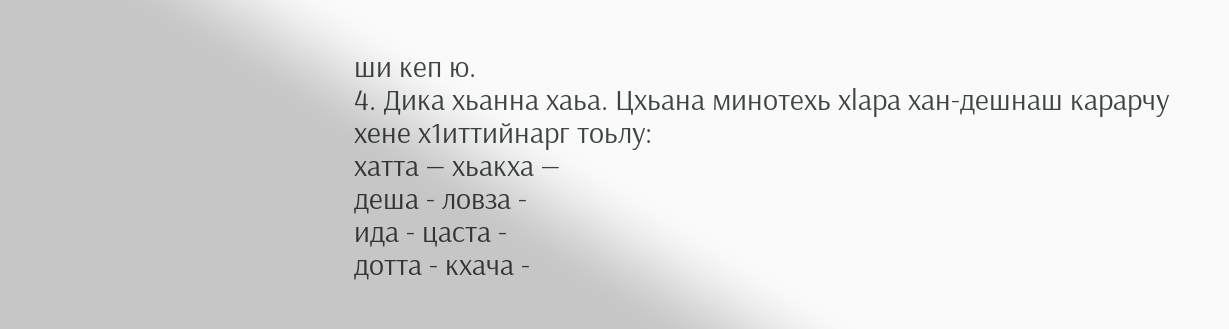ши кеп ю.
4. Дика хьанна хаьа. Цхьана минотехь xlapa хан-дешнаш карарчу хене х1иттийнарг тоьлу:
хатта — хьакха —
деша - ловза -
ида - цаста -
дотта - кхача -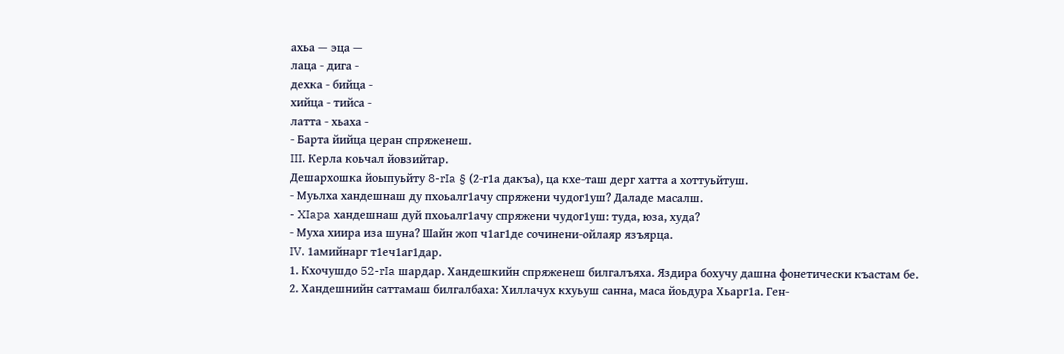ахьа — эца —
лаца - дига -
дехка - бийца -
хийца - тийса -
латта - хьаха -
- Барта йийца церан спряженеш.
III. Керла коьчал йовзийтар.
Дешархошка йоыпуьйту 8-rIa § (2-г1а дакъа), ца кхе-таш дерг хатта а хоттуьйтуш.
- Муьлха хандешнаш ду пхоьалг1ачу спряжени чудог1уш? Даладе масалш.
- XIapa хандешнаш дуй пхоьалг1ачу спряжени чудог1уш: туда, юза, худа?
- Муха хиира иза шуна? Шайн жоп ч1аг1де сочинени-ойлаяр язъярца.
IV. 1амийнарг т1еч1аг1дар.
1. Кхочушдо 52-rIa шардар. Хандешкийн спряженеш билгалъяха. Яздира бохучу дашна фонетически къастам бе.
2. Хандешнийн саттамаш билгалбаха: Хиллачух кхуьуш санна, маса йоьдура Хьарг1а. Ген-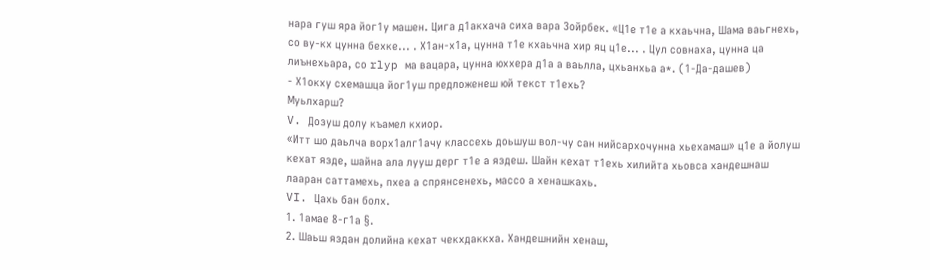нара гуш яра йог1у машен. Цига д1акхача сиха вара Зойрбек. «Ц1е т1е а кхаьчна, Шама ваьгнехь, со ву-кх цунна бехке... . Х1ан-х1а, цунна т1е кхаьчна хир яц ц1е... . Цул совнаха, цунна ца лиънехьара, со rlyp ма вацара, цунна юххера д1а а ваьлла, цхьанхьа а*. (1-Да-дашев)
- Х1окху схемашца йог1уш предложенеш юй текст т1ехь?
Муьлхарш?
V. Дозуш долу къамел кхиор.
«Итт шо даьлча ворх1алг1ачу классехь доьшуш вол-чу сан нийсархочунна хьехамаш» ц1е а йолуш кехат язде, шайна ала лууш дерг т1е а яздеш. Шайн кехат т1ехь хилийта хьовса хандешнаш лааран саттамехь, пхеа а спрянсенехь, массо а хенашкахь.
VI. Цахь бан болх.
1. 1амае 8-г1а §.
2. Шаьш яздан долийна кехат чекхдаккха. Хандешнийн хенаш,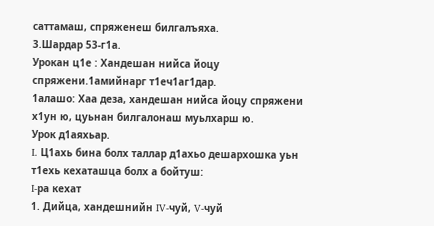саттамаш, спряженеш билгалъяха.
3.Шардар 53-г1а.
Урокан ц1е : Хандешан нийса йоцу спряжени.1амийнарг т1еч1аг1дар.
1алашо: Хаа деза, хандешан нийса йоцу спряжени х1ун ю, цуьнан билгалонаш муьлхарш ю.
Урок д1аяхьар.
I. Ц1ахь бина болх таллар д1ахьо дешархошка уьн т1ехь кехаташца болх а бойтуш:
I-ра кехат
1. Дийца, хандешнийн IV-чуй, V-чуй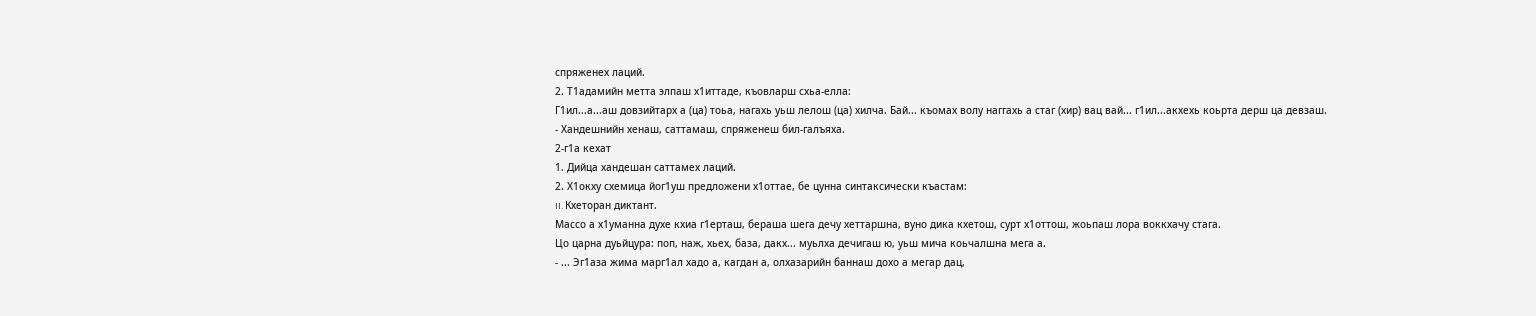спряженех лаций.
2. Т1адамийн метта элпаш х1иттаде, къовларш схьа-елла:
Г1ил...а...аш довзийтарх а (ца) тоьа, нагахь уьш лелош (ца) хилча. Бай... къомах волу наггахь а стаг (хир) вац вай... г1ил...акхехь коьрта дерш ца девзаш.
- Хандешнийн хенаш, саттамаш, спряженеш бил-галъяха.
2-г1а кехат
1. Дийца хандешан саттамех лаций.
2. Х1окху схемица йог1уш предложени х1оттае, бе цунна синтаксически къастам:
II. Кхеторан диктант.
Массо а х1уманна духе кхиа г1ерташ, бераша шега дечу хеттаршна, вуно дика кхетош, сурт х1оттош, жоьпаш лора воккхачу стага.
Цо царна дуьйцура: поп, наж, хьех, база, дакх... муьлха дечигаш ю, уьш мича коьчалшна мега а.
- ... Эг1аза жима марг1ал хадо а, кагдан а, олхазарийн баннаш дохо а мегар дац,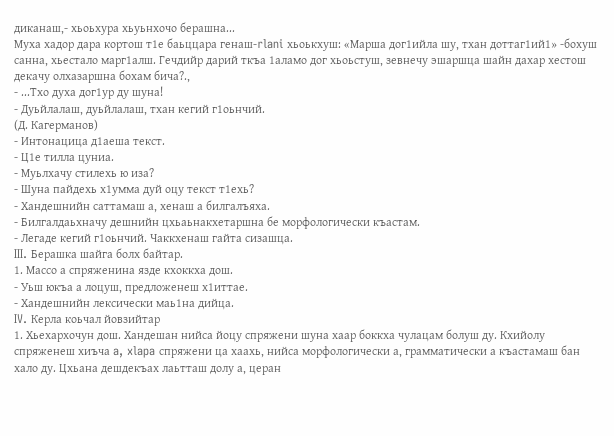диканаш,- хьоьхура хьуьнхочо берашна...
Муха хадор дара кортош т1е баьццара генаш-rlani хьоькхуш: «Марша дог1ийла шу, тхан доттаг1ий1» -бохуш санна, хьестало марг1алш. Гечдийр дарий ткъа 1аламо дог хьоьстуш, зевнечу эшаршца шайн дахар хестош декачу олхазаршна бохам бича?.,
- ...Тхо духа дог1ур ду шуна!
- Дуьйлалаш, дуьйлалаш, тхан кегий г1оьнчий.
(Д. Кагерманов)
- Интонацица д1аеша текст.
- Ц1е тилла цуниа.
- Муьлхачу стилехь ю иза?
- Шуна пайдехь х1умма дуй оцу текст т1ехь?
- Хандешнийн саттамаш а, хенаш а билгалъяха.
- Билгалдаьхначу дешнийн цхьаьнакхетаршна бе морфологически къастам.
- Легаде кегий г1оьнчий. Чаккхенаш гайта сизашца.
III. Берашка шайга болх байтар.
1. Массо а спряженина язде кхоккха дош.
- Уьш юкъа а лоцуш, предложенеш х1иттае.
- Хандешнийн лексически маь1на дийца.
IV. Керла коьчал йовзийтар
1. Хьехархочун дош. Хандешан нийса йоцу спряжени шуна хаар боккха чулацам болуш ду. Кхийолу спряженеш хиъча a, xlapa спряжени ца хаахь, нийса морфологически а, грамматически а къастамаш бан хало ду. Цхьана дешдекъах лаьтташ долу а, церан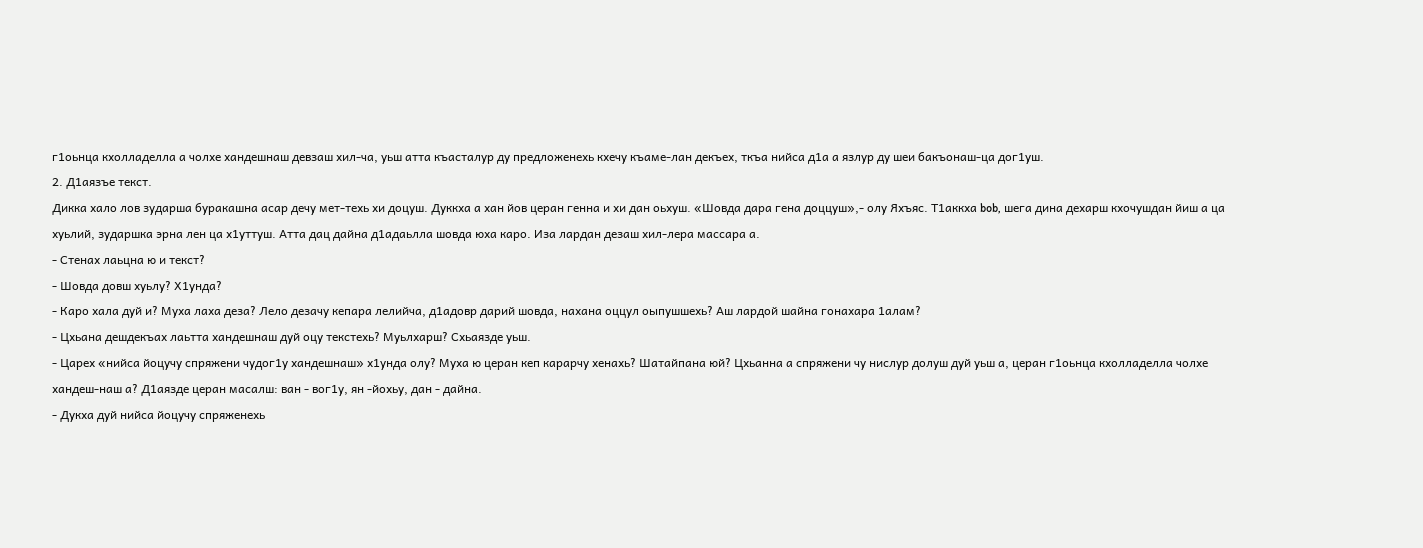г1оьнца кхолладелла а чолхе хандешнаш девзаш хил-ча, уьш атта къасталур ду предложенехь кхечу къаме-лан декъех, ткъа нийса д1а а язлур ду шеи бакъонаш-ца дог1уш.
2. Д1аязъе текст.
Дикка хало лов зударша буракашна асар дечу мет-техь хи доцуш. Дуккха а хан йов церан генна и хи дан оьхуш. «Шовда дара гена доццуш»,- олу Яхъяс. Т1аккха bob, шега дина дехарш кхочушдан йиш а ца хуьлий, зударшка эрна лен ца х1уттуш. Атта дац дайна д1адаьлла шовда юха каро. Иза лардан дезаш хил-лера массара а.
- Стенах лаьцна ю и текст?
- Шовда довш хуьлу? Х1унда?
- Каро хала дуй и? Муха лаха деза? Лело дезачу кепара лелийча, д1адовр дарий шовда, нахана оццул оыпушшехь? Аш лардой шайна гонахара 1алам?
- Цхьана дешдекъах лаьтта хандешнаш дуй оцу текстехь? Муьлхарш? Схьаязде уьш.
- Царех «нийса йоцучу спряжени чудог1у хандешнаш» х1унда олу? Муха ю церан кеп карарчу хенахь? Шатайпана юй? Цхьанна а спряжени чу нислур долуш дуй уьш а, церан г1оьнца кхолладелла чолхе хандеш-наш а? Д1аязде церан масалш: ван - вог1у, ян -йохьу, дан - дайна.
- Дукха дуй нийса йоцучу спряженехь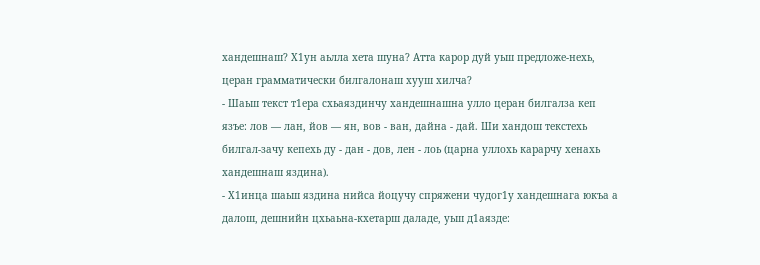хандешнаш? Х1ун аьлла хета шуна? Атта карор дуй уьш предложе-нехь, церан грамматически билгалонаш хууш хилча?
- Шаьш текст т1ера схьаяздинчу хандешнашна улло церан билгалза кеп язъе: лов — лан, йов — ян, вов - ван, дайна - дай. Ши хандош текстехь билгал-зачу кепехь ду - дан - дов, лен - лоь (царна уллохь карарчу хенахь хандешнаш яздина).
- Х1инца шаьш яздина нийса йоцучу спряжени чудог1у хандешнага юкъа а далош, дешнийн цхьаьна-кхетарш даладе, уьш д1аязде: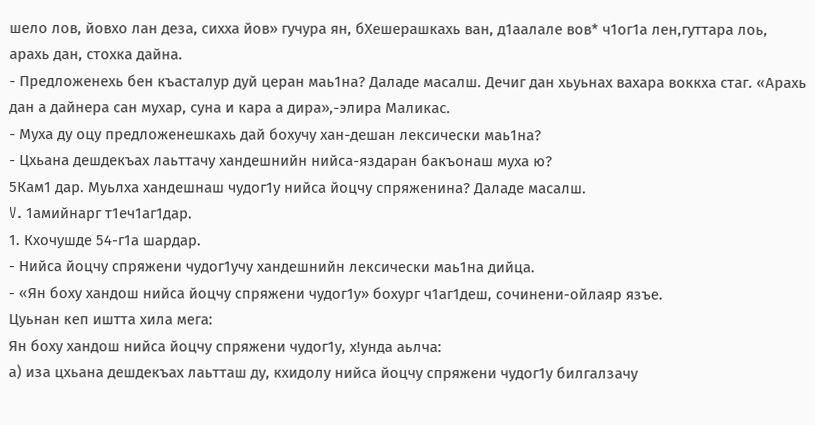шело лов, йовхо лан деза, сихха йов» гучура ян, бХешерашкахь ван, д1аалале вов* ч1ог1а лен,гуттара лоь, арахь дан, стохка дайна.
- Предложенехь бен къасталур дуй церан маь1на? Даладе масалш. Дечиг дан хьуьнах вахара воккха стаг. «Арахь дан а дайнера сан мухар, суна и кара а дира»,-элира Маликас.
- Муха ду оцу предложенешкахь дай бохучу хан-дешан лексически маь1на?
- Цхьана дешдекъах лаьттачу хандешнийн нийса-яздаран бакъонаш муха ю?
5Кам1 дар. Муьлха хандешнаш чудог1у нийса йоцчу спряженина? Даладе масалш.
V. 1амийнарг т1еч1аг1дар.
1. Кхочушде 54-г1а шардар.
- Нийса йоцчу спряжени чудог1учу хандешнийн лексически маь1на дийца.
- «Ян боху хандош нийса йоцчу спряжени чудог1у» бохург ч1аг1деш, сочинени-ойлаяр язъе.
Цуьнан кеп иштта хила мега:
Ян боху хандош нийса йоцчу спряжени чудог1у, х!унда аьлча:
а) иза цхьана дешдекъах лаьтташ ду, кхидолу нийса йоцчу спряжени чудог1у билгалзачу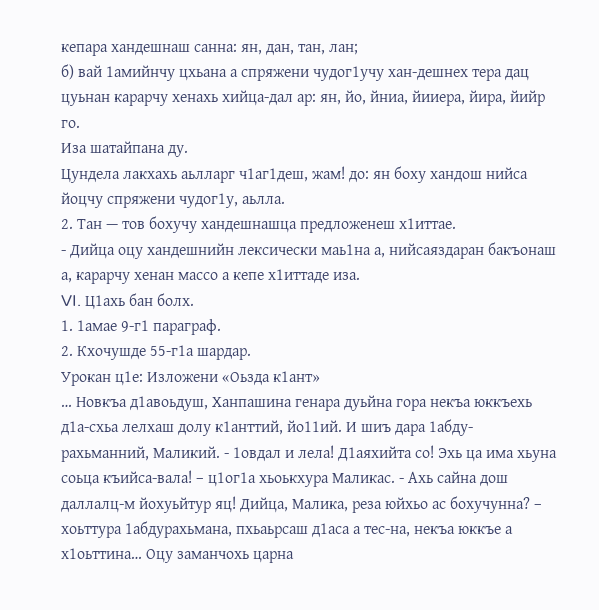кепара хандешнаш санна: ян, дан, тан, лан;
б) вай 1амийнчу цхьана а спряжени чудог1учу хан-дешнех тера дац цуьнан карарчу хенахь хийца-дал ар: ян, йо, йниа, йииера, йира, йийр го.
Иза шатайпана ду.
Цундела лакхахь аьлларг ч1аг1деш, жам! до: ян боху хандош нийса йоцчу спряжени чудог1у, аьлла.
2. Тан — тов бохучу хандешнашца предложенеш х1иттае.
- Дийца оцу хандешнийн лексически маь1на а, нийсаяздаран бакъонаш а, карарчу хенан массо а кепе х1иттаде иза.
VI. Ц1ахь бан болх.
1. 1амае 9-г1 параграф.
2. Кхочушде 55-г1а шардар.
Урокан ц1е: Изложени «Оьзда к1ант»
… Новкъа д1авоьдуш, Ханпашина генара дуьйна гора некъа юккъехь д1а-схьа лелхаш долу к1анттий, йо11ий. И шиъ дара 1абду-рахьманний, Маликий. - 1овдал и лела! Д1аяхийта со! Эхь ца има хьуна соьца къийса-вала! – ц1ог1а хьоькхура Маликас. - Ахь сайна дош даллалц-м йохуьйтур яц! Дийца, Малика, реза юйхьо ас бохучунна? – хоьттура 1абдурахьмана, пхьаьрсаш д1аса а тес-на, некъа юккъе а х1оьттина… Оцу заманчохь царна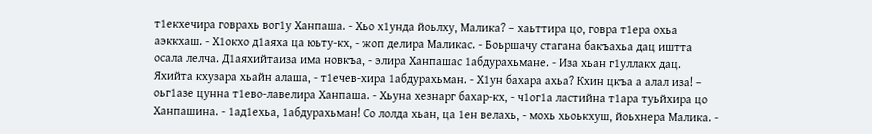т1екхечира говрахь вог1у Ханпаша. - Хьо х1унда йоьлху, Малика? – хаьттира цо, говра т1ера охьа аэккхаш. - Х1окхо д1аяха ца юьту-кх, - жоп делира Маликас. - Боьршачу стагана бакъахьа дац иштта осала лелча. Д1аяхийтаиза има новкъа, - элира Ханпашас 1абдурахьмане. - Иза хьан г1уллакх дац. Яхийта кхузара хьайн алаша, - т1ечев-хира 1абдурахьман. - Х1ун бахара ахьа? Кхин цкъа а алал иза! – оьг1азе цунна т1ево-лавелира Ханпаша. - Хьуна хезнарг бахар-кх, - ч1ог1а ластийна т1ара туьйхира цо Ханпашина. - 1ад1ехьа, 1абдурахьман! Со лолда хьан, ца 1ен велахь, - мохь хьоькхуш, йоьхнера Малика. -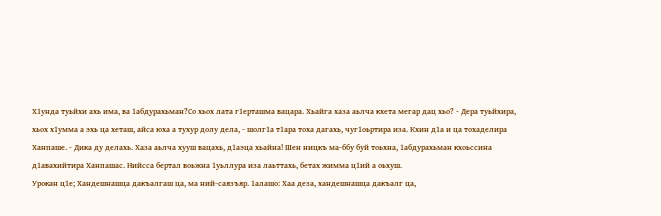Х1унда туьйхи ахь има, ва 1абдурахьман?Со хьох лата г1ерташма вацара. Хьайга хаза аьлча кхета мегар дац хьо? - Дера туьйхира, хьох х1умма а эхь ца хеташ, айса юха а тухур долу дела, - шолг1а т1ара тоха дагахь, чуг1оьртира иза. Кхин д1а и ца тохаделира Ханпаше. - Дика ду делахь. Хаза аьлча хууш вацахь, д1аэца хьайна! Шен ницкъ ма-ббу буй тоьхна, 1абдурахьман кхоьссина д1авахийтира Ханпашас. Нийсса бертал воьжна 1уьллура иза лаьттахь, бетах жимма ц1ий а оьхуш.
Урокан ц1е; Хандешнашца дакъалгаш ца, ма ний-саязъяр. 1алашо: Хаа деза, хандешнашца дакъалг ца,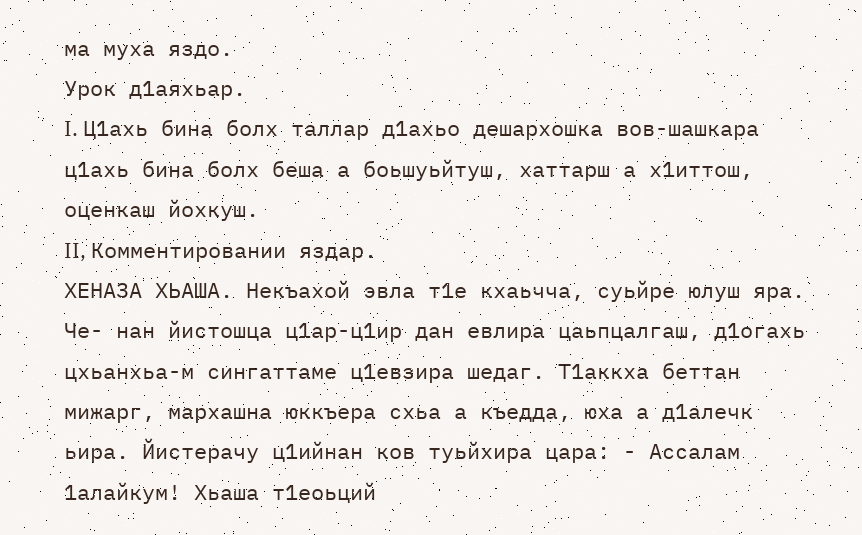ма муха яздо.
Урок д1аяхьар.
I. Ц1ахь бина болх таллар д1ахьо дешархошка вов-шашкара ц1ахь бина болх беша а боьшуьйтуш, хаттарш а х1иттош, оценкаш йохкуш.
II, Комментировании яздар.
ХЕНАЗА ХЬАША. Некъахой эвла т1е кхаьчча, суьйре юлуш яра. Че- нан йистошца ц1ар-ц1ир дан евлира цаьпцалгаш, д1огахь цхьанхьа-м сингаттаме ц1евзира шедаг. Т1аккха беттан мижарг, мархашна юккъера схьа а къедда, юха а д1алечк ьира. Йистерачу ц1ийнан ков туьйхира цара: - Ассалам 1алайкум! Хьаша т1еоьций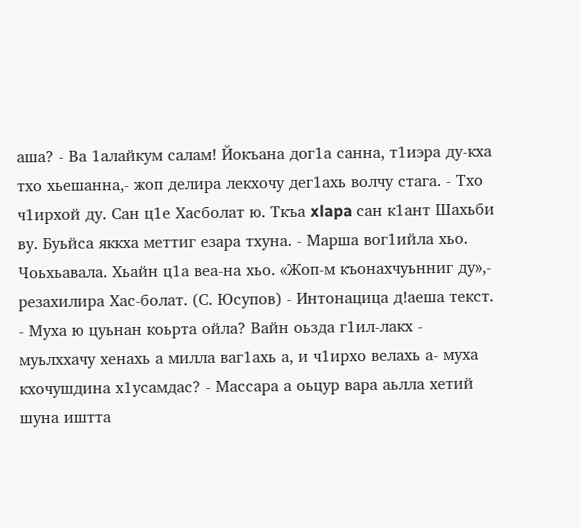аша? - Ва 1алайкум салам! Йокъана дог1а санна, т1иэра ду-кха тхо хьешанна,- жоп делира лекхочу дег1ахь волчу стага. - Тхо ч1ирхой ду. Сан ц1е Хасболат ю. Ткъа xlapa сан к1ант Шахьби ву. Буьйса яккха меттиг езара тхуна. - Марша вог1ийла хьо. Чоьхьавала. Хьайн ц1а веа-на хьо. «Жоп-м къонахчуьнниг ду»,- резахилира Хас-болат. (С. Юсупов) - Интонацица д!аеша текст. - Муха ю цуьнан коьрта ойла? Вайн оьзда г1ил-лакх - муьлххачу хенахь а милла ваг1ахь а, и ч1ирхо велахь а- муха кхочушдина х1усамдас? - Массара а оьцур вара аьлла хетий шуна иштта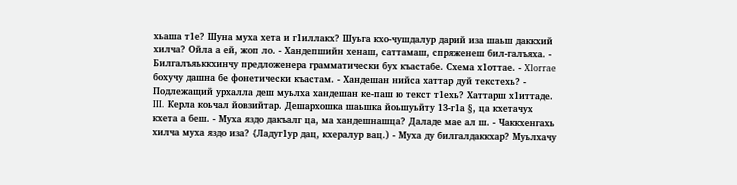хьаша т1е? Шуна муха хета и г1иллакх? Шуьга кхо-чушдалур дарий иза шаьш даккхий хилча? Ойла а ей, жоп ло. - Хандепшийн хенаш, саттамаш, спряженеш бил-галъяха. - Билгалъяьккхинчу предложенера грамматически бух къастабе. Схема х1оттае. - Xlorrae бохучу дашна бе фонетически къастам. - Хандешан нийса хаттар дуй текстехь? - Подлежащий урхалла деш муьлха хандешан ке-паш ю текст т1ехь? Хаттарш х1иттаде.
III. Керла коьчал йовзийтар. Дешархошка шаьшка йоьшуьйту 13-г1а §, ца кхетачух кхета а беш. - Муха яздо дакъалг ца, ма хандешнашца? Даладе мае ал ш. - Чаккхенгахь хилча муха яздо иза? {Ладуг1ур дац, кхералур вац.) - Муха ду билгалдаккхар? Муьлхачу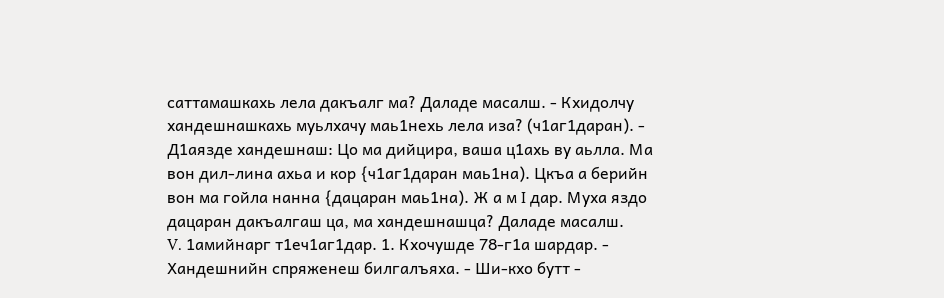саттамашкахь лела дакъалг ма? Даладе масалш. - Кхидолчу хандешнашкахь муьлхачу маь1нехь лела иза? (ч1аг1даран). - Д1аязде хандешнаш: Цо ма дийцира, ваша ц1ахь ву аьлла. Ма вон дил-лина ахьа и кор {ч1аг1даран маь1на). Цкъа а берийн вон ма гойла нанна {дацаран маь1на). Ж а м I дар. Муха яздо дацаран дакъалгаш ца, ма хандешнашца? Даладе масалш.
V. 1амийнарг т1еч1аг1дар. 1. Кхочушде 78-г1а шардар. - Хандешнийн спряженеш билгалъяха. - Ши-кхо бутт -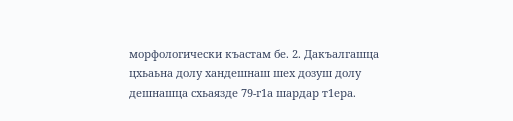морфологически къастам бе. 2. Дакъалгашца цхьаьна долу хандешнаш шех дозуш долу дешнашца схьаязде 79-г1а шардар т1ера.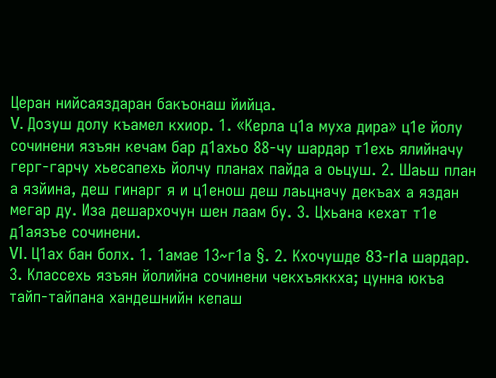Церан нийсаяздаран бакъонаш йийца.
V. Дозуш долу къамел кхиор. 1. «Керла ц1а муха дира» ц1е йолу сочинени язъян кечам бар д1ахьо 88-чу шардар т1ехь ялийначу герг-гарчу хьесапехь йолчу планах пайда а оьцуш. 2. Шаьш план а язйина, деш гинарг я и ц1енош деш лаьцначу декъах а яздан мегар ду. Иза дешархочун шен лаам бу. 3. Цхьана кехат т1е д1аязъе сочинени.
VI. Ц1ах бан болх. 1. 1амае 13~г1а §. 2. Кхочушде 83-rIa шардар. 3. Классехь язъян йолийна сочинени чекхъяккха; цунна юкъа тайп-тайпана хандешнийн кепаш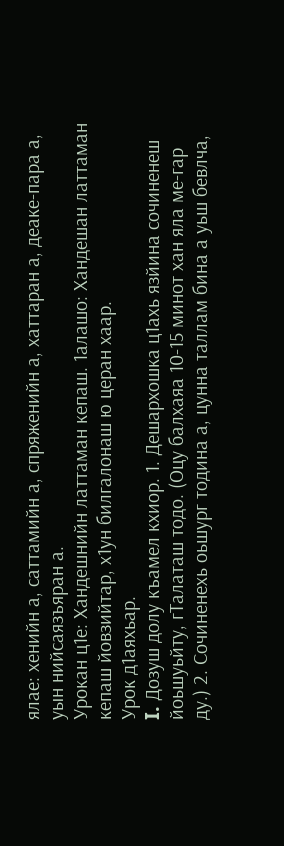ялае: хенийн а, саттамийн а, спряженийн а, хаттаран а, деаке-пара а, уын нийсаязъяран а.
Урокан ц1е: Хандешнийн латтаман кепаш. 1алашо: Хандешан латтаман кепаш йовзийтар, х1ун билгалонаш ю церан хаар.
Урок д1аяхьар.
I. Дозуш долу къамел кхиор. 1. Дешархошка ц1ахь язйина сочиненеш йоьшуьйту, гТалаташ тодо. (Оцу балхаяа 10-15 минот хан яла ме-гар ду.) 2. Сочиненехь оьшург тодина а, цунна таллам бина а уьш бевлча,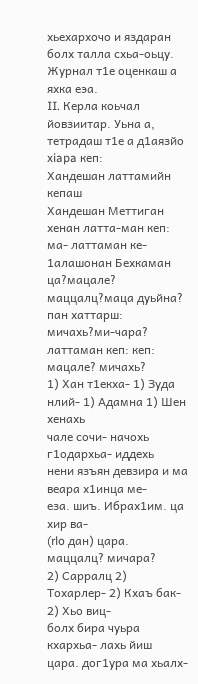хьехархочо и яздаран болх талла схьа-оьцу. Журнал т1е оценкаш а яхка еэа.
II. Керла коьчал йовзиитар. Уьна а, тетрадаш т1е а д1аязйо xiapa кеп:
Хандешан латтамийн кепаш
Хандешан Меттиган
хенан латта-ман кеп: ма- латтаман ке- 1алашонан Бехкаман
ца?мацале? маццалц?маца дуьйна? пан хаттарш: мичахь?ми-чара? латтаман кеп: кеп:
мацале? мичахь?
1) Хан т1екха- 1) Зуда нлий- 1) Адамна 1) Шен хенахь
чале сочи- начохь г1одархьа- иддехь
нени язъян девзира и ма веара х1инца ме-
еза. шиъ. Ибрах1им. ца хир ва-
(rlo дан) цара.
маццалц? мичара?
2) Сарралц 2) Тохарлер- 2) Кхаъ бак- 2) Хьо виц-
болх бира чуьра кхархьа- лахь йиш
цара. дог1ура ма хьалх-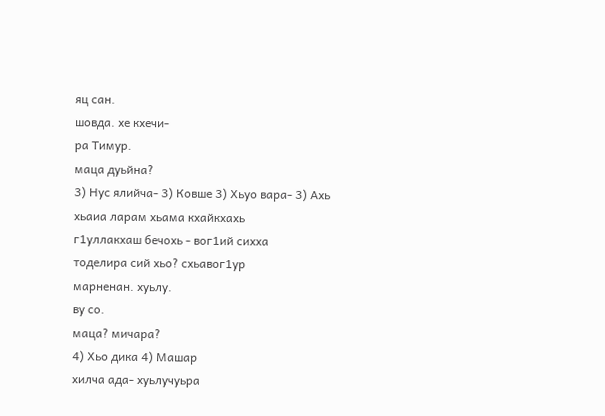яц сан.
шовда. хе кхечи-
ра Тимур.
маца дуьйна?
3) Нус ялийча- 3) Ковше 3) Хьуо вара- 3) Ахь
хьаиа ларам хьама кхайкхахь
г1уллакхаш бечохь - вог1ий сихха
тоделира сий хьо? схьавог1ур
марненан. хуьлу.
ву со.
маца? мичара?
4) Хьо дика 4) Машар
хилча ада- хуьлучуьра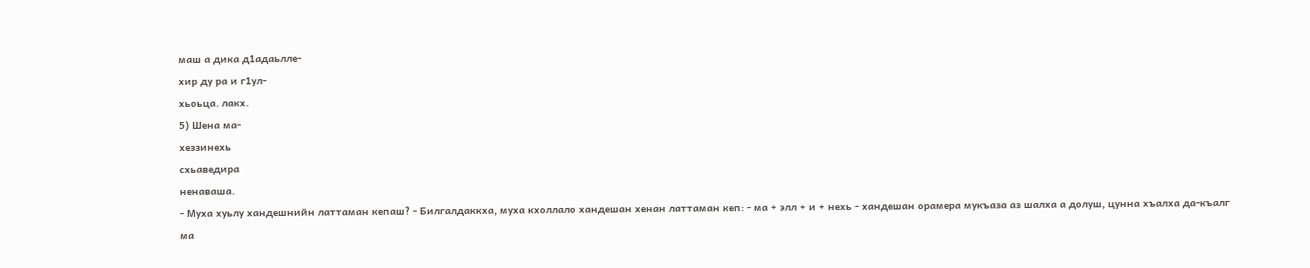маш а дика д1адаьлле-
хир ду ра и г1ул-
хьоьца. лакх.
5) Шена ма-
хеззинехь
схьаведира
ненаваша.
- Муха хуьлу хандешнийн латтаман кепаш? - Билгалдаккха, муха кхоллало хандешан хенан латтаман кеп: - ма + элл + и + нехь - хандешан орамера мукъаза аз шалха а долуш, цунна хъалха да-къалг ма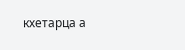кхетарца а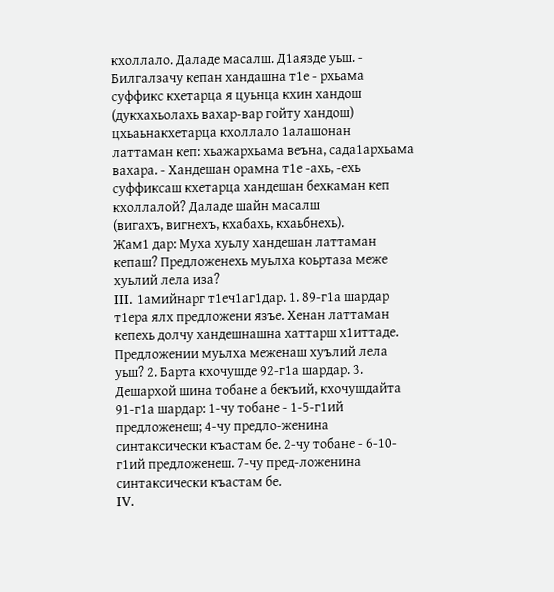кхоллало. Даладе масалш. Д1аязде уьш. - Билгалзачу кепан хандашна т1е - рхьама суффикс кхетарца я цуьнца кхин хандош (дукхахьолахь вахар-вар гойту хандош) цхьаьнакхетарца кхоллало 1алашонан латтаман кеп: хьажархьама веъна, сада1архьама вахара. - Хандешан орамна т1е -ахь, -ехь суффиксаш кхетарца хандешан бехкаман кеп кхоллалой? Даладе шайн масалш
(вигахъ, вигнехъ, кхабахь, кхаьбнехь).
Жам1 дар: Муха хуьлу хандешан латтаман кепаш? Предложенехь муьлха коьртаза меже хуьлий лела иза?
III. 1амийнарг т1еч1аг1дар. 1. 89-г1а шардар т1ера ялх предложени язъе. Хенан латтаман кепехь долчу хандешнашна хаттарш х1иттаде. Предложении муьлха меженаш хуълий лела уьш? 2. Барта кхочушде 92-г1а шардар. 3. Дешархой шина тобане а бекъий, кхочушдайта 91-г1а шардар: 1-чу тобане - 1-5-г1ий предложенеш; 4-чу предло-женина синтаксически къастам бе. 2-чу тобане - 6-10-г1ий предложенеш. 7-чу пред-ложенина синтаксически къастам бе.
IV.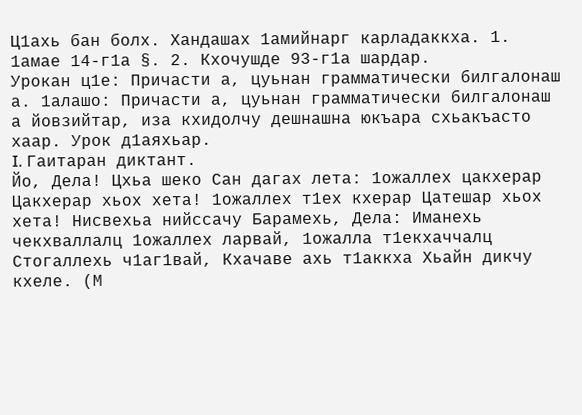Ц1ахь бан болх. Хандашах 1амийнарг карладаккха. 1. 1амае 14-г1а §. 2. Кхочушде 93-г1а шардар.
Урокан ц1е: Причасти а, цуьнан грамматически билгалонаш а. 1алашо: Причасти а, цуьнан грамматически билгалонаш а йовзийтар, иза кхидолчу дешнашна юкъара схьакъасто хаар. Урок д1аяхьар.
I. Гаитаран диктант.
Йо, Дела! Цхьа шеко Сан дагах лета: 1ожаллех цакхерар Цакхерар хьох хета! 1ожаллех т1ех кхерар Цатешар хьох хета! Нисвехьа нийссачу Барамехь, Дела: Иманехь чекхваллалц 1ожаллех ларвай, 1ожалла т1екхаччалц Стогаллехь ч1аг1вай, Кхачаве ахь т1аккха Хьайн дикчу кхеле. (М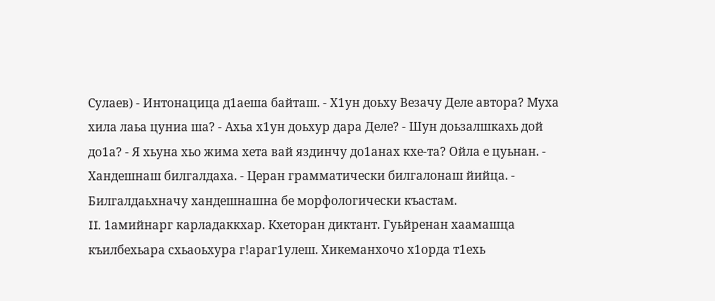Сулаев) - Интонацица д1аеша байташ. - Х1ун доьху Везачу Деле автора? Муха хила лаьа цуниа ша? - Ахьа х1ун доьхур дара Деле? - Шун доьзалшкахь дой до1а? - Я хьуна хьо жима хета вай яздинчу до1анах кхе-та? Ойла е цуьнан. - Хандешнаш билгалдаха. - Церан грамматически билгалонаш йийца. - Билгалдаьхначу хандешнашна бе морфологически къастам.
II. 1амийнарг карладаккхар. Кхеторан диктант. Гуьйренан хаамашца къилбехьара схьаоьхура г!араг1улеш. Хикеманхочо х1орда т1ехь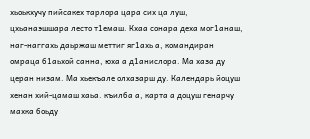хьоькхучу пийсакех тарлора цара сих ца луш, цхьанаэшшара лесто т1емаш. Кхаа сонара деха мог1анаш, наг-наггахь даьржаш меттиг яг1ахь а, командиран омраца б1аьхой санна, юха а д1анислора. Ма хаза ду церан низам. Ма хьекъале олхазарш ду. Календарь йоцуш хенан хий-цамаш хаьа. къилба а, карта а доцуш генарчу махка боьду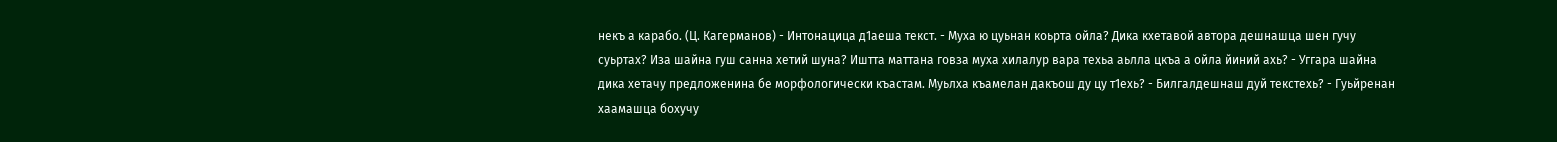некъ а карабо. (Ц. Кагерманов) - Интонацица д1аеша текст. - Муха ю цуьнан коьрта ойла? Дика кхетавой автора дешнашца шен гучу суьртах? Иза шайна гуш санна хетий шуна? Иштта маттана говза муха хилалур вара техьа аьлла цкъа а ойла йиний ахь? - Уггара шайна дика хетачу предложенина бе морфологически къастам. Муьлха къамелан дакъош ду цу т1ехь? - Билгалдешнаш дуй текстехь? - Гуьйренан хаамашца бохучу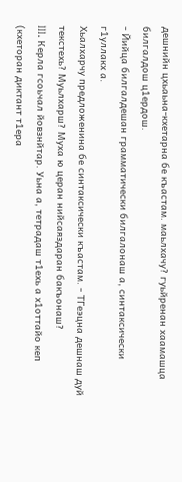дешнийн цхьаьна-кхетарна бе къастам. маьлхачу? гуьйренан хаамашца билгалдош ц1ердош.
- Йийца билгалдешан грамматически билгалонаш а, синтаксически г1уллакх а.
Хьалхарчу предложенина бе синтаксически къастам. - ТГеэцна дешнаш дуй текстехь? Муьлхарш? Муха ю церан нийсаяздаран бакъонаш?
III. Керла гсоьчал йовзнйтар. Уьна а, тетрадаш т1ехь а х1оттайо кеп (кхеторан диктант т1ера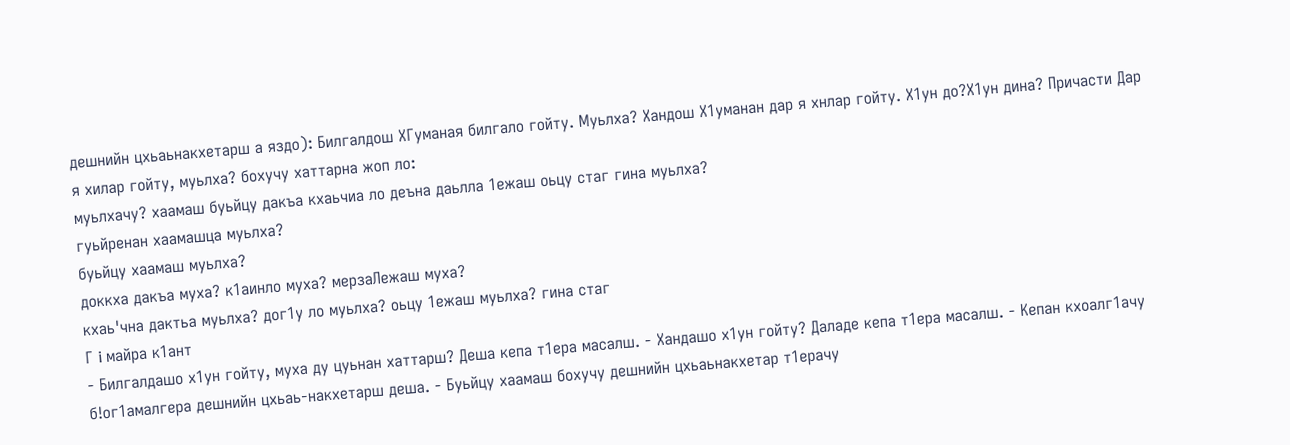дешнийн цхьаьнакхетарш а яздо): Билгалдош ХГуманая билгало гойту. Муьлха? Хандош Х1уманан дар я хнлар гойту. Х1ун до?Х1ун дина? Причасти Дар я хилар гойту, муьлха? бохучу хаттарна жоп ло:
муьлхачу? хаамаш буьйцу дакъа кхаьчиа ло деъна даьлла 1ежаш оьцу стаг гина муьлха?
гуьйренан хаамашца муьлха?
буьйцу хаамаш муьлха?
доккха дакъа муха? к1аинло муха? мерзаЛежаш муха?
кхаь'чна дактьа муьлха? дог1у ло муьлха? оьцу 1ежаш муьлха? гина стаг
Г i майра к1ант
- Билгалдашо х1ун гойту, муха ду цуьнан хаттарш? Деша кепа т1ера масалш. - Хандашо х1ун гойту? Даладе кепа т1ера масалш. - Кепан кхоалг1ачу б!ог1амалгера дешнийн цхьаь-накхетарш деша. - Буьйцу хаамаш бохучу дешнийн цхьаьнакхетар т1ерачу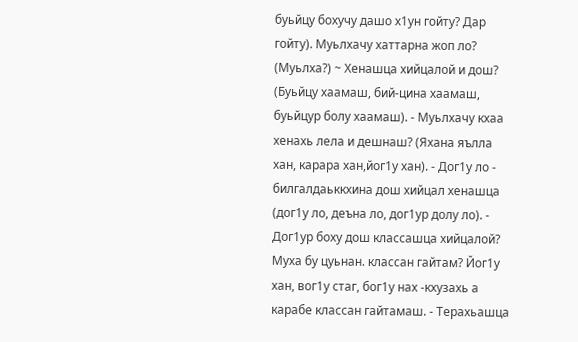буьйцу бохучу дашо х1ун гойту? Дар гойту). Муьлхачу хаттарна жоп ло? (Муьлха?) ~ Хенашца хийцалой и дош? (Буьйцу хаамаш, бий-цина хаамаш, буьйцур болу хаамаш). - Муьлхачу кхаа хенахь лела и дешнаш? (Яхана яълла хан, карара хан,йог1у хан). - Дог1у ло - билгалдаьккхина дош хийцал хенашца (дог1у ло, деъна ло, дог1ур долу ло). - Дог1ур боху дош классашца хийцалой? Муха бу цуьнан. классан гайтам? Йог1у хан, вог1у стаг, бог1у нах -кхузахь а карабе классан гайтамаш. - Терахьашца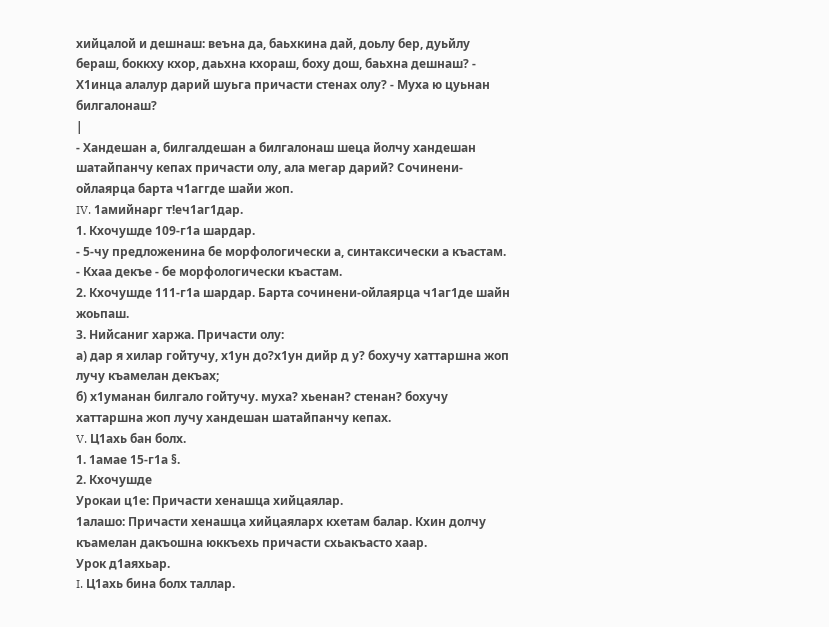хийцалой и дешнаш: веъна да, баьхкина дай, доьлу бер, дуьйлу бераш, боккху кхор, даьхна кхораш, боху дош, баьхна дешнаш? - Х1инца алалур дарий шуьга причасти стенах олу? - Муха ю цуьнан билгалонаш?
|
- Хандешан а, билгалдешан а билгалонаш шеца йолчу хандешан шатайпанчу кепах причасти олу, ала мегар дарий? Сочинени-ойлаярца барта ч1аггде шайи жоп.
IV. 1амийнарг т!еч1аг1дар.
1. Кхочушде 109-г1а шардар.
- 5-чу предложенина бе морфологически а, синтаксически а къастам.
- Кхаа декъе - бе морфологически къастам.
2. Кхочушде 111-г1а шардар. Барта сочинени-ойлаярца ч1аг1де шайн жоьпаш.
3. Нийсаниг харжа. Причасти олу:
а) дар я хилар гойтучу, х1ун до?х1ун дийр д у? бохучу хаттаршна жоп лучу къамелан декъах;
б) х1уманан билгало гойтучу. муха? хьенан? стенан? бохучу хаттаршна жоп лучу хандешан шатайпанчу кепах.
V. Ц1ахь бан болх.
1. 1амае 15-г1а §.
2. Кхочушде
Урокаи ц1е: Причасти хенашца хийцаялар.
1алашо: Причасти хенашца хийцаяларх кхетам балар. Кхин долчу къамелан дакъошна юккъехь причасти схьакъасто хаар.
Урок д1аяхьар.
I. Ц1ахь бина болх таллар.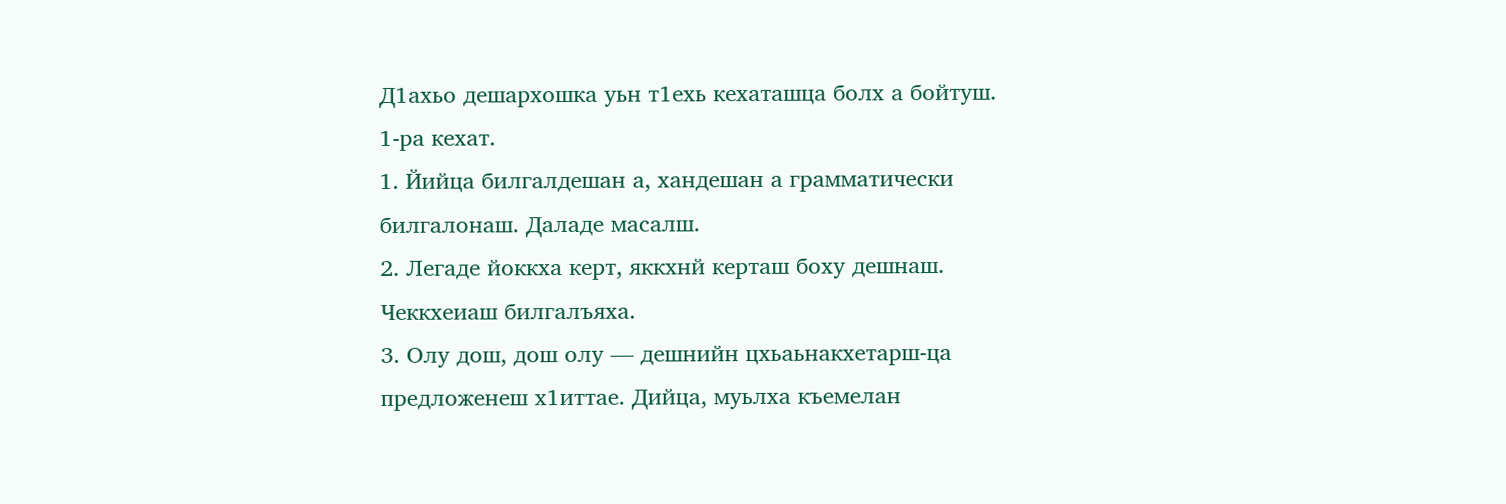Д1ахьо дешархошка уьн т1ехь кехаташца болх а бойтуш.
1-ра кехат.
1. Йийца билгалдешан а, хандешан а грамматически билгалонаш. Даладе масалш.
2. Легаде йоккха керт, яккхнй керташ боху дешнаш. Чеккхеиаш билгалъяха.
3. Олу дош, дош олу — дешнийн цхьаьнакхетарш-ца предложенеш х1иттае. Дийца, муьлха къемелан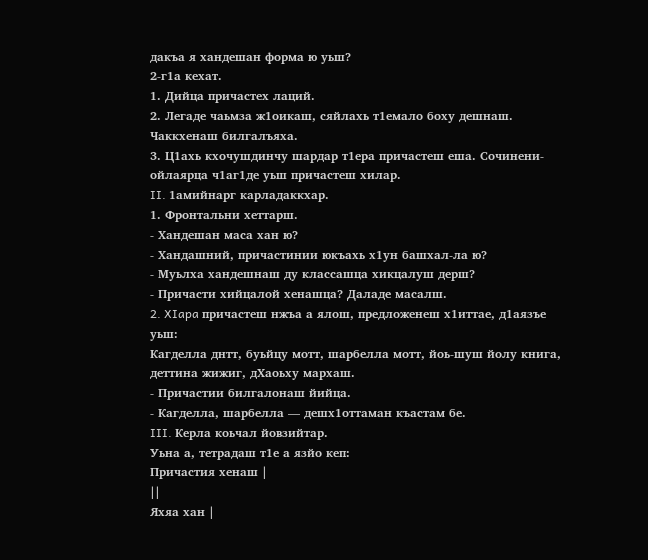дакъа я хандешан форма ю уьш?
2-г1а кехат.
1. Дийца причастех лаций.
2. Легаде чаьмза ж1оикаш, сяйлахь т1емало боху дешнаш. Чаккхенаш билгалъяха.
3. Ц1ахь кхочушдинчу шардар т1ера причастеш еша. Сочинени-ойлаярца ч1аг1де уьш причастеш хилар.
II. 1амийнарг карладаккхар.
1. Фронтальни хеттарш.
- Хандешан маса хан ю?
- Хандашний, причастинии юкъахь х1ун башхал-ла ю?
- Муьлха хандешнаш ду классашца хикцалуш дерш?
- Причасти хийцалой хенашца? Даладе масалш.
2. XIapa причастеш нжъа а ялош, предложенеш х1иттае, д1аязъе уьш:
Кагделла днтт, буьйцу мотт, шарбелла мотт, йоь-шуш йолу книга, деттина жижиг, дХаоьху мархаш.
- Причастии билгалонаш йийца.
- Кагделла, шарбелла — дешх1оттаман къастам бе.
III. Керла коьчал йовзийтар.
Уьна а, тетрадаш т1е а язйо кеп:
Причастия хенаш |
||
Яхяа хан |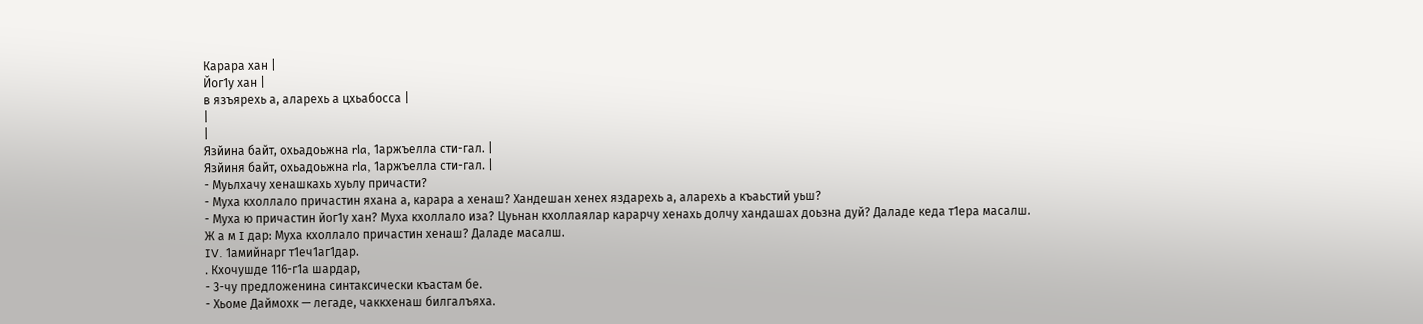Карара хан |
Йог1у хан |
в язъярехь а, аларехь а цхьабосса |
|
|
Язйина байт, охьадоьжна rla, 1аржъелла сти-гал. |
Язйиня байт, охьадоьжна rla, 1аржъелла сти-гал. |
- Муьлхачу хенашкахь хуьлу причасти?
- Муха кхоллало причастин яхана а, карара а хенаш? Хандешан хенех яздарехь а, аларехь а къаьстий уьш?
- Муха ю причастин йог1у хан? Муха кхоллало иза? Цуьнан кхоллаялар карарчу хенахь долчу хандашах доьзна дуй? Даладе кеда т1ера масалш.
Ж а м I дар: Муха кхоллало причастин хенаш? Даладе масалш.
IV. 1амийнарг т1еч1аг1дар.
. Кхочушде 116-г1а шардар,
- 3-чу предложенина синтаксически къастам бе.
- Хьоме Даймохк — легаде, чаккхенаш билгалъяха.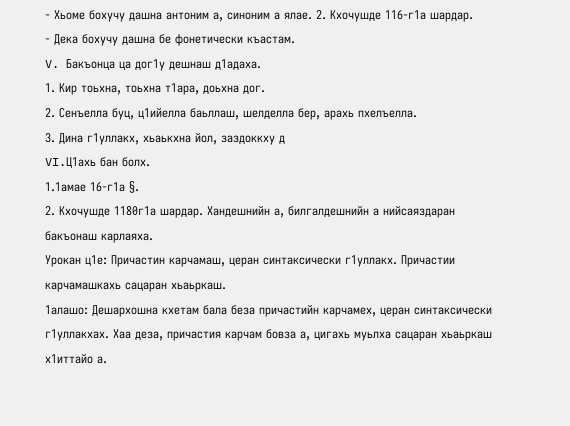- Хьоме бохучу дашна антоним а, синоним а ялае. 2. Кхочушде 116-г1а шардар.
- Дека бохучу дашна бе фонетически къастам.
V. Бакъонца ца дог1у дешнаш д1адаха.
1. Кир тоьхна, тоьхна т1ара, доьхна дог.
2. Сенъелла буц, ц1ийелла баьллаш, шелделла бер, арахь пхелъелла.
3. Дина г1уллакх, хьаькхна йол, заздоккху д
VI.Ц1ахь бан болх.
1.1амае 16-г1а §.
2. Кхочушде 1180г1а шардар. Хандешнийн а, билгалдешнийн а нийсаяздаран бакъонаш карлаяха.
Урокан ц1е: Причастин карчамаш, церан синтаксически г1уллакх. Причастии карчамашкахь сацаран хьаьркаш.
1алашо: Дешархошна кхетам бала беза причастийн карчамех, церан синтаксически г1уллакхах. Хаа деза, причастия карчам бовза а, цигахь муьлха сацаран хьаьркаш х1иттайо а.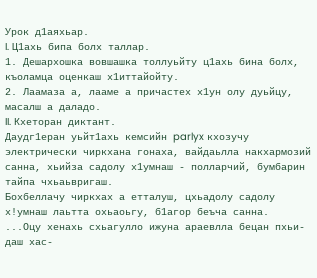Урок д1аяхьар.
I. Ц1ахь бипа болх таллар.
1. Дешархошка вовшашка толлуьйту ц1ахь бина болх, къоламца оценкаш х1иттайойту.
2. Лаамаза а, лааме а причастех х1ун олу дуьйцу, масалш а даладо.
II. Кхеторан диктант.
Даудг1еран уьйт1ахь кемсийн parlyx кхозучу электрически чиркхана гонаха, вайдаьлла накхармозий санна, хьийза садолу х1умнаш - полларчий, бумбарин тайпа чхьаьвригаш.
Бохбеллачу чиркхах а етталуш, цхьадолу садолу х!умнаш лаьтта охьаоьгу, б1агор беъча санна.
...Оцу хенахь схьагулло ижуна араевлла бецан пхьи-даш хас-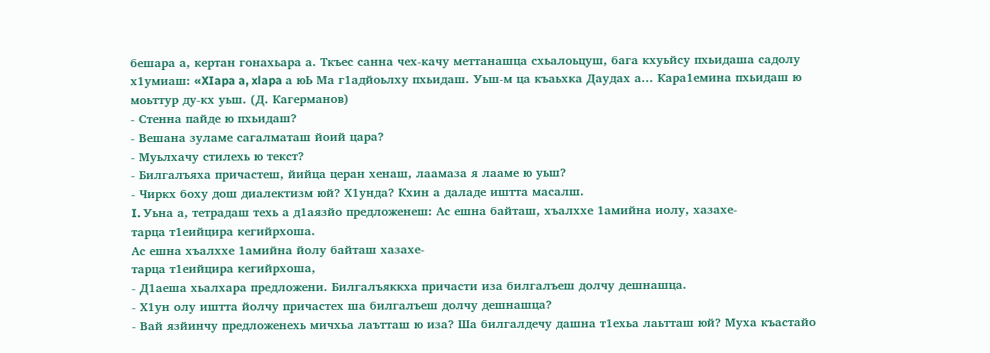бешара а, кертан гонахьара а. Ткъес санна чех-качу меттанашца схьалоьцуш, бага кхуьйсу пхьидаша садолу х1умиаш: «XIapa a, xlapa а юЬ Ма г1адйоьлху пхьидаш. Уьш-м ца къаьхка Даудах а... Кара1емина пхьидаш ю моьттур ду-кх уьш. (Д. Кагерманов)
- Стенна пайде ю пхьидаш?
- Вешана зуламе сагалматаш йоий цара?
- Муьлхачу стилехь ю текст?
- Билгалъяха причастеш, йийца церан хенаш, лаамаза я лааме ю уьш?
- Чиркх боху дош диалектизм юй? Х1унда? Кхин а даладе иштта масалш.
I. Уьна а, тетрадаш техь а д1аязйо предложенеш: Ас ешна байташ, хъалххе 1амийна иолу, хазахе-
тарца т1еийцира кегийрхоша.
Ас ешна хъалххе 1амийна йолу байташ хазахе-
тарца т1еийцира кегийрхоша,
- Д1аеша хьалхара предложени. Билгалъяккха причасти иза билгалъеш долчу дешнашца.
- Х1ун олу иштта йолчу причастех ша билгалъеш долчу дешнашца?
- Вай язйинчу предложенехь мичхьа лаътташ ю иза? Ша билгалдечу дашна т1ехьа лаьтташ юй? Муха къастайо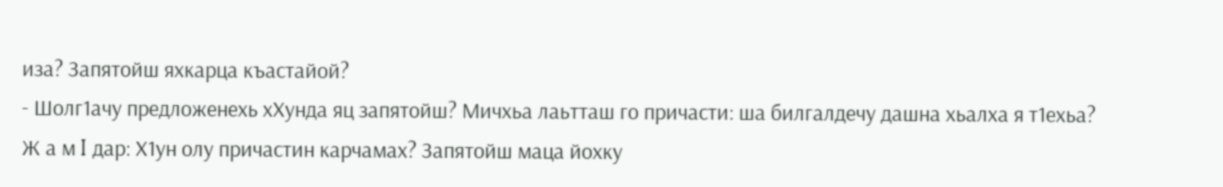иза? Запятойш яхкарца къастайой?
- Шолг1ачу предложенехь хХунда яц запятойш? Мичхьа лаьтташ го причасти: ша билгалдечу дашна хьалха я т1ехьа?
Ж а м I дар: Х1ун олу причастин карчамах? Запятойш маца йохку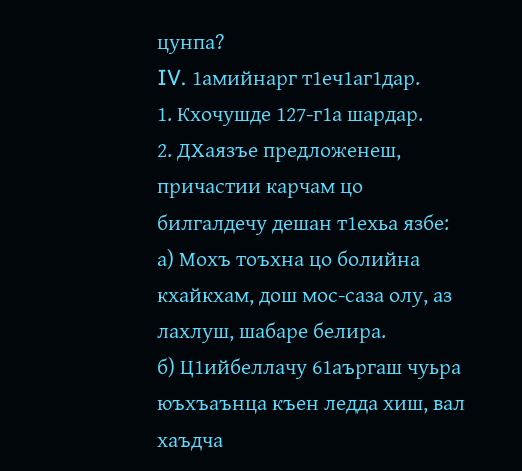цунпа?
IV. 1амийнарг т1еч1аг1дар.
1. Кхочушде 127-г1а шардар.
2. ДХаязъе предложенеш, причастии карчам цо билгалдечу дешан т1ехьа язбе:
а) Мохъ тоъхна цо болийна кхайкхам, дош мос-саза олу, аз лахлуш, шабаре белира.
б) Ц1ийбеллачу 61аъргаш чуьра юъхъаънца къен ледда хиш, вал хаъдча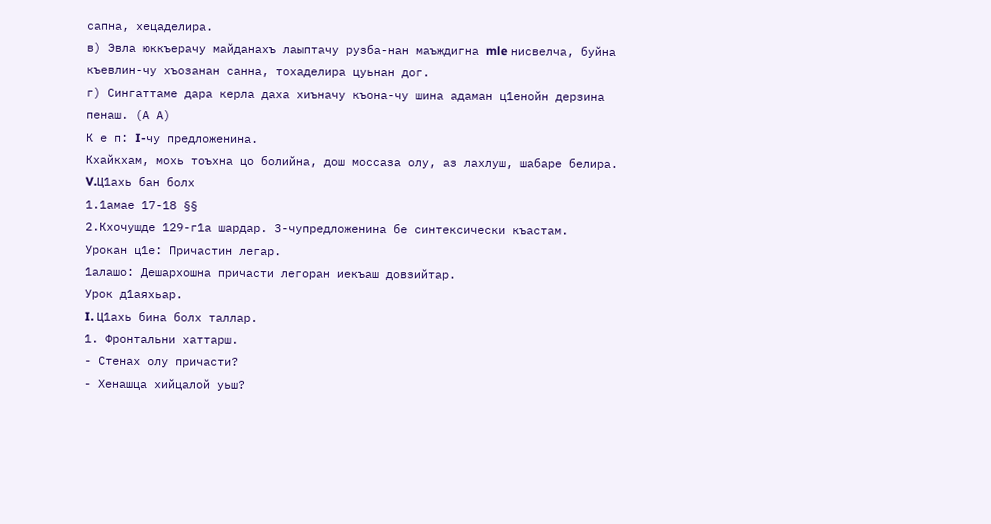сапна, хецаделира.
в) Эвла юккъерачу майданахъ лаыптачу рузба-нан маъждигна mle нисвелча, буйна къевлин-чу хъозанан санна, тохаделира цуьнан дог.
г) Сингаттаме дара керла даха хиъначу къона-чу шина адаман ц1енойн дерзина пенаш. (А А)
К е п: I-чу предложенина.
Кхайкхам, мохь тоъхна цо болийна, дош моссаза олу, аз лахлуш, шабаре белира.
V.Ц1ахь бан болх
1.1амае 17-18 §§
2.Кхочушде 129-г1а шардар. 3-чупредложенина бе синтексически къастам.
Урокан ц1е: Причастин легар.
1алашо: Дешархошна причасти легоран иекъаш довзийтар.
Урок д1аяхьар.
I. Ц1ахь бина болх таллар.
1. Фронтальни хаттарш.
- Стенах олу причасти?
- Хенашца хийцалой уьш?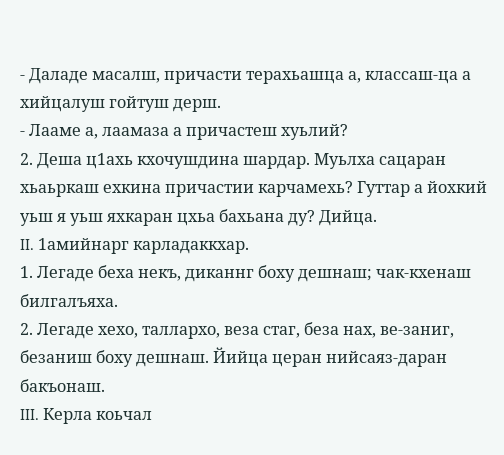- Даладе масалш, причасти терахьашца а, классаш-ца а хийцалуш гойтуш дерш.
- Лааме а, лаамаза а причастеш хуьлий?
2. Деша ц1ахь кхочушдина шардар. Муьлха сацаран хьаьркаш ехкина причастии карчамехь? Гуттар а йохкий уьш я уьш яхкаран цхьа бахьана ду? Дийца.
II. 1амийнарг карладаккхар.
1. Легаде беха некъ, диканнг боху дешнаш; чак-кхенаш билгалъяха.
2. Легаде хехо, таллархо, веза стаг, беза нах, ве-заниг, безаниш боху дешнаш. Йийца церан нийсаяз-даран бакъонаш.
III. Керла коьчал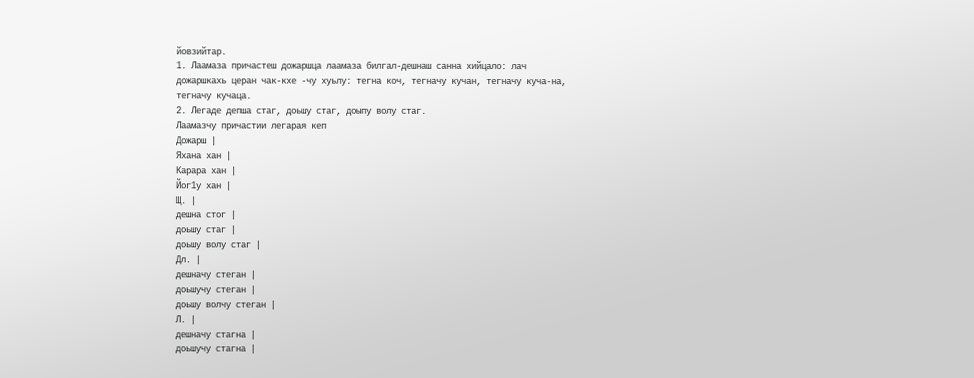йовзийтар.
1. Лаамаза причастеш дожаршца лаамаза билгал-дешнаш санна хийцало: лач дожаршкахь церан чак-кхе -чу хуьлу: тегна коч, тегначу кучан, тегначу куча-на, тегначу кучаца.
2. Легаде депша стаг, доьшу стаг, доыпу волу стаг.
Лаамазчу причастии легарая кеп
Дожарш |
Яхана хан |
Карара хан |
Йог1у хан |
Щ. |
дешна стог |
доьшу стаг |
доьшу волу стаг |
Дл. |
дешначу стеган |
доьшучу стеган |
доьшу волчу стеган |
Л. |
дешначу стагна |
доьшучу стагна |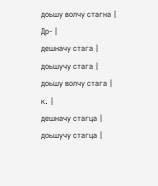доьшу волчу стагна |
Др- |
дешначу стага |
доьшучу стага |
доьшу волчу стага |
к. |
дешначу стагца |
доьшучу стагца |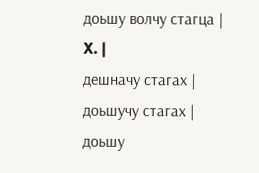доьшу волчу стагца |
X. |
дешначу стагах |
доьшучу стагах |
доьшу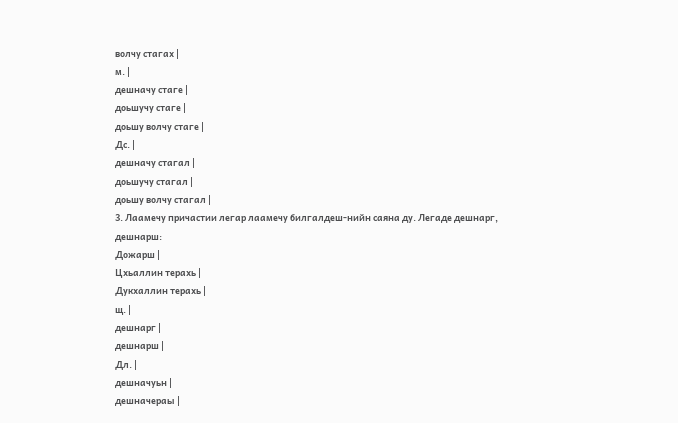волчу стагах |
м. |
дешначу стаге |
доьшучу стаге |
доьшу волчу стаге |
Дс. |
дешначу стагал |
доьшучу стагал |
доьшу волчу стагал |
3. Лаамечу причастии легар лаамечу билгалдеш-нийн саяна ду. Легаде дешнарг, дешнарш:
Дожарш |
Цхьаллин терахь |
Дукхаллин терахь |
щ. |
дешнарг |
дешнарш |
Дл. |
дешначуьн |
дешначераы |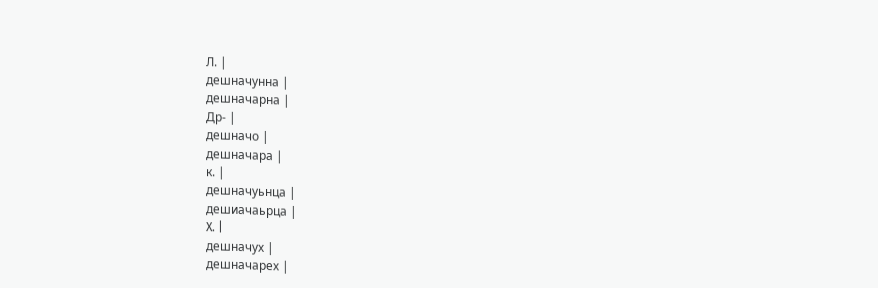Л. |
дешначунна |
дешначарна |
Др- |
дешначо |
дешначара |
к. |
дешначуьнца |
дешиачаьрца |
X. |
дешначух |
дешначарех |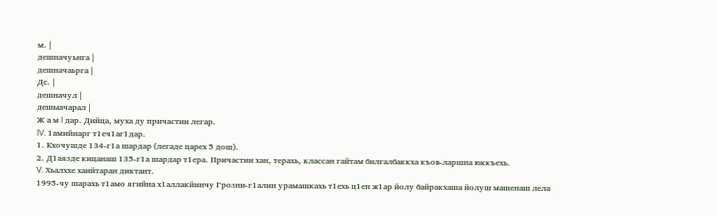м. |
дешначуьнга |
дешначаьрга |
Дс. |
дешначул |
дешыачарал |
Ж а м I дар. Дийца, муха ду причастии легар.
IV. 1амийиарг т1еч1аг1дар.
1. Кхочушде 134-г1а шардар (легаде царех 5 дош).
2. Д1аязде кицанаш 135-г1а шардар т1ера. Причастии хан, терахь, классан гайтам билгалбаккха къов-ларшна юккъехь.
V. Хьалххе хаийтаран диктант.
1995-чу шарахь т1амо ягийна х1аллакйинчу Грозни-г1алин урамашкахь т1ехь ц1ен ж1ар йолу байракхаша йолуш машенаш лела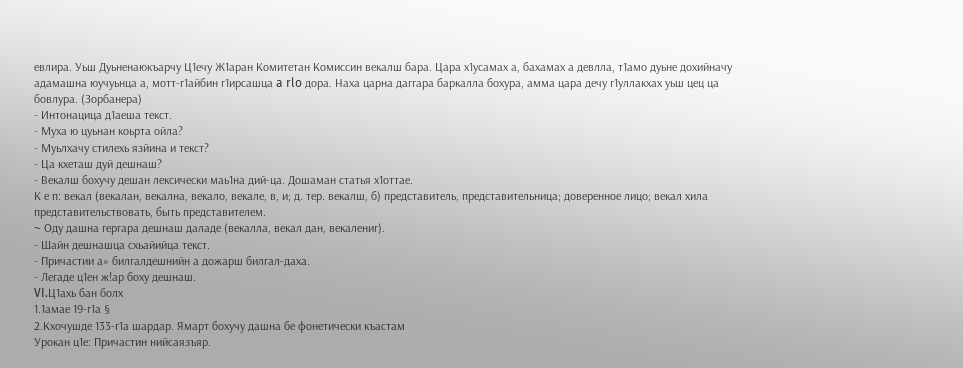евлира. Уьш Дуьненаюкъарчу Ц1ечу Ж1аран Комитетан Комиссин векалш бара. Цара х1усамах а, бахамах а девлла, т1амо дуьне дохийначу адамашна юучуьнца а, мотт-г1айбин г1ирсашца a rlo дора. Наха царна даггара баркалла бохура, амма цара дечу г1уллакхах уьш цец ца бовлура. (Зорбанера)
- Интонацица д1аеша текст.
- Муха ю цуьнан коьрта ойла?
- Муьлхачу стилехь язйина и текст?
- Ца кхеташ дуй дешнаш?
- Векалш бохучу дешан лексически маь1на дий-ца. Дошаман статья х1оттае.
К е п: векал (векалан, векална, векало, векале, в, и; д. тер. векалш, б) представитель, представительница; доверенное лицо; векал хила представительствовать, быть представителем.
~ Оду дашна гергара дешнаш даладе (векалла, векал дан, векалениг).
- Шайн дешнашца схьайийца текст.
- Причастии а» билгалдешнийн а дожарш билгал-даха.
- Легаде ц1ен ж!ар боху дешнаш.
VI.Ц1ахь бан болх
1.1амае 19-г1а §
2.Кхочушде 133-г1а шардар. Ямарт бохучу дашна бе фонетически къастам
Урокан ц1е: Причастин нийсаязъяр.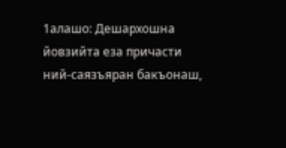1алашо: Дешархошна йовзийта еза причасти ний-саязъяран бакъонаш,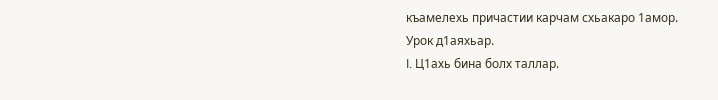къамелехь причастии карчам схьакаро 1амор.
Урок д1аяхьар.
I. Ц1ахь бина болх таллар.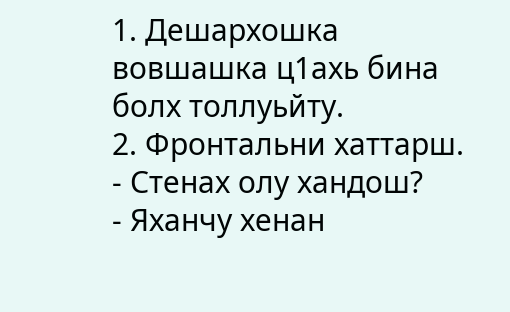1. Дешархошка вовшашка ц1ахь бина болх толлуьйту.
2. Фронтальни хаттарш.
- Стенах олу хандош?
- Яханчу хенан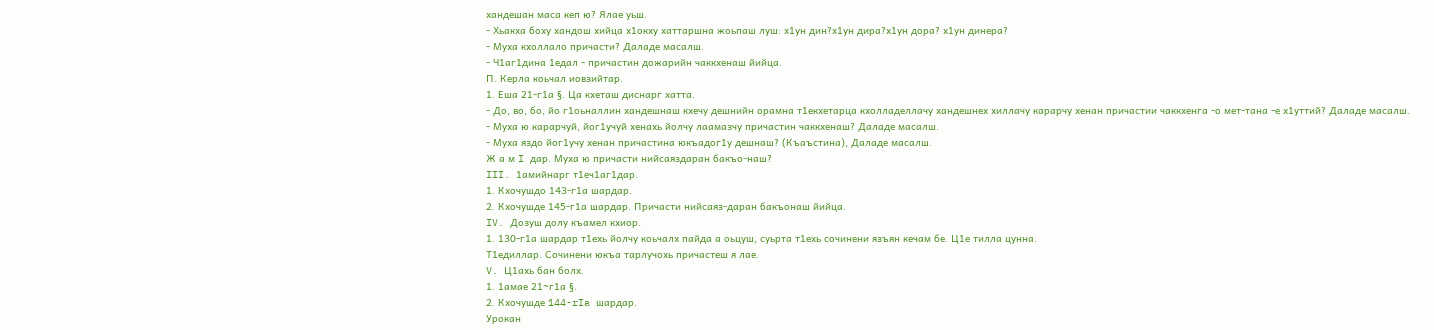хандешан маса кеп ю? Ялае уьш.
- Хьакха боху хандош хийца х1окху хаттаршна жоьпаш луш: х1ун дин?х1ун дира?х1ун дора? х1ун динера?
- Муха кхоллало причасти? Даладе масалш.
- Ч1аг1дина 1едал - причастин дожарийн чаккхенаш йийца.
П. Керла коьчал иовзийтар.
1. Еша 21-г1а §. Ца кхеташ диснарг хатта.
- До, во, бо, йо г1оьналлин хандешнаш кхечу дешнийн орамна т1екхетарца кхолладеллачу хандешнех хиллачу карарчу хенан причастии чаккхенга -о мет-тана -е х1уттий? Даладе масалш.
- Муха ю карарчуй, йог1учуй хенахь йолчу лаамазчу причастин чаккхенаш? Даладе масалш.
- Муха яздо йог1учу хенан причастина юкъадог1у дешнаш? (Къаъстина), Даладе масалш.
Ж а м I дар. Муха ю причасти нийсаяздаран бакъо-наш?
III. 1амийнарг т1еч1аг1дар.
1. Кхочушдо 143-г1а шардар.
2. Кхочушде 145-г1а шардар. Причасти нийсаяз-даран бакъонаш йийца.
IV. Дозуш долу къамел кхиор.
1. 130-г1а шардар т1ехь йолчу коьчалх пайда а оьцуш, суьрта т1ехь сочинени язъян кечам бе. Ц1е тилла цунна.
Т1едиллар. Сочинени юкъа тарлучохь причастеш я лае.
V. Ц1ахь бан болх.
1. 1амае 21~г1а §.
2. Кхочушде 144-rIa шардар.
Урокан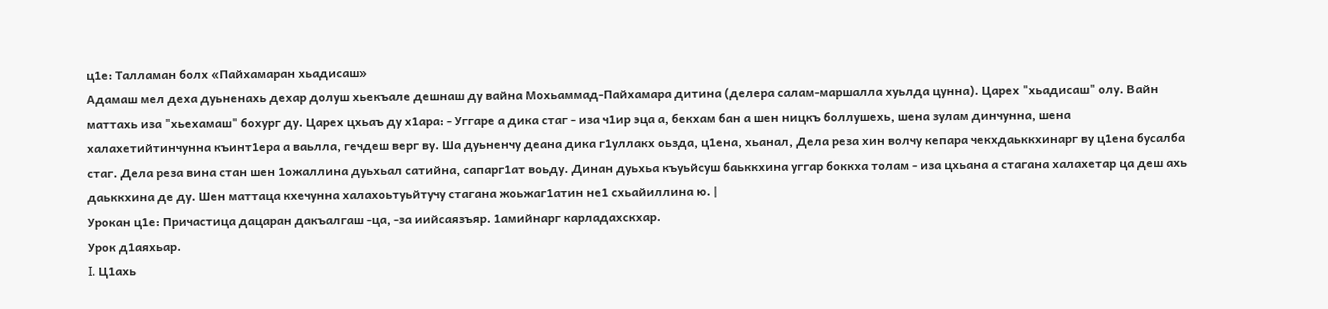ц1е: Талламан болх «Пайхамаран хьадисаш»
Адамаш мел деха дуьненахь дехар долуш хьекъале дешнаш ду вайна Мохьаммад-Пайхамара дитина (делера салам-маршалла хуьлда цунна). Царех "хьадисаш" олу. Вайн маттахь иза "хьехамаш" бохург ду. Царех цхьаъ ду х1ара: - Уггаре а дика стаг - иза ч1ир эца а, бекхам бан а шен ницкъ боллушехь, шена зулам динчунна, шена халахетийтинчунна къинт1ера а ваьлла, гечдеш верг ву. Ша дуьненчу деана дика г1уллакх оьзда, ц1ена, хьанал, Дела реза хин волчу кепара чекхдаьккхинарг ву ц1ена бусалба стаг. Дела реза вина стан шен 1ожаллина дуьхьал сатийна, сапарг1ат воьду. Динан дуьхьа къуьйсуш баьккхина уггар боккха толам - иза цхьана а стагана халахетар ца деш ахь даьккхина де ду. Шен маттаца кхечунна халахоьтуьйтучу стагана жоьжаг1атин не1 схьайиллина ю. |
Урокан ц1е: Причастица дацаран дакъалгаш -ца, -за иийсаязъяр. 1амийнарг карладахскхар.
Урок д1аяхьар.
I. Ц1ахь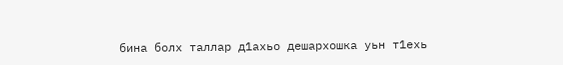бина болх таллар д1ахьо дешархошка уьн т1ехь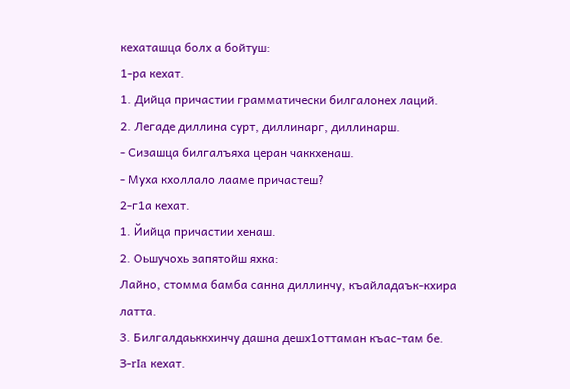кехаташца болх а бойтуш:
1-ра кехат.
1. Дийца причастии грамматически билгалонех лаций.
2. Легаде диллина сурт, диллинарг, диллинарш.
- Сизашца билгалъяха церан чаккхенаш.
- Муха кхоллало лааме причастеш?
2-г1а кехат.
1. Йийца причастии хенаш.
2. Оьшучохь запятойш яхка:
Лайно, стомма бамба санна диллинчу, къайладаък-кхира латта.
3. Билгалдаьккхинчу дашна дешх1оттаман къас-там бе.
З-rIa кехат.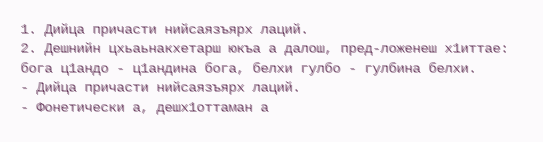1. Дийца причасти нийсаязъярх лаций.
2. Дешнийн цхьаьнакхетарш юкъа а далош, пред-ложенеш х1иттае:
бога ц1андо - ц1андина бога, белхи гулбо - гулбина белхи.
- Дийца причасти нийсаязъярх лаций.
- Фонетически а, дешх1оттаман а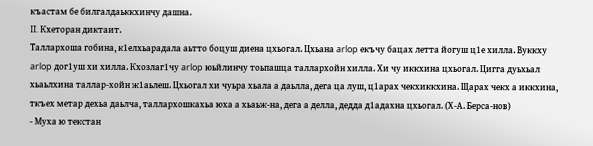къастам бе билгалдаьккхинчу дашна.
II. Кхеторан диктаит.
Таллархоша гобина, к1елхьарадала аьтто боцуш диена цхьогал. Цхьана arlop екъчу бацах летта йогуш ц1е хилла. Вуккху arlop дог1уш хи хилла. Кхозлаг1чу arlop юьйлинчу тоьпашца таллархойн хилла. Хи чу иккхина цхьогал. Цигга дуьхьал хьаьлхина таллар-хойн ж1аьлеш. Цхьогал хи чуьра хьала а даьлла, дега ца луш, ц1арах чекхиккхина. Щарах чекх а иккхина, ткъех метар дехьа даьлча, таллархошкахьа юха а хьаьж-на, дега а делла, дедда д1адахна цхьогал. (Х-А. Берса-нов)
- Муха ю текстан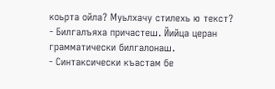коьрта ойла? Муьлхачу стилехь ю текст?
- Билгалъяха причастеш. Йийца церан грамматически билгалонаш.
- Синтаксически къастам бе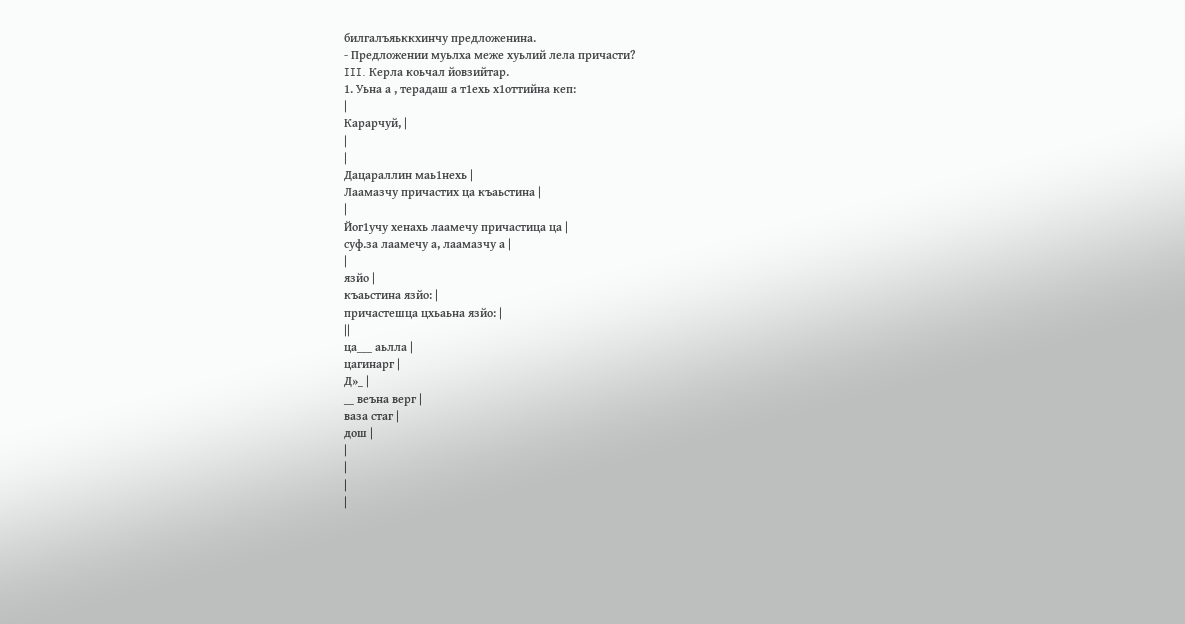билгалъяьккхинчу предложенина.
- Предложении муьлха меже хуьлий лела причасти?
III. Керла коьчал йовзийтар.
1. Уьна а , терадаш а т1ехь х1оттийна кеп:
|
Карарчуй, |
|
|
Дацараллин маь1нехь |
Лаамазчу причастих ца къаьстина |
|
Йог1учу хенахь лаамечу причастица ца |
суф.за лаамечу а, лаамазчу а |
|
язйо |
къаьстина язйо: |
причастешца цхьаьна язйо: |
||
ца___ аьлла |
цагинарг |
Д»_ |
__ веъна верг |
ваза стаг |
дош |
|
|
|
|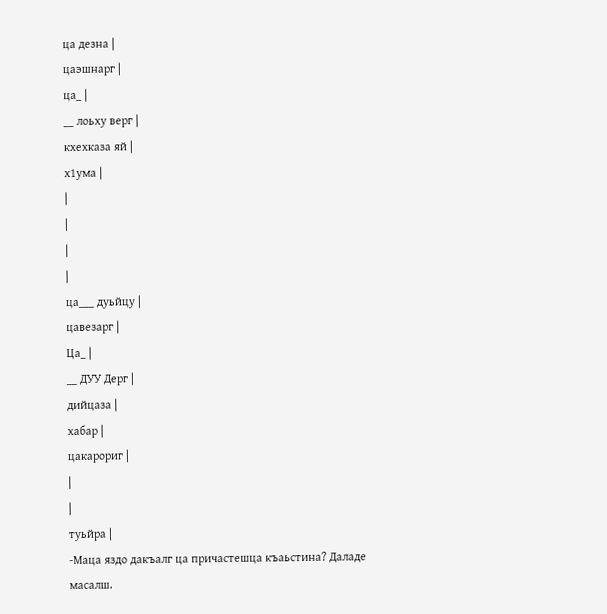ца дезна |
цаэшнарг |
ца_ |
__ лоьху верг |
кхехказа яй |
х1ума |
|
|
|
|
ца___ дуьйцу |
цавезарг |
Ца_ |
__ ДУУ Дерг |
дийцаза |
хабар |
цакарориг |
|
|
туьйра |
-Маца яздо дакъалг ца причастешца къаьстина? Даладе масалш.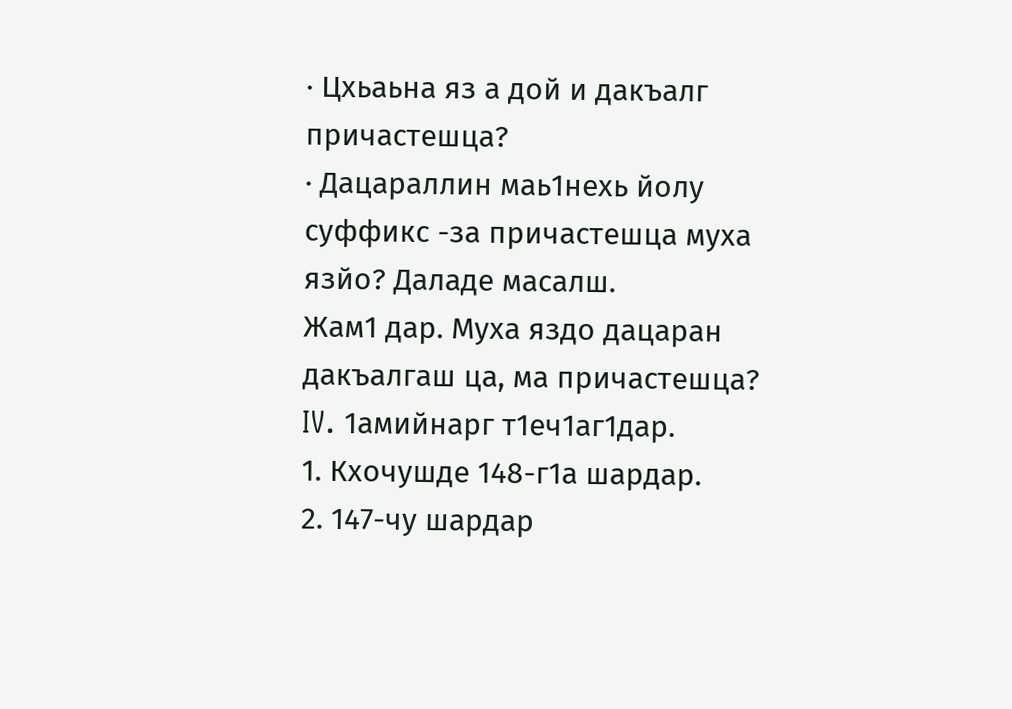· Цхьаьна яз а дой и дакъалг причастешца?
· Дацараллин маь1нехь йолу суффикс -за причастешца муха язйо? Даладе масалш.
Жам1 дар. Муха яздо дацаран дакъалгаш ца, ма причастешца?
IV. 1амийнарг т1еч1аг1дар.
1. Кхочушде 148-г1а шардар.
2. 147-чу шардар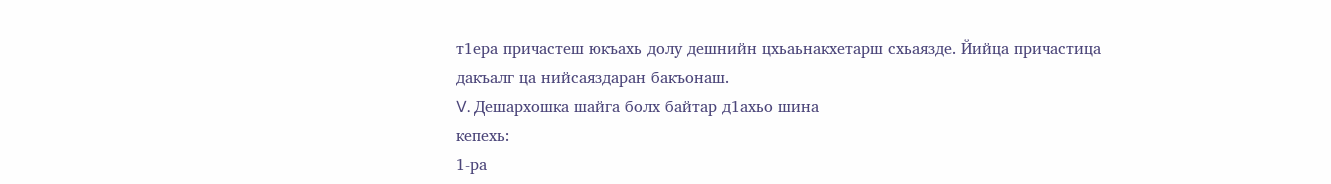т1ера причастеш юкъахь долу дешнийн цхьаьнакхетарш схьаязде. Йийца причастица дакъалг ца нийсаяздаран бакъонаш.
V. Дешархошка шайга болх байтар д1ахьо шина
кепехь:
1-ра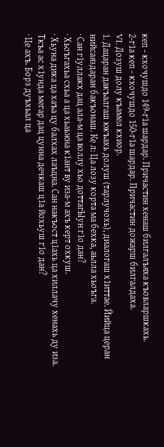кеп - кхочушдо 149-г1а шардар. Причастин хенаш билгалъяха къовларшкахь.
2-г1а кеп - кхочушдо 150-г1а шардар. Причастин дожарш билгалдаха.
VI. Дозуш долу къамел кхиор.
1. Дацаран дакъалгаш юкъахь долуш (тарлучохь), диалогаш х1иттае. Йийца церан нийсаяздаран бакъонаш. Ке л: Ца лозу корта ма бехка, аьлла хьоъга.
· Сан г1уллакх дац ала-м ца воллу хьо доттагЫун г1о дан?
· Хьоъгахьа схьа а ца хьаьжна к1ант ву иза-м ахъ керт охкуш.
· Хьуна дика ца хаъа цу балхах лаъцна. Сан накъост ц1ахь ца хиллачу хенахь ду иза. Ткъа ас х1унда мегар дац цунна дечкаш ц1а йохьуш г1о дан?
· Це ахъ. Борз дуъхьал ца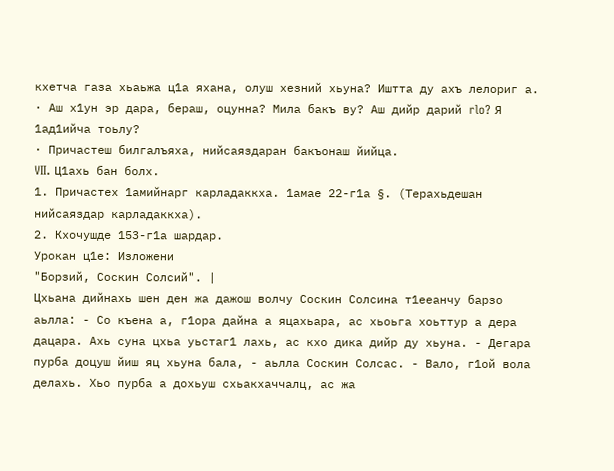кхетча газа хьаьжа ц1а яхана, олуш хезний хьуна? Иштта ду ахъ лелориг а.
· Аш х1ун эр дара, бераш, оцунна? Мила бакъ ву? Аш дийр дарий rlo? Я 1ад1ийча тоьлу?
· Причастеш билгалъяха, нийсаяздаран бакъонаш йийца.
VII. Ц1ахь бан болх.
1. Причастех 1амийнарг карладаккха. 1амае 22-г1а §. (Терахьдешан нийсаяздар карладаккха).
2. Кхочушде 153-г1а шардар.
Урокан ц1е: Изложени
"Борзий, Соскин Солсий". |
Цхьана дийнахь шен ден жа дажош волчу Соскин Солсина т1ееанчу барзо аьлла: - Со къена а, г1ора дайна а яцахьара, ас хьоьга хоьттур а дера дацара. Ахь суна цхьа уьстаг1 лахь, ас кхо дика дийр ду хьуна. - Дегара пурба доцуш йиш яц хьуна бала, - аьлла Соскин Солсас. - Вало, г1ой вола делахь. Хьо пурба а дохьуш схьакхаччалц, ас жа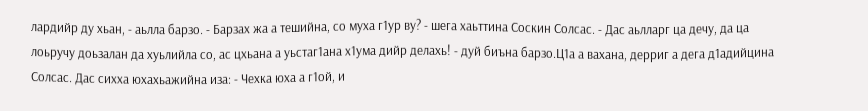лардийр ду хьан, - аьлла барзо. - Барзах жа а тешийна, со муха г1ур ву? - шега хаьттина Соскин Солсас. - Дас аьлларг ца дечу, да ца лоьручу доьзалан да хуьлийла со, ас цхьана а уьстаг1ана х1ума дийр делахь! - дуй биъна барзо.Ц1а а вахана, дерриг а дега д1адийцина Солсас. Дас сихха юхахьажийна иза: - Чехка юха а г1ой, и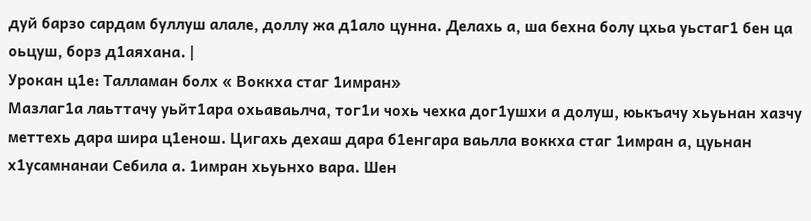дуй барзо сардам буллуш алале, доллу жа д1ало цунна. Делахь а, ша бехна болу цхьа уьстаг1 бен ца оьцуш, борз д1аяхана. |
Урокан ц1е: Талламан болх « Воккха стаг 1имран»
Мазлаг1а лаьттачу уьйт1ара охьаваьлча, тог1и чохь чехка дог1ушхи а долуш, юькъачу хьуьнан хазчу меттехь дара шира ц1енош. Цигахь дехаш дара б1енгара ваьлла воккха стаг 1имран а, цуьнан х1усамнанаи Себила а. 1имран хьуьнхо вара. Шен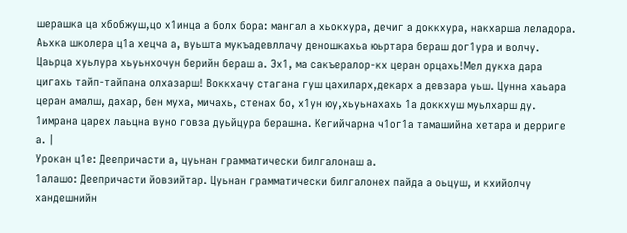шерашка ца хбобжуш,цо х1инца а болх бора: мангал а хьокхура, дечиг а доккхура, накхарша леладора. Аьхка школера ц1а хецча а, вуьшта мукъадевллачу деношкахьа юьртара бераш дог1ура и волчу. Цаьрца хуьлура хьуьнхочун берийн бераш а. Эх1, ма сакъералор-кх церан орцахь!Мел дукха дара цигахь тайп-тайпана олхазарш! Воккхачу стагана гуш цахиларх,декарх а девзара уьш. Цунна хаьара церан амалш, дахар, бен муха, мичахь, стенах бо, х1ун юу,хьуьнахахь 1а доккхуш муьлхарш ду. 1имрана царех лаьцна вуно говза дуьйцура берашна. Кегийчарна ч1ог1а тамашийна хетара и дерриге а. |
Урокан ц1е: Деепричасти а, цуьнан грамматически билгалонаш а.
1алашо: Деепричасти йовзийтар. Цуьнан грамматически билгалонех пайда а оьцуш, и кхийолчу хандешнийн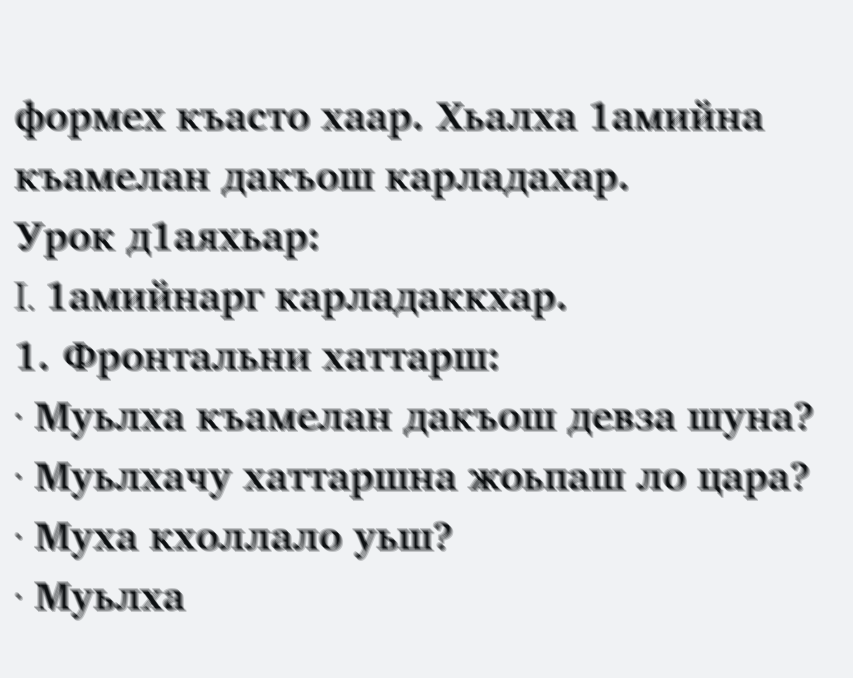формех къасто хаар. Хьалха 1амийна къамелан дакъош карладахар.
Урок д1аяхьар:
I. 1амийнарг карладаккхар.
1. Фронтальни хаттарш:
· Муьлха къамелан дакъош девза шуна?
· Муьлхачу хаттаршна жоьпаш ло цара?
· Муха кхоллало уьш?
· Муьлха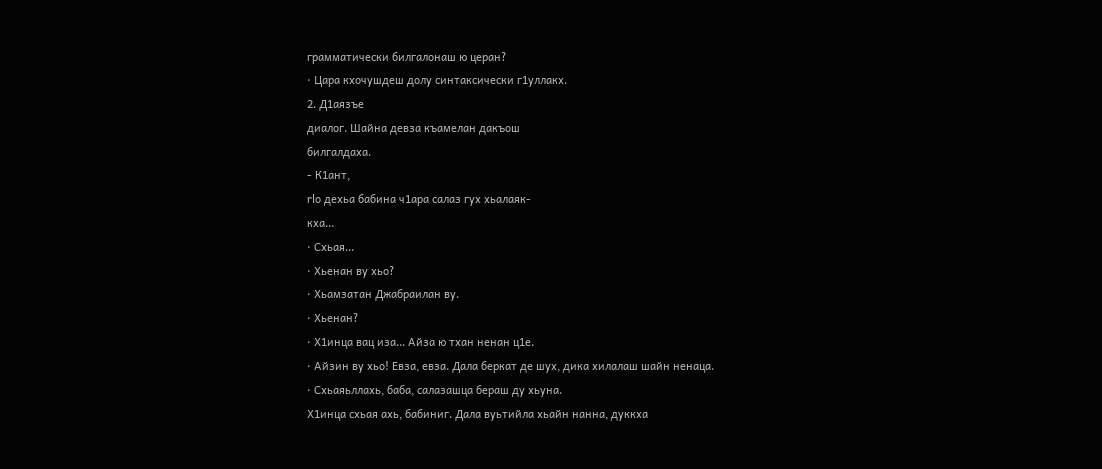грамматически билгалонаш ю церан?
· Цара кхочушдеш долу синтаксически г1уллакх.
2. Д1аязъе
диалог. Шайна девза къамелан дакъош
билгалдаха.
- К1ант,
rlo дехьа бабина ч1ара салаз гух хьалаяк-
кха...
· Схьая...
· Хьенан ву хьо?
· Хьамзатан Джабраилан ву.
· Хьенан?
· Х1инца вац иза... Айза ю тхан ненан ц1е.
· Айзин ву хьо! Евза, евза. Дала беркат де шух, дика хилалаш шайн ненаца.
· Схьаяьллахь, баба, салазашца бераш ду хьуна.
Х1инца схьая ахь, бабиниг. Дала вуьтийла хьайн нанна, дуккха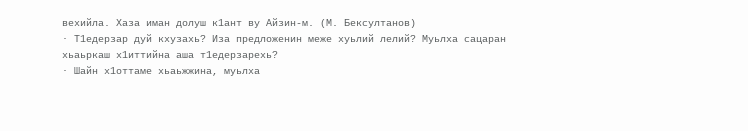вехийла. Хаза иман долуш к1ант ву Айзин-м. (М. Бексултанов)
· Т1едерзар дуй кхузахь? Иза предложенин меже хуьлий лелий? Муьлха сацаран хьаьркаш х1иттийна аша т1едерзарехь?
· Шайн х1оттаме хьаьжжина, муьлха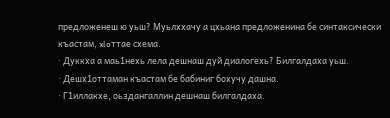предложенеш ю уьш? Муьлххачу а цхьана предложенина бе синтаксически къастам, xloттae схема.
· Дуккха а маь1нехь лела дешнаш дуй диалогехь? Билгалдаха уьш.
· Дешх1оттаман къастам бе бабиниг бохучу дашна.
· Г1иллакхе, оьздангаллин дешнаш билгалдаха.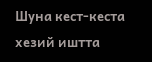Шуна кест-кеста хезий иштта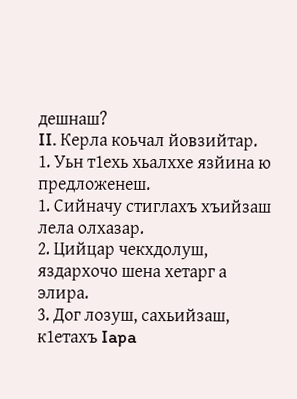дешнаш?
II. Керла коьчал йовзийтар.
1. Уьн т1ехь хьалххе язйина ю предложенеш.
1. Сийначу стиглахъ хъийзаш лела олхазар.
2. Цийцар чекхдолуш, яздархочо шена хетарг а элира.
3. Дог лозуш, сахьийзаш, к1етахъ Iapa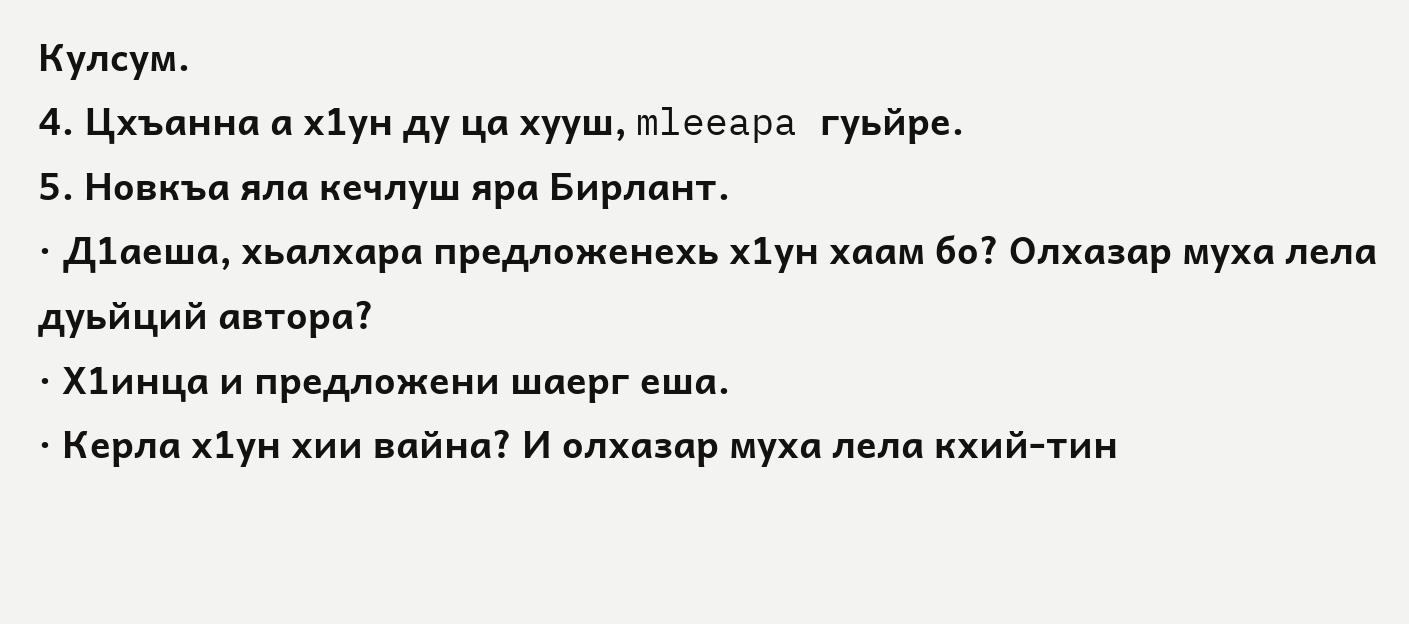Кулсум.
4. Цхъанна а х1ун ду ца хууш, mleeapa гуьйре.
5. Новкъа яла кечлуш яра Бирлант.
· Д1аеша, хьалхара предложенехь х1ун хаам бо? Олхазар муха лела дуьйций автора?
· Х1инца и предложени шаерг еша.
· Керла х1ун хии вайна? И олхазар муха лела кхий-тин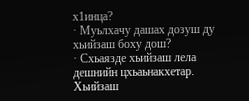х1инца?
· Муьлхачу дашах дозуш ду хьийзаш боху дош?
· Схьаязде хьийзаш лела дешнийн цхьаьнакхетар.
Хьийзаш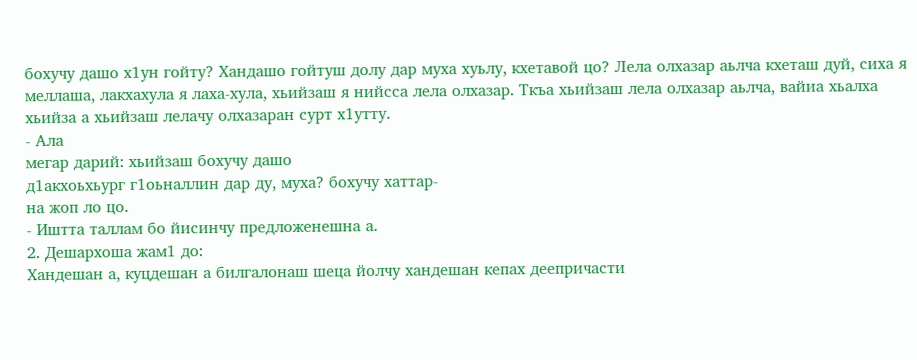бохучу дашо х1ун гойту? Хандашо гойтуш долу дар муха хуьлу, кхетавой цо? Лела олхазар аьлча кхеташ дуй, сиха я меллаша, лакхахула я лаха-хула, хьийзаш я нийсса лела олхазар. Ткъа хьийзаш лела олхазар аьлча, вайиа хьалха хьийза а хьийзаш лелачу олхазаран сурт х1утту.
- Ала
мегар дарий: хьийзаш бохучу дашо
д1акхоьхьург г1оьналлин дар ду, муха? бохучу хаттар-
на жоп ло цо.
- Иштта таллам бо йисинчу предложенешна а.
2. Дешархоша жам1 до:
Хандешан а, куцдешан а билгалонаш шеца йолчу хандешан кепах деепричасти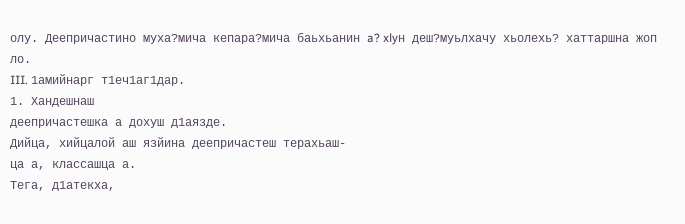олу. Деепричастино муха?мича кепара?мича баьхьанин a? xlyн деш?муьлхачу хьолехь? хаттаршна жоп ло.
III. 1амийнарг т1еч1аг1дар.
1. Хандешнаш
деепричастешка а дохуш д1аязде.
Дийца, хийцалой аш язйина деепричастеш терахьаш-
ца а, классашца а.
Тега, д1атекха,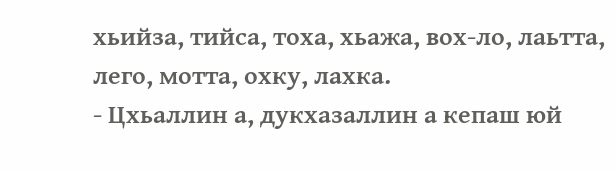хьийза, тийса, тоха, хьажа, вох-ло, лаьтта, лего, мотта, охку, лахка.
- Цхьаллин а, дукхазаллин а кепаш юй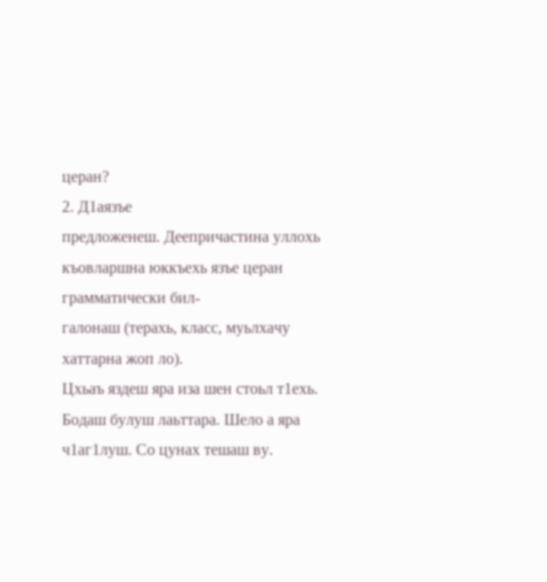церан?
2. Д1аязъе
предложенеш. Деепричастина уллохь
къовларшна юккъехь язъе церан грамматически бил-
галонаш (терахь, класс, муьлхачу хаттарна жоп ло).
Цхьаъ яздеш яра иза шен стоьл т1ехь. Бодаш булуш лаьттара. Шело а яра ч1аг1луш. Со цунах тешаш ву.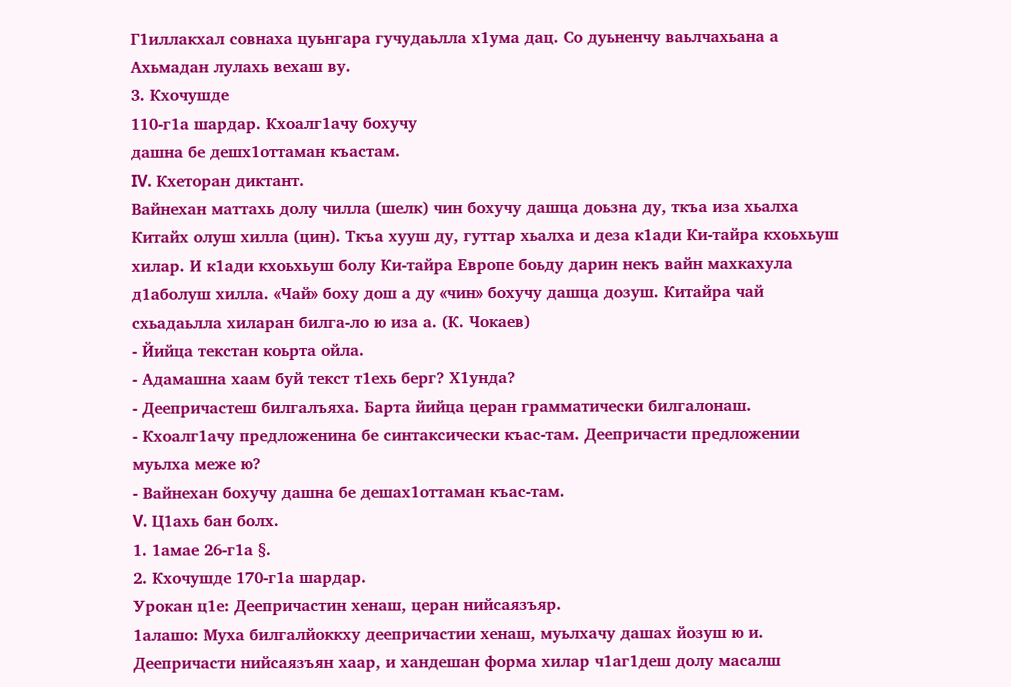Г1иллакхал совнаха цуьнгара гучудаьлла х1ума дац. Со дуьненчу ваьлчахьана а Ахьмадан лулахь вехаш ву.
3. Кхочушде
110-г1а шардар. Кхоалг1ачу бохучу
дашна бе дешх1оттаман къастам.
IV. Кхеторан диктант.
Вайнехан маттахь долу чилла (шелк) чин бохучу дашца доьзна ду, ткъа иза хьалха Китайх олуш хилла (цин). Ткъа хууш ду, гуттар хьалха и деза к1ади Ки-тайра кхоьхьуш хилар. И к1ади кхоьхьуш болу Ки-тайра Европе боьду дарин некъ вайн махкахула д1аболуш хилла. «Чай» боху дош а ду «чин» бохучу дашца дозуш. Китайра чай схьадаьлла хиларан билга-ло ю иза а. (К. Чокаев)
- Йийца текстан коьрта ойла.
- Адамашна хаам буй текст т1ехь берг? Х1унда?
- Деепричастеш билгалъяха. Барта йийца церан грамматически билгалонаш.
- Кхоалг1ачу предложенина бе синтаксически къас-там. Деепричасти предложении муьлха меже ю?
- Вайнехан бохучу дашна бе дешах1оттаман къас-там.
V. Ц1ахь бан болх.
1. 1амае 26-г1а §.
2. Кхочушде 170-г1а шардар.
Урокан ц1е: Деепричастин хенаш, церан нийсаязъяр.
1алашо: Муха билгалйоккху деепричастии хенаш, муьлхачу дашах йозуш ю и. Деепричасти нийсаязъян хаар, и хандешан форма хилар ч1аг1деш долу масалш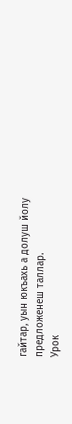гайтар, уын юкъахь а долуш йолу предложенеш таллар.
Урок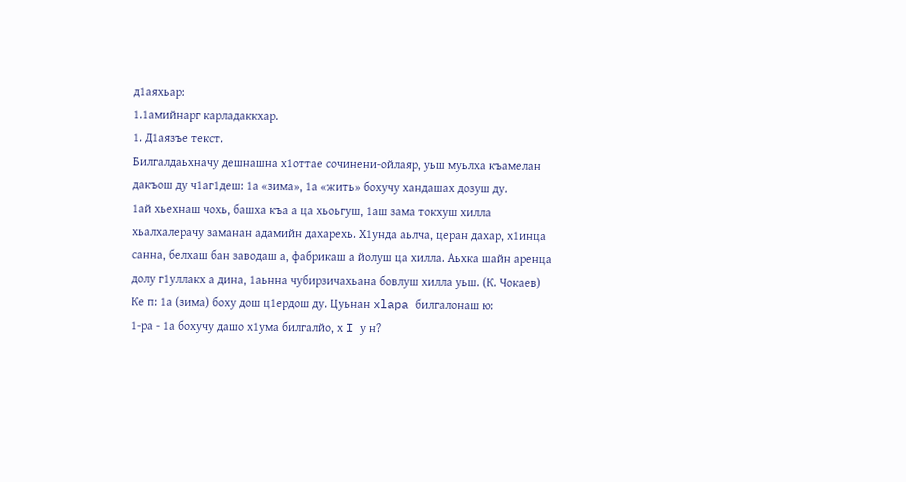д1аяхьар:
1.1амийнарг карладаккхар.
1. Д1аязъе текст.
Билгалдаьхначу дешнашна х1оттае сочинени-ойлаяр, уьш муьлха къамелан дакъош ду ч1аг1деш: 1а «зима», 1а «жить» бохучу хандашах дозуш ду.
1ай хьехнаш чохь, башха къа а ца хьоьгуш, 1аш зама токхуш хилла хьалхалерачу заманан адамийн дахарехь. Х1унда аьлча, церан дахар, х1инца санна, белхаш бан заводаш а, фабрикаш а йолуш ца хилла. Аьхка шайн аренца долу г1уллакх а дина, 1аьнна чубирзичахьана бовлуш хилла уьш. (К. Чокаев)
Ке п: 1а (зима) боху дош ц1ердош ду. Цуьнан xlapa билгалонаш ю:
1-ра - 1а бохучу дашо х1ума билгалйо, х I у н?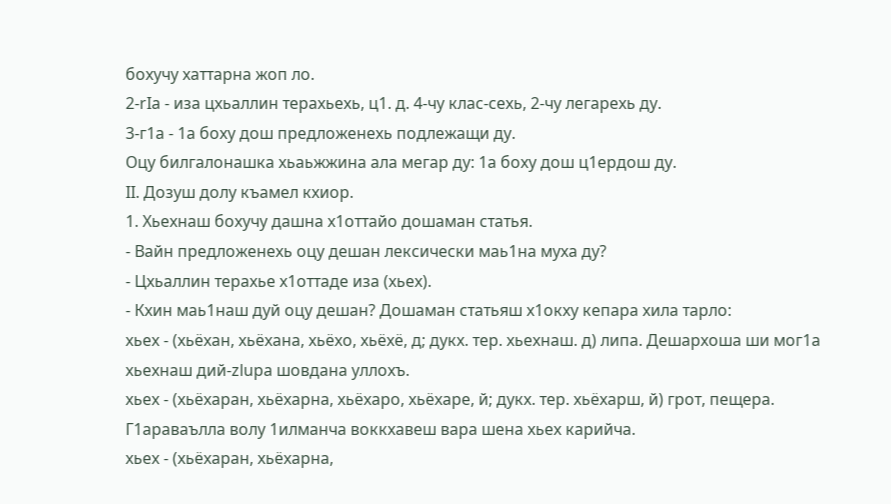бохучу хаттарна жоп ло.
2-rIa - иза цхьаллин терахьехь, ц1. д. 4-чу клас-сехь, 2-чу легарехь ду.
3-г1а - 1а боху дош предложенехь подлежащи ду.
Оцу билгалонашка хьаьжжина ала мегар ду: 1а боху дош ц1ердош ду.
II. Дозуш долу къамел кхиор.
1. Хьехнаш бохучу дашна х1оттайо дошаман статья.
- Вайн предложенехь оцу дешан лексически маь1на муха ду?
- Цхьаллин терахье х1оттаде иза (хьех).
- Кхин маь1наш дуй оцу дешан? Дошаман статьяш х1окху кепара хила тарло:
хьех - (хьёхан, хьёхана, хьёхо, хьёхё, д; дукх. тер. хьехнаш. д) липа. Дешархоша ши мог1а хьехнаш дий-zlupa шовдана уллохъ.
хьех - (хьёхаран, хьёхарна, хьёхаро, хьёхаре, й; дукх. тер. хьёхарш, й) грот, пещера.
Г1араваълла волу 1илманча воккхавеш вара шена хьех карийча.
хьех - (хьёхаран, хьёхарна,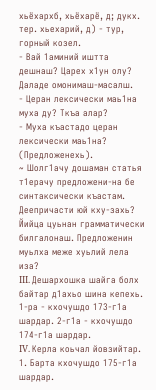хьёхархб, хьёхарё, д; дукх. тер. хьехарий, д) - тур, горный козел.
- Вай 1аминий иштта дешнаш? Царех х1ун олу? Даладе омонимаш-масалш.
- Церан лексически маь1на муха ду? Ткъа алар?
- Муха къастадо церан лексически маь1на? (Предложенехь).
~ Шолг1ачу дошаман статья т1ерачу предложени-на бе синтаксически къастам. Деепричасти юй кху-захь? Йийца цуьнан грамматически билгалонаш. Предложенин муьлха меже хуьлий лела иза?
III. Дешархошка шайга болх байтар д1ахьо шина кепехь.
1-ра - кхочушдо 173-г1а шардар. 2-г1а - кхочушдо 174-г1а шардар.
IV. Керла коьчал йовзийтар.
1. Барта кхочушдо 175-г1а шардар.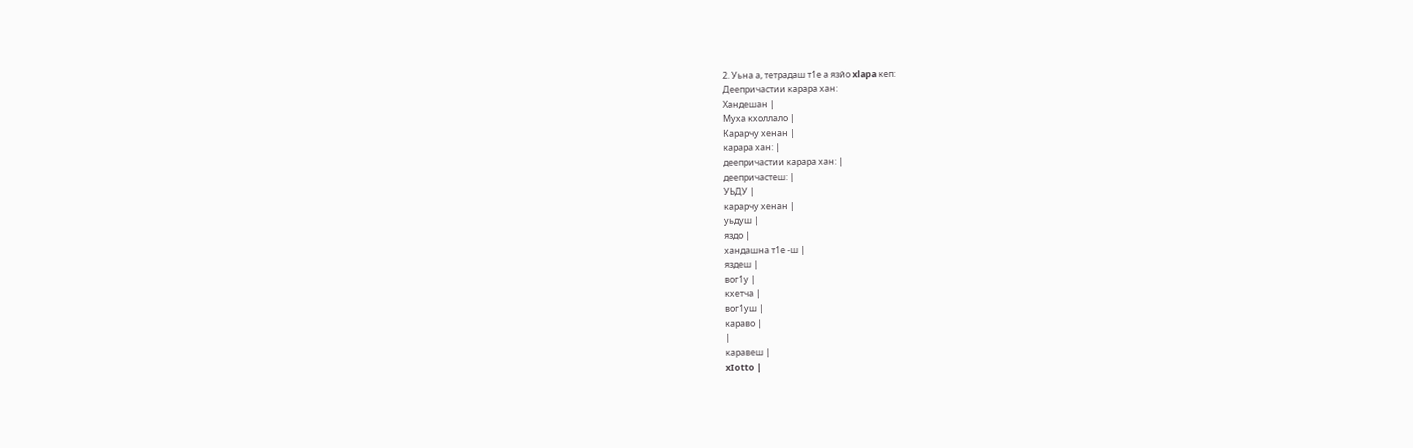2. Уьна а, тетрадаш т1е а язйо xlapa кеп:
Деепричастии карара хан:
Хандешан |
Муха кхоллало |
Карарчу хенан |
карара хан: |
деепричастии карара хан: |
деепричастеш: |
УЬДУ |
карарчу хенан |
уьдуш |
яздо |
хандашна т1е -ш |
яздеш |
вог1у |
кхетча |
вог1уш |
караво |
|
каравеш |
xIotto |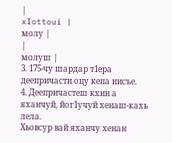|
xIottoui |
молу |
|
молуш |
3. 175-чу шардар т1ера деепричасти оцу кепа нисъе.
4. Деепричастеш кхин а яханчуй, йог1учуй хенаш-кахь лела.
Хьовсур вай яханчу хенан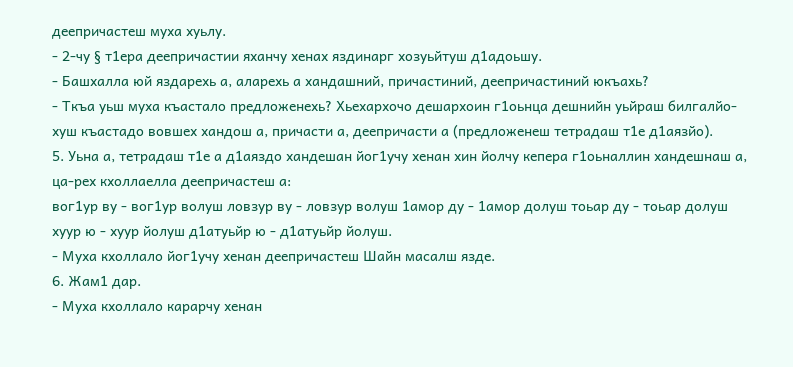деепричастеш муха хуьлу.
- 2-чу § т1ера деепричастии яханчу хенах яздинарг хозуьйтуш д1адоьшу.
- Башхалла юй яздарехь а, аларехь а хандашний, причастиний, деепричастиний юкъахь?
- Ткъа уьш муха къастало предложенехь? Хьехархочо дешархоин г1оьнца дешнийн уьйраш билгалйо-хуш къастадо вовшех хандош а, причасти а, деепричасти а (предложенеш тетрадаш т1е д1аязйо).
5. Уьна а, тетрадаш т1е а д1аяздо хандешан йог1учу хенан хин йолчу кепера г1оьналлин хандешнаш а, ца-рех кхоллаелла деепричастеш а:
вог1ур ву - вог1ур волуш ловзур ву - ловзур волуш 1амор ду - 1амор долуш тоьар ду - тоьар долуш хуур ю - хуур йолуш д1атуьйр ю - д1атуьйр йолуш.
- Муха кхоллало йог1учу хенан деепричастеш Шайн масалш язде.
6. Жам1 дар.
- Муха кхоллало карарчу хенан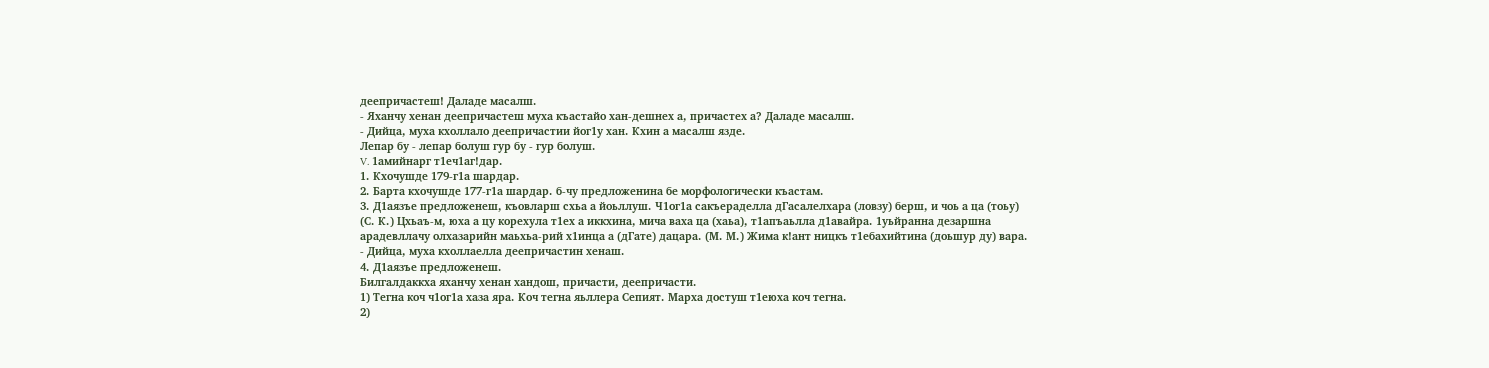деепричастеш! Даладе масалш.
- Яханчу хенан деепричастеш муха къастайо хан-дешнех а, причастех а? Даладе масалш.
- Дийца, муха кхоллало деепричастии йог1у хан. Кхин а масалш язде.
Лепар бу - лепар болуш гур бу - гур болуш.
V. 1амийнарг т1еч1аг!дар.
1. Кхочушде 179-г1а шардар.
2. Барта кхочушде 177-г1а шардар. б-чу предложенина бе морфологически къастам.
3. Д1аязъе предложенеш, къовларш схьа а йоьллуш. Ч1ог1а сакъераделла дГасалелхара (ловзу) берш, и чоь а ца (тоьу) (С. К.) Цхьаъ-м, юха а цу корехула т1ех а иккхина, мича ваха ца (хаьа), т1апъаьлла д1авайра. 1уьйранна дезаршна арадевллачу олхазарийн маьхьа-рий х1инца а (дГате) дацара. (М. М.) Жима к!ант ницкъ т1ебахийтина (доьшур ду) вара.
- Дийца, муха кхоллаелла деепричастин хенаш.
4. Д1аязъе предложенеш.
Билгалдаккха яханчу хенан хандош, причасти, деепричасти.
1) Тегна коч ч1ог1а хаза яра. Коч тегна яьллера Сепият. Марха достуш т1еюха коч тегна.
2)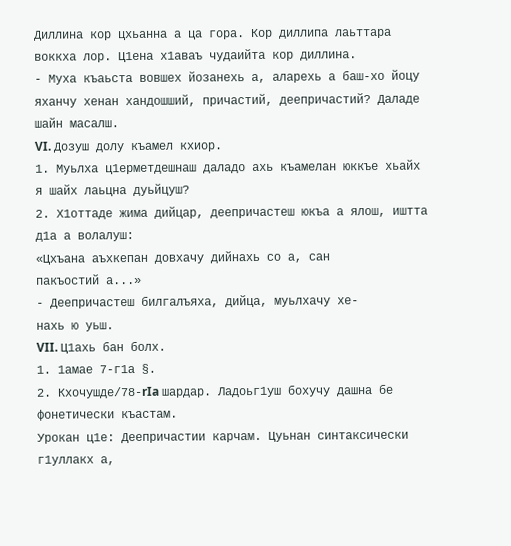Диллина кор цхьанна а ца гора. Кор диллипа лаьттара воккха лор. Ц1ена х1аваъ чудаийта кор диллина.
- Муха къаьста вовшех йозанехь а, аларехь а баш-хо йоцу яханчу хенан хандошший, причастий, деепричастий? Даладе шайн масалш.
VI. Дозуш долу къамел кхиор.
1. Муьлха ц1ерметдешнаш даладо ахь къамелан юккъе хьайх я шайх лаьцна дуьйцуш?
2. Х1оттаде жима дийцар, деепричастеш юкъа а ялош, иштта д1а а волалуш:
«Цхъана аъхкепан довхачу дийнахь со а, сан
пакъостий а...»
- Деепричастеш билгалъяха, дийца, муьлхачу хе-
нахь ю уьш.
VII. Ц1ахь бан болх.
1. 1амае 7-г1а §.
2. Кхочушде/78-rIa шардар. Ладоьг1уш бохучу дашна бе фонетически къастам.
Урокан ц1е: Деепричастии карчам. Цуьнан синтаксически г1уллакх а,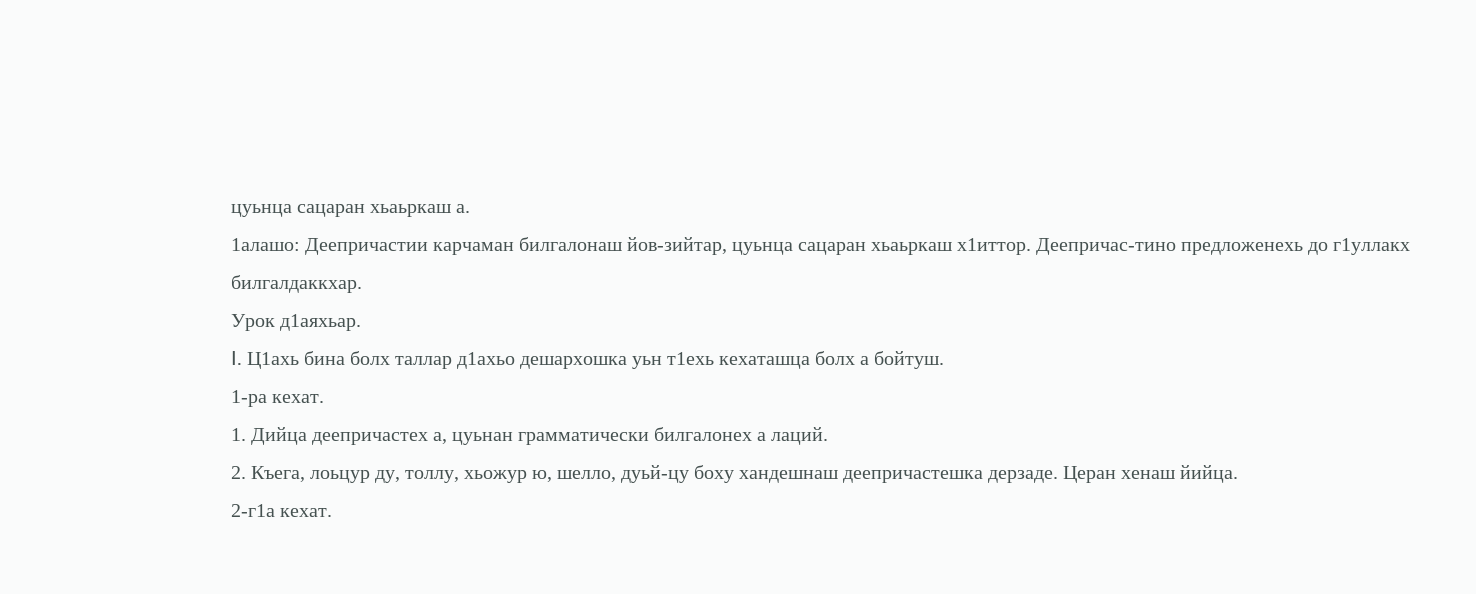цуьнца сацаран хьаьркаш а.
1алашо: Деепричастии карчаман билгалонаш йов-зийтар, цуьнца сацаран хьаьркаш х1иттор. Деепричас-тино предложенехь до г1уллакх билгалдаккхар.
Урок д1аяхьар.
I. Ц1ахь бина болх таллар д1ахьо дешархошка уьн т1ехь кехаташца болх а бойтуш.
1-ра кехат.
1. Дийца деепричастех а, цуьнан грамматически билгалонех а лаций.
2. Къега, лоьцур ду, толлу, хьожур ю, шелло, дуьй-цу боху хандешнаш деепричастешка дерзаде. Церан хенаш йийца.
2-г1а кехат.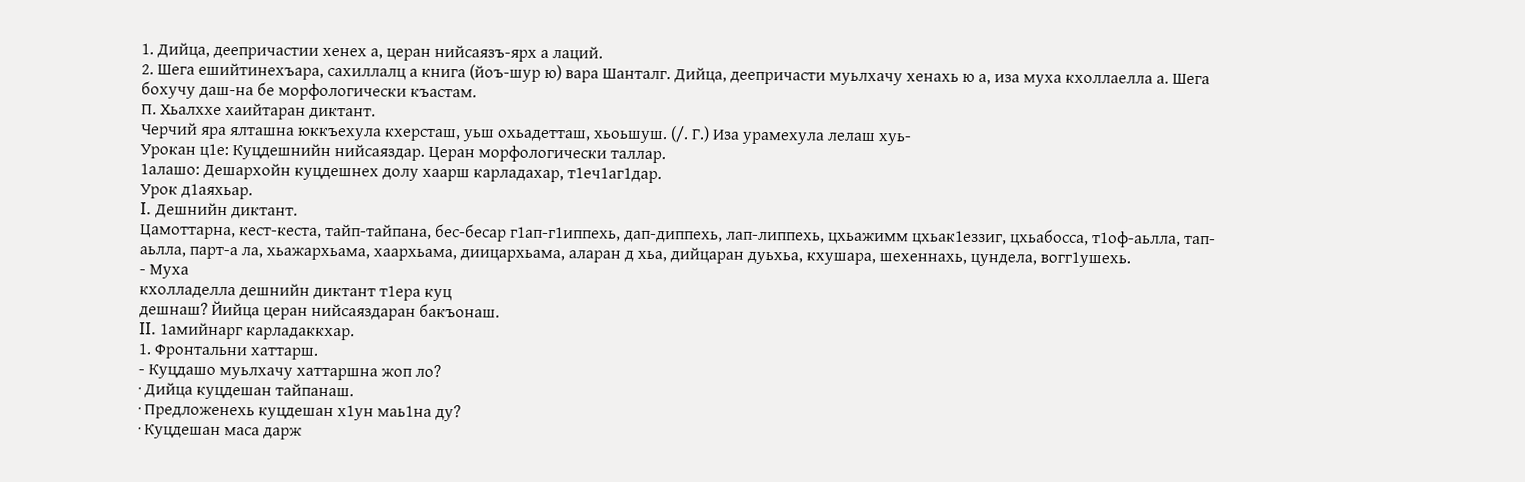1. Дийца, деепричастии хенех а, церан нийсаязъ-ярх а лаций.
2. Шега ешийтинехъара, сахиллалц а книга (йоъ-шур ю) вара Шанталг. Дийца, деепричасти муьлхачу хенахь ю а, иза муха кхоллаелла а. Шега бохучу даш-на бе морфологически къастам.
П. Хьалххе хаийтаран диктант.
Черчий яра ялташна юккъехула кхерсташ, уьш охьадетташ, хьоьшуш. (/. Г.) Иза урамехула лелаш хуь-
Урокан ц1е: Куцдешнийн нийсаяздар. Церан морфологически таллар.
1алашо: Дешархойн куцдешнех долу хаарш карладахар, т1еч1аг1дар.
Урок д1аяхьар.
I. Дешнийн диктант.
Цамоттарна, кест-кеста, тайп-тайпана, бес-бесар г1ап-г1иппехь, дап-диппехь, лап-липпехь, цхьажимм цхьак1еззиг, цхьабосса, т1оф-аьлла, тап-аьлла, парт-а ла, хьажархьама, хаархьама, диицархьама, аларан д хьа, дийцаран дуьхьа, кхушара, шехеннахь, цундела, вогг1ушехь.
- Муха
кхолладелла дешнийн диктант т1ера куц
дешнаш? Йийца церан нийсаяздаран бакъонаш.
II. 1амийнарг карладаккхар.
1. Фронтальни хаттарш.
- Куцдашо муьлхачу хаттаршна жоп ло?
· Дийца куцдешан тайпанаш.
· Предложенехь куцдешан х1ун маь1на ду?
· Куцдешан маса дарж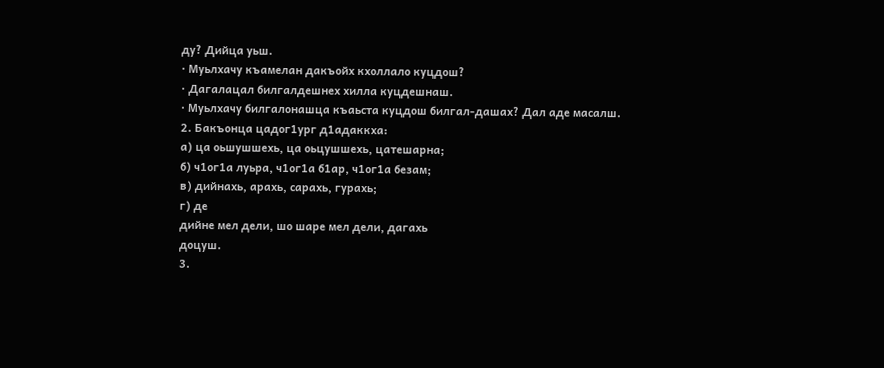ду? Дийца уьш.
· Муьлхачу къамелан дакъойх кхоллало куцдош?
· Дагалацал билгалдешнех хилла куцдешнаш.
· Муьлхачу билгалонашца къаьста куцдош билгал-дашах? Дал аде масалш.
2. Бакъонца цадог1ург д1адаккха:
а) ца оьшушшехь, ца оьцушшехь, цатешарна;
б) ч1ог1а луьра, ч1ог1а б1ар, ч1ог1а безам;
в) дийнахь, арахь, сарахь, гурахь;
г) де
дийне мел дели, шо шаре мел дели, дагахь
доцуш.
3.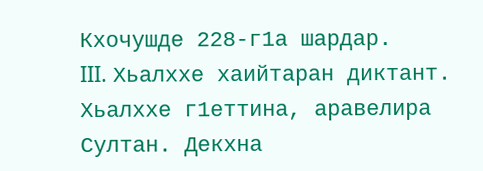Кхочушде 228-г1а шардар.
III. Хьалххе хаийтаран диктант.
Хьалххе г1еттина, аравелира Султан. Декхна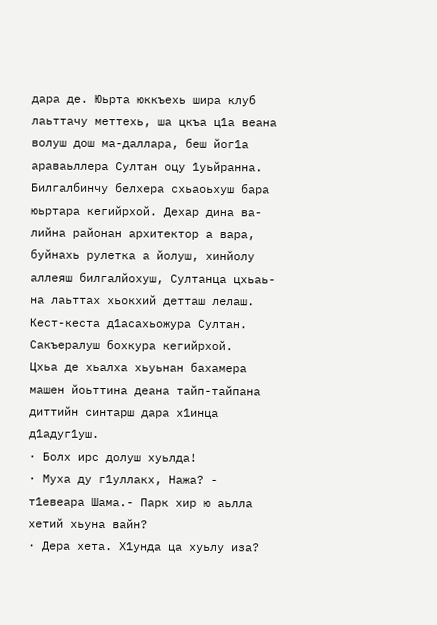дара де. Юьрта юккъехь шира клуб лаьттачу меттехь, ша цкъа ц1а веана волуш дош ма-даллара, беш йог1а араваьллера Султан оцу 1уьйранна. Билгалбинчу белхера схьаоьхуш бара юьртара кегийрхой. Дехар дина ва-лийна районан архитектор а вара, буйнахь рулетка а йолуш, хинйолу аллеяш билгалйохуш, Султанца цхьаь-на лаьттах хьокхий детташ лелаш. Кест-кеста д1асахьожура Султан. Сакъералуш бохкура кегийрхой.
Цхьа де хьалха хьуьнан бахамера машен йоьттина деана тайп-тайпана диттийн синтарш дара х1инца д1адуг1уш.
· Болх ирс долуш хуьлда!
· Муха ду г1уллакх, Нажа? - т1евеара Шама.- Парк хир ю аьлла хетий хьуна вайн?
· Дера хета. Х1унда ца хуьлу иза?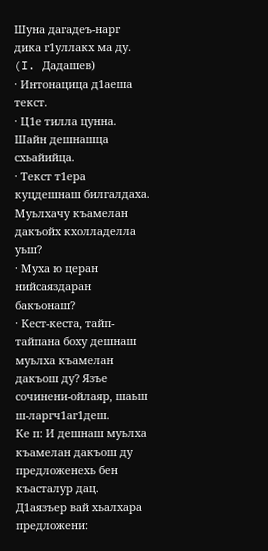Шуна дагадеъ-нарг дика г1уллакх ма ду. (I. Дадашев)
· Интонацица д1аеша текст.
· Ц1е тилла цунна. Шайн дешнашца схьайийца.
· Текст т1ера куцдешнаш билгалдаха. Муьлхачу къамелан дакъойх кхолладелла уьш?
· Муха ю церан нийсаяздаран бакъонаш?
· Кест-кеста, тайп-тайпана боху дешнаш муьлха къамелан дакъош ду? Язъе сочинени-ойлаяр, шаьш ш-ларгч1аг1деш.
Ке п: И дешнаш муьлха къамелан дакъош ду предложенехь бен къасталур дац. Д1аязъер вай хьалхара предложени: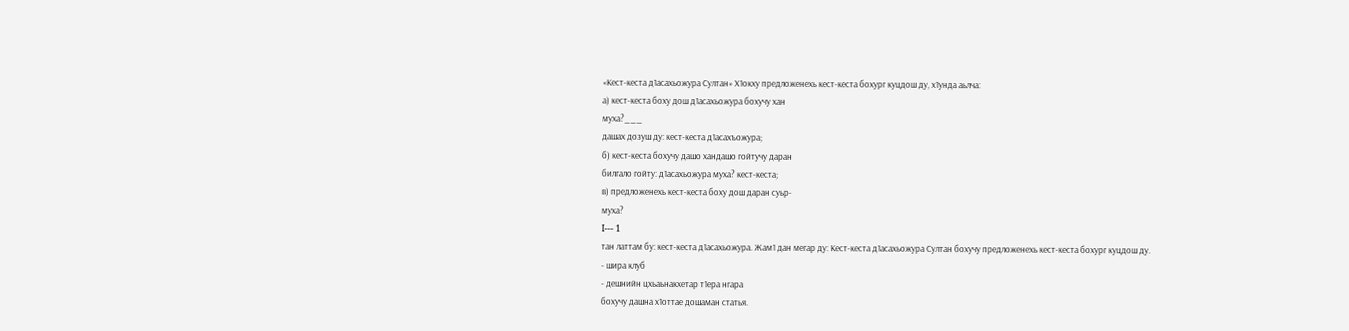«Кест-кеста д1асахьожура Султан» Х1окху предложенехь кест-кеста бохург куцдош ду, х1унда аьлча:
а) кест-кеста боху дош д1асахьожура бохучу хан
муха?___
дашах дозуш ду: кест-кеста д1асахъожура;
б) кест-кеста бохучу дашо хандашо гойтучу даран
билгало гойту: д1асахьожура муха? кест-кеста;
в) предложенехь кест-кеста боху дош даран суьр-
муха?
I--- 1
тан латтам бу: кест-кеста д1асахьожура. Жам1 дан мегар ду: Кест-кеста д1асахьожура Султан бохучу предложенехь кест-кеста бохург куцдош ду.
- шира клуб
- дешнийн цхьаьнакхетар т1ера нгара
бохучу дашна х1оттае дошаман статья.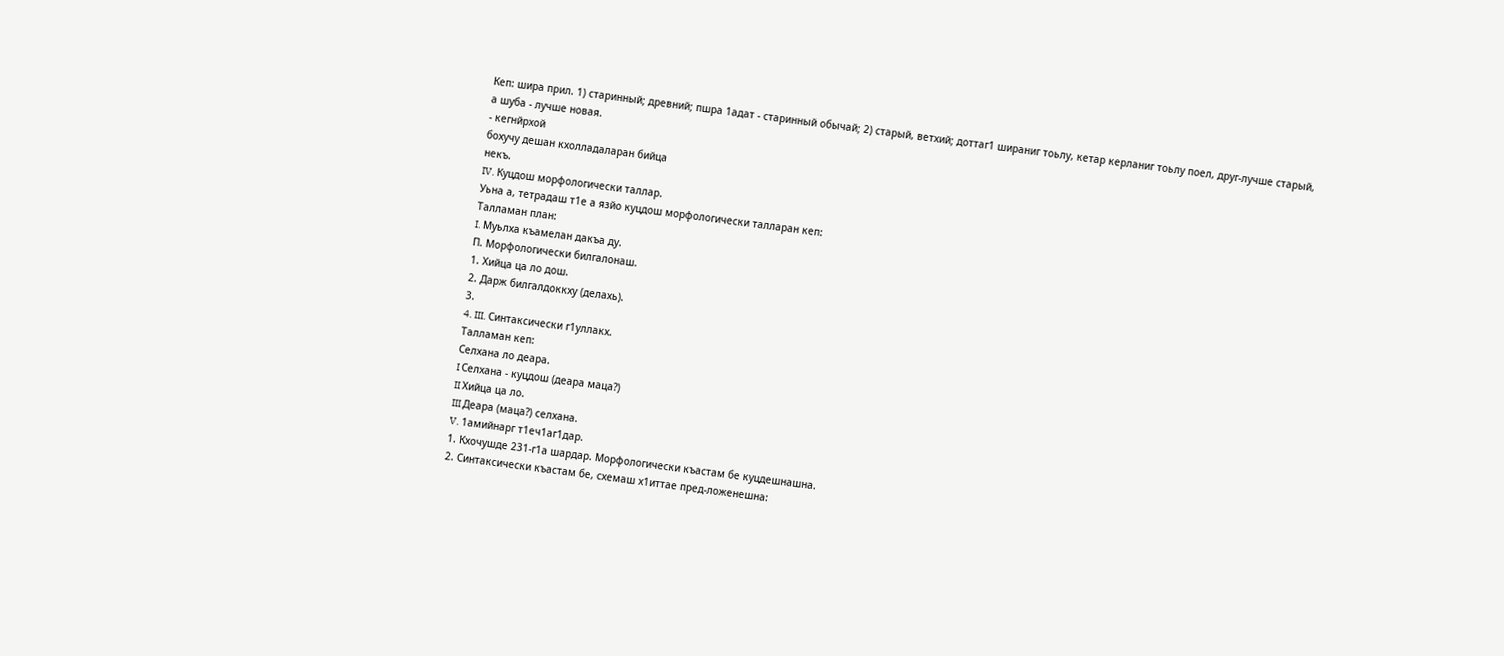Кеп: шира прил. 1) старинный; древний; пшра 1адат - старинный обычай; 2) старый, ветхий; доттаг1 шираниг тоьлу, кетар керланиг тоьлу поел, друг-лучше старый, а шуба - лучше новая.
- кегнйрхой
бохучу дешан кхолладаларан бийца
некъ.
IV. Куцдош морфологически таллар.
Уьна а, тетрадаш т1е а язйо куцдош морфологически талларан кеп:
Талламан план:
I. Муьлха къамелан дакъа ду.
П. Морфологически билгалонаш.
1. Хийца ца ло дош.
2. Дарж билгалдоккху (делахь).
3.
4. III. Синтаксически г1уллакх.
Талламан кеп:
Селхана ло деара.
I Селхана - куцдош (деара маца?)
II Хийца ца ло.
III Деара (маца?) селхана.
V. 1амийнарг т1еч1аг1дар.
1. Кхочушде 231-г1а шардар. Морфологически къастам бе куцдешнашна.
2. Синтаксически къастам бе, схемаш х1иттае пред-ложенешна: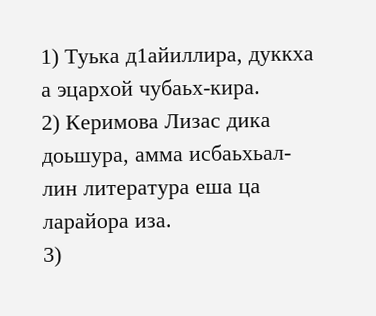1) Туька д1айиллира, дуккха а эцархой чубаьх-кира.
2) Керимова Лизас дика доьшура, амма исбаьхьал-лин литература еша ца ларайора иза.
3)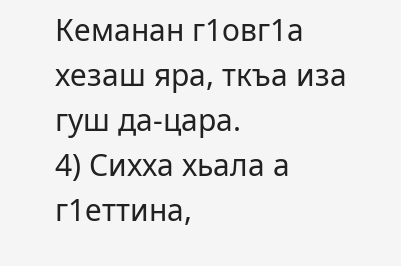Кеманан г1овг1а хезаш яра, ткъа иза гуш да-цара.
4) Сихха хьала а г1еттина,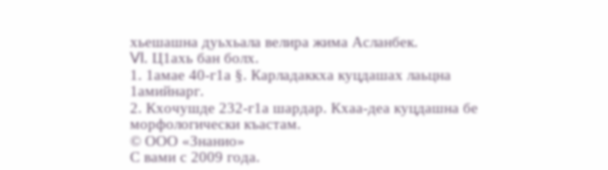хьешашна дуьхьала велира жима Асланбек.
VI. Ц1ахь бан болх.
1. 1амае 40-г1а §. Карладаккха куцдашах лаьцна 1амийнарг.
2. Кхочушде 232-г1а шардар. Кхаа-деа куцдашна бе морфологически къастам.
© ООО «Знанио»
С вами с 2009 года.